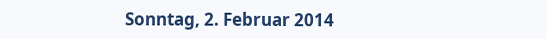Sonntag, 2. Februar 2014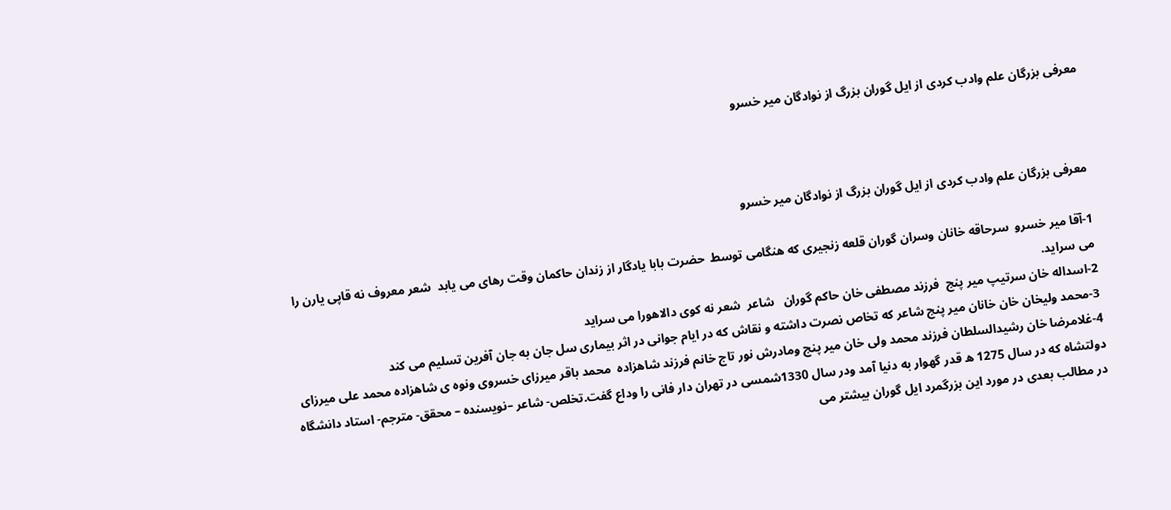معرفی بزرگان علم وادب کردی از ایل گوران بزرگ از نوادگان میر خسرو



معرفی بزرگان علم وادب کردی از ایل گوران بزرگ از نوادگان میر خسرو

1-آقا میر خسرو  سرحاقه خانان وسران گوران قلعه زنجیری که هنگامی توسط  حضرت بابا یادگار از زندان حاکمان وقت رهای می یابد  شعر معروف نه قاپی یارن را می سراید.
2-اسداله خان سرتیپ میر پنج  فرزند مصطفی خان حاکم گوران   شاعر  شعر نه کوی دالاهورا می سراید
3-محمد ولیخان خان خانان میر پنج شاعر که تخاص نصرت داشته و نقاش که در ایام جوانی در اثر بیماری سل جان به جان آفرین تسلیم می کند
4-غلامرضا خان رشیدالسلطان فرزند محمد ولی خان میر پنج ومادرش نور تاج خانم فرزند شاهزاده  محمد باقر میرزای خسروی ونوه ی شاهزاده محمد علی میرزای دولتشاه که در سال 1275 ه قدر گهوار به دنیا آمد ودر سال 1330شمسی در تهران دار فانی را وداع گفت.تخلص- شاعر –نویسنده – محقق- مترجم- استاد دانشگاه در مطالب بعدی در مورد این بزرگمرد ایل گوران بیشتر می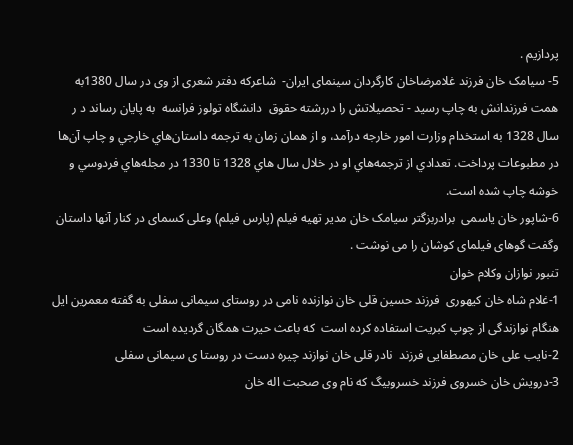پردازیم .
5- سیامک خان فرزند غلامرضاخان کارگردان سینمای ایران-  شاعرکه دفتر شعری از وی در سال 1380به همت فرزندانش به چاپ رسید - تحصیلاتش را دررشته حقوق  دانشگاه تولوز فرانسه  به پایان رساند د ر سال 1328 به استخدام وزارت امور خارجه درآمد، و از همان زمان به ترجمه داستان‌هاي خارجي و چاپ آن‌ها در مطبوعات پرداخت. تعدادي از ترجمه‌هاي او در خلال سال هاي 1328 تا 1330 در مجله‌هاي فردوسي و خوشه چاپ شده است.
6-شاپور خان یاسمی  برادربزگتر سیامک خان مدیر تهیه فیلم (پارس فیلم) وعلی کسمای در کنار آنها داستان وگفت گوهای فیلمای کوشان را می نوشت .
تنبور نوازان وکلام خوان
1-غلام شاه خان کیهوری  فرزند حسین قلی خان نوازنده نامی در روستای سیمانی سفلی به گفته معمرین ایل هنگام نوازندگی از چوپ کبریت استفاده کرده است  که باعث حیرت همگان گردیده است
2-نایب علی خان مصطفایی فرزند  نادر قلی خان نوازند چیره دست در روستا ی سیمانی سفلی
3-درویش خان خسروی فرزند خسروبیگ که نام وی صحبت اله خان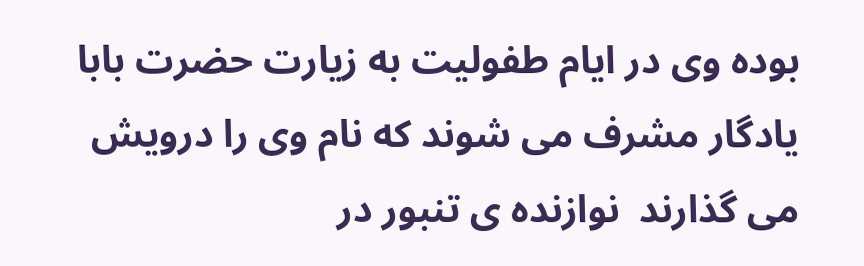بوده وی در ایام طفولیت به زیارت حضرت بابا یادگار مشرف می شوند که نام وی را درویش می گذارند  نوازنده ی تنبور در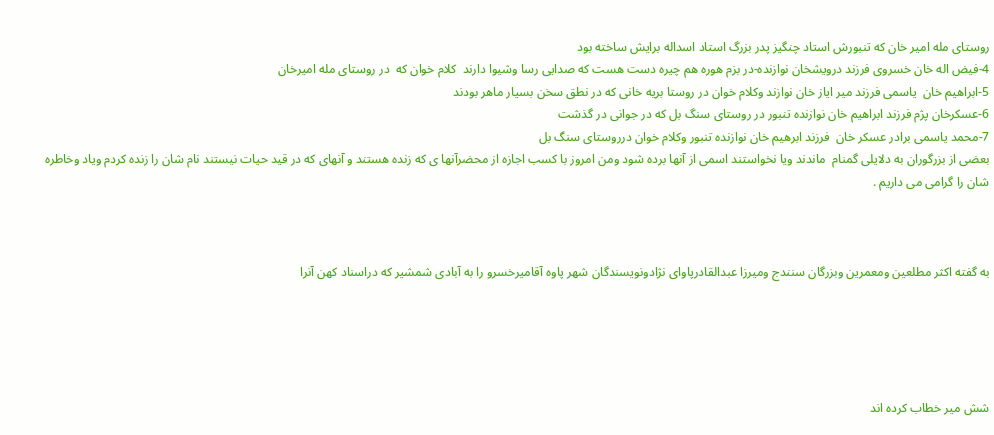روستای مله امیر خان که تنبورش استاد چنگیز پدر بزرگ استاد اسداله برایش ساخته بود
4-فیض اله خان خسروی فرزند درویشخان نوازنده-در بزم هوره هم چیره دست هست که صدایی رسا وشیوا دارند  کلام خوان که  در روستای مله امیرخان
5-ابراهیم خان  یاسمی فرزند میر ایاز خان نوازند وکلام خوان در روستا بریه خانی که در نطق سخن بسیار ماهر بودند
6-عسکرخان پژم فرزند ابراهیم خان نوازنده تنبور در روستای سنگ بل که در جوانی در گذشت
7-محمد یاسمی برادر عسکر خان  فرزند ابرهیم خان نوازنده تنبور وکلام خوان درروستای سنگ بل
بعضی از بزرگوران به دلایلی گمنام  ماندند ویا نخواستند اسمی از آنها برده شود ومن امروز با کسب اجازه از محضرآنها ی که زنده هستند و آنهای که در قید حیات نیستند نام شان را زنده کردم ویاد وخاطره شان را گرامی می داریم .



به گفته اکثر مطلعین ومعمرین وبزرگان سنندج ومیرزا عبدالقادرپاوای نژادونویسندگان شهر پاوه آقامیرخسرو را به آبادی شمشیر که دراسناد کهن آنرا





شش میر خطاب کرده اند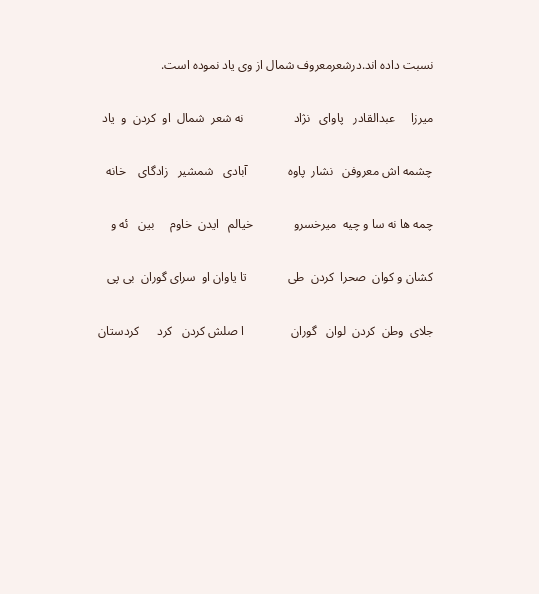نسبت داده اند.درشعرمعروف شمال از وی یاد نموده است.

میرزا     عبدالقادر   پاوای   نژاد                نه شعر  شمال  او  کردن  و  یاد

چشمه اش معروفن   نشار  پاوه             آبادی   شمشیر   زادگای    خانه

چمه ها نه سا و چیه  میرخسرو             خیالم   ایدن  خاوم     بین   ئه و

کشان و کوان  صحرا  کردن  طی             تا یاوان او  سرای گوران  بی پی

جلای  وطن  کردن  لوان   گوران               ا صلش کردن   کرد      کردستان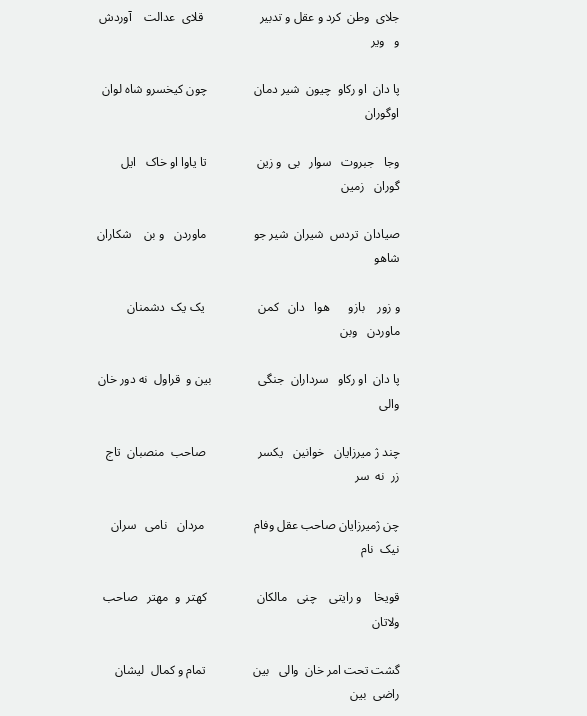جلای  وطن  کرد و عقل و تدبیر                  قلای  عدالت    آوردش  و   ویر

پا دان  او رکاو  چیون  شیر دمان               چون کیخسرو شاه لوان اوگوران

وجا   جبروت   سوار   بی  و زین                تا یاوا او خاک   ایل گوران   زمین

صیادان  تردس  شیران  شیر جو               ماوردن   و بن    شکاران   شاهو

و زور    بازو      هوا   دان   کمن                 یک یک  دشمنان  ماوردن   وبن

پا دان  او رکاو   سرداران  جنگی               بین و  قراول  نه دور خان  والی

چند ژ میرزایان   خوانین   یکسر                 صاحب  منصبان  تاج زر  نه  سر

چن ژمیرزایان صاحب عقل وفام                مردان   نامی   سران    نیک  نام

قویخا    و رایتی    چنی   مالکان                کهتر  و  مهتر   صاحب   ولاتان

گشت تحت امر خان  والی   بین               تمام و کمال  لیشان   راضی  بین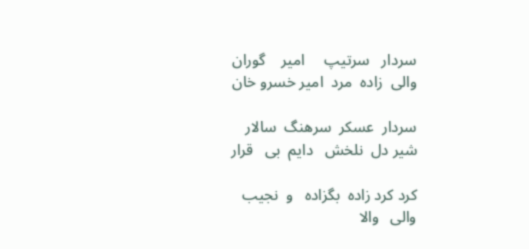سردار   سرتیپ     امیر    گوران              والی  زاده  مرد  امیر خسرو خان

سردار  عسکر  سرهنگ  سالار                شیر دل  نلخش   دایم  بی   قرار

کرد کرد زاده  بگزاده   و  نجیب                والی   والا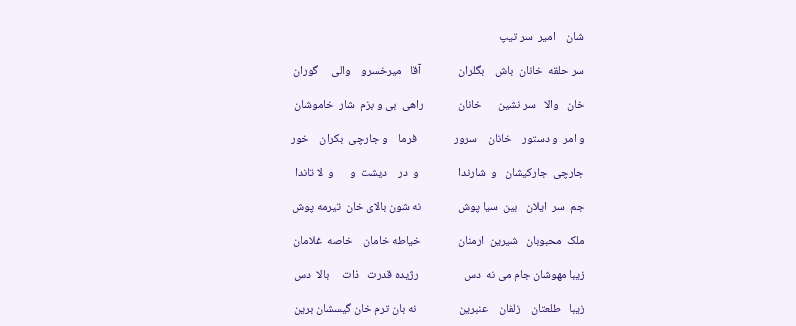شان    امیر  سر تیپ

سر حلقه  خانان  باش    بگلران              آقا   میرخسرو    والی     گوران

خان   والا   سر نشین      خانان             راهی  بی و بزم  شار  خاموشان

و امر  و دستور    خانان    سرور              فرما    و جارچی  بکران    خور

جارچی  جارکیشان   و  شارندا               و  در    دیشت  و      و  لا تاندا

جم  سر  ایلان   بین  سیا پوش              نه شون بالای خان  تیرمه پوش

ملک  محبوبان   شیرین  ارمنان              خیاطه خامان    خاصه  غلامان

زیبا مهوشان جام می نه  دس                 رژیده قدرت   ذات     بالا  دس

زیبا   طلعتان    زلفان    عنبرین                نه بان ترم خان گیسشان برین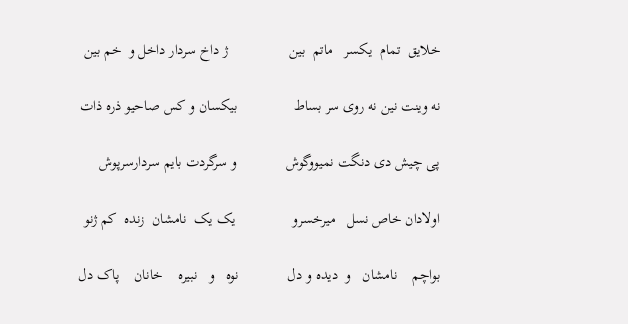خلایق  تمام  یکسر   ماتم  بین                ژ داخ سردار داخل و  خم بین

نه وینت نین نه روی سر بساط               بیکسان و کس صاحیو ذره ذات

پی چیش دی دنگت نمیووگوش             و سرگردت بایم سردارسرپوش

اولادان خاص نسل   میرخسرو               یک یک  نامشان  زنده  کم ژنو

بواچم    نامشان   و  دیده و دل             نوه   و   نبیره    خانان    پاک دل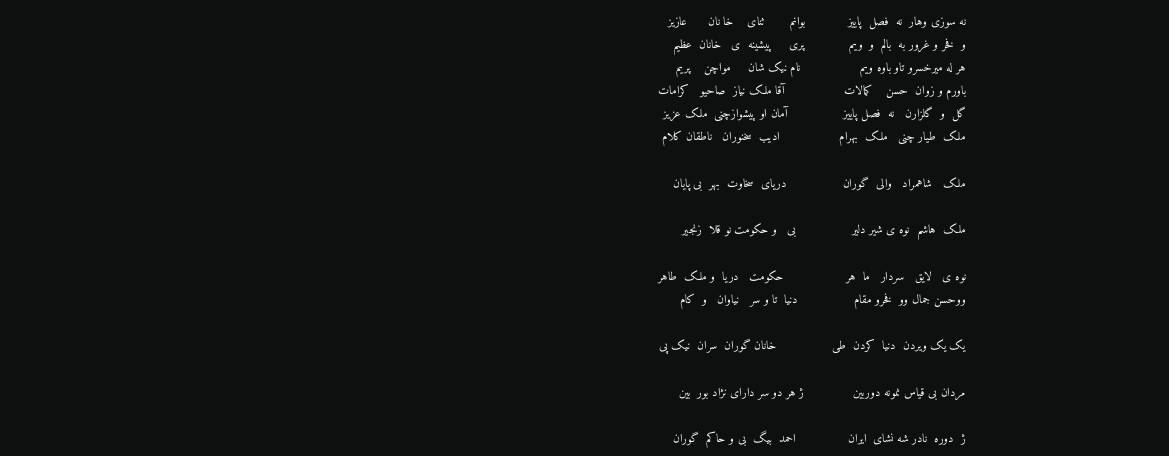نه سوزی وهار  نه  فصل  پاییز            بوانم       ثنای    خا نان      عازیز
و  فخر و غرور به  بالم  و  ویم             پری     پیشینه  ی   خانان  عظیم
هر له میرخسرو تاو باوه ویم                 نام نیک شان     مواچن    پریم
باورم و زوان  حسن    کمالات                 آقا ملک نیاز  صاحیو   کرامات
گل  و  گلزارن   نه  فصل پاییز                آمان او پیشوازچنی  ملک عزیز
ملک  طیار چنی   ملک  بهرام                 ادیب  سخنوران   ناطقان کلام

ملک   شاهمراد   والی  گوران                دریای  سخاوت  بهر  بی پایان

ملک  هاشم  نوه ی شیر دلیر                بی   و حکومت نو قلا  زنجیر

نوه ی   لایق   سردار   ما  هر                  حکومت   دریا  و ملک  طاهر
ووحسن جمال وو  فخرو مقام                دنیا  تا و سر   نیاوان   و  کام

یک یک ویردن  دنیا  کردن  طی                خانان گوران  سران  نیک پی

مردان بی قیاس نمونه دوربین              ژ هر دو سر دارای نژاد بور  بین

ژ  دوره  نادر شه نشای  ایران               احمد  بیگ  بی و حاکم  گوران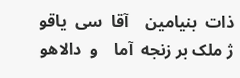ذات  بنیامین    آقا  سی  یاقو               ژ ملک بر زنجه  آما    و  دالاهو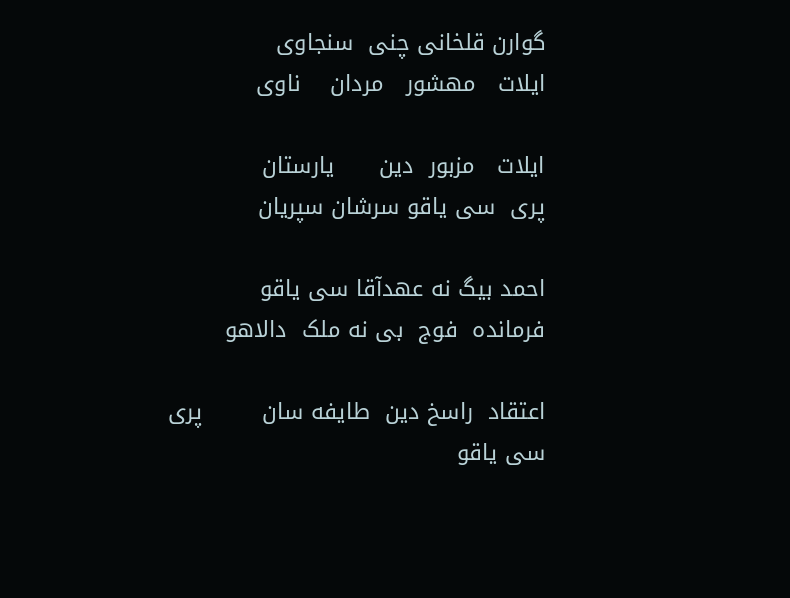گوارن قلخانی چنی  سنجاوی              ایلات   مهشور   مردان    ناوی

ایلات   مزبور  دین      یارستان             پری  سی یاقو سرشان سپریان

احمد بیگ نه عهدآقا سی یاقو             فرمانده  فوج  بی نه ملک  دالاهو

اعتقاد  راسخ دین  طایفه سان        پری  سی یاقو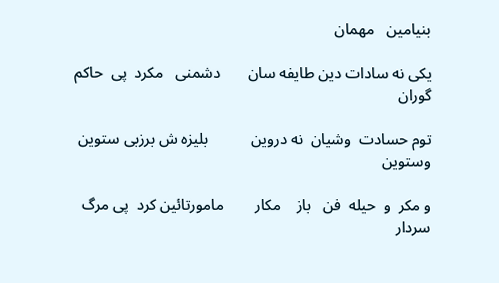بنیامین   مهمان

یکی نه سادات دین طایفه سان       دشمنی   مکرد  پی  حاکم گوران

توم حسادت  وشیان  نه دروین           بلیزه ش برزبی ستوین   وستوین

و مکر  و  حیله  فن   باز    مکار        مامورتائین کرد  پی مرگ  سردار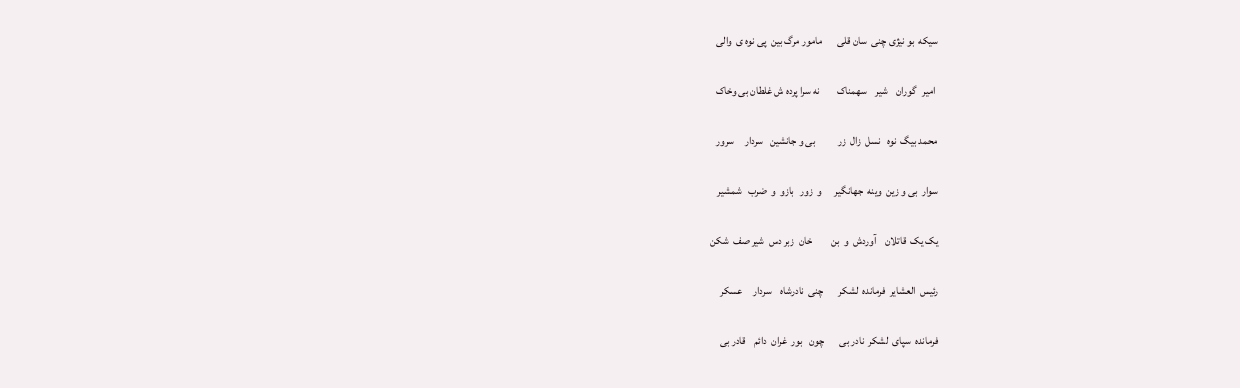سیکه  بو نیژی چنی  سان قلی       مامور مرگ بین  پی نوه ی  والی

 امیر   گوران    شیر    سهمناک        نه سرا پرده ش غلطان بی وخاک

محمد بیگ  نوه   نسل  زال  زر           بی و جانشین   سردار     سرور

سوار  بی و زین  وینه  جهانگیر      و  زور   بازو  و  ضرب   شمشیر

یک یک  قاتلان    آوردش  و  بن         خان  زبر دس  شیر صف  شکن

رئیس  العشایر  فرمانده  لشکر       چنی  نادرشاه    سردار     عسکر

فرمانده  سپای  لشکر  نادر بی       چون   بور  غران  دائم    قادر بی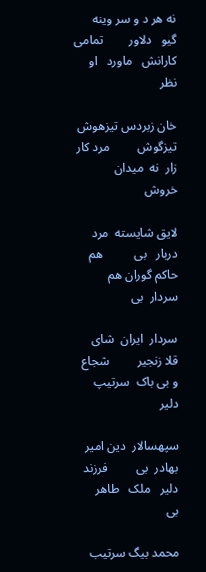نه هر د و سر وینه  گیو   دلاور        تمامی کارانش   ماورد   او   نظر

خان زبردس تیزهوش تیزگوش         مرد کار  زار  نه  میدان   خروش

لایق شایسته  مرد  دربار   بی          هم حاکم گوران هم  سردار  بی

سردار  ایران  شای   قلا زنجیر         شجاع  و بی باک  سرتیپ  دلیر

سپهسالار  دین امیر بهادر  بی         فرزند   دلیر   ملک   طاهر   بی

محمد بیگ سرتیب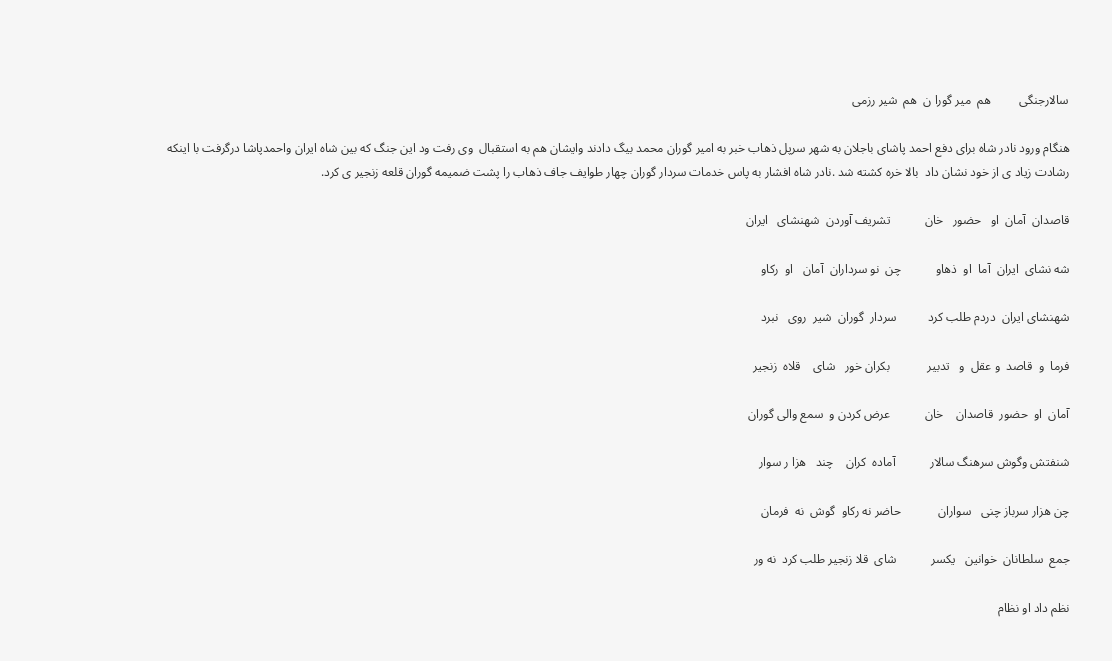سالارجنگی         هم  میر گورا ن  هم  شیر رزمی

هنگام ورود نادر شاه برای دفع احمد پاشای باجلان به شهر سرپل ذهاب خبر به امیر گوران محمد بیگ دادند وایشان هم به استقبال  وی رفت ود این جنگ که بین شاه ایران واحمدپاشا درگرفت با اینکه رشادت زیاد ی از خود نشان داد  بالا خره کشته شد .نادر شاه افشار به پاس خدمات سردار گوران چهار طوایف جاف ذهاب را پشت ضمیمه گوران قلعه زنجیر ی کرد.

قاصدان  آمان  او   حضور   خان           تشریف آوردن  شهنشای   ایران

شه نشای  ایران  آما  او  ذهاو           چن  نو سرداران  آمان   او  رکاو

شهنشای ایران  دردم طلب کرد          سردار  گوران  شیر  روی   نبرد

فرما  و  قاصد  و عقل  و   تدبیر            بکران خور   شای    قلاه  زنجیر

آمان  او  حضور  قاصدان    خان           عرض کردن و  سمع والی گوران

شنفتش وگوش سرهنگ سالار           آماده  کران    چند   هزا ر سوار

چن هزار سرباز چنی   سواران            حاضر نه رکاو  گوش  نه  فرمان

جمع  سلطانان  خوانین   یکسر           شای  قلا زنجیر طلب کرد  نه ور

نظم داد او نظام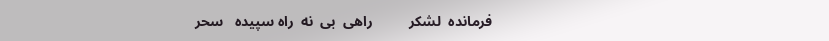فرمانده  لشکر          راهی  بی  نه  راه سپیده   سحر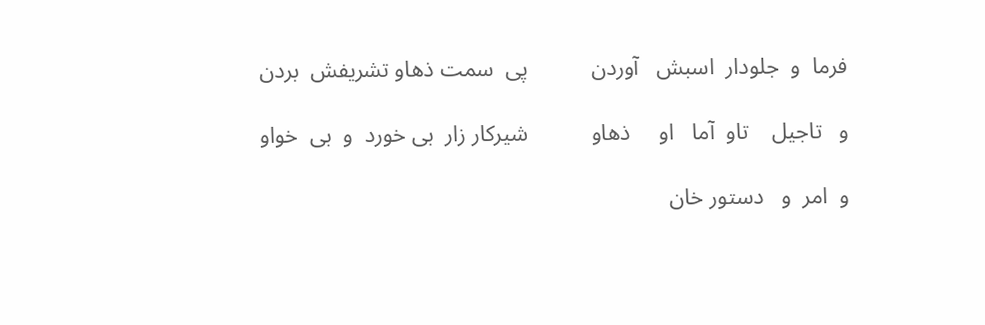فرما  و  جلودار  اسبش   آوردن           پی  سمت ذهاو تشریفش  بردن

و   تاجیل    تاو  آما   او     ذهاو           شیرکار زار  بی خورد  و  بی  خواو

و  امر  و   دستور خان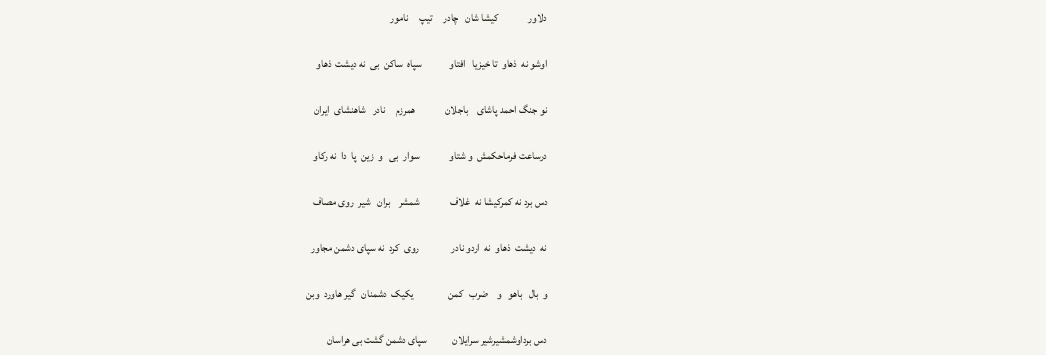دلاور              کیشا شان   چادر     تیپ     نامور

اوشو نه  ذهاو  تا خیزیا   افتاو             سپاه  ساکن  بی  نه دیشت  ذهاو

نو جنگ احمد پاشای    باجلان              همرزم     نادر   شاهنشای  ایران

درساعت فرماحکمش  و شتاو              سوار  بی   و  زین  پا  دا  نه رکاو

دس برد نه کمرکیشا نه  غلاف              شمشر    بران   شیر  روی مصاف

نه  دیشت  ذهاو  نه  اردو نادر               روی  کرد  نه سپای دشمن مجاور

و  بال   باهو   و    ضرب   کمن                یکیک  دشمنان   گیر هاورد  وبن

دس برداوشمشیرشیر سرایلان            سپای دشمن گشت بی هراسان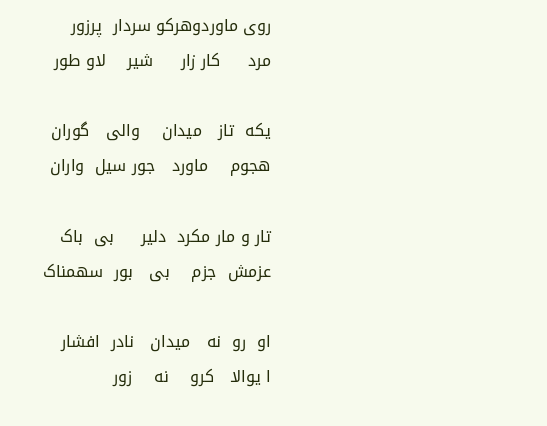روی ماوردوهرکو سردار  پرزور               مرد     کار زار     شیر    لاو طور

یکه  تاز   میدان    والی   گوران               هجوم    ماورد   جور سیل  واران

تار و مار مکرد  دلیر     بی  باک              عزمش  جزم    بی   بور  سهمناک

او  رو  نه   میدان   نادر  افشار               ا یوالا   کرو    نه    زور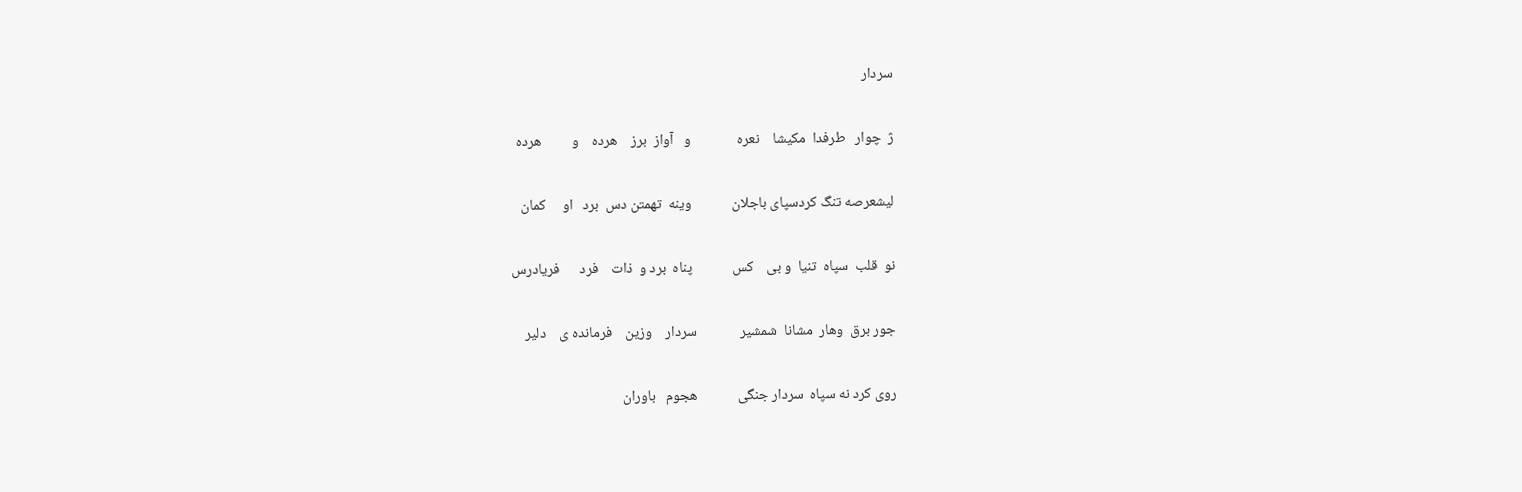سردار

ژ  چوار   طرفدا  مکیشا    نعره              و   آواز  برز    هرده    و         هرده

لیشعرصه تنگ کردسپای باجلان            وینه  تهمتن دس  برد   او     کمان

نو  قلب  سپاه  تنیا  و بی    کس            پناه  برد و  ذات    فرد      فریادرس

جور برق  وهار  مشانا  شمشیر             سردار    وزین    فرمانده ی    دلیر

روی کرد نه سپاه  سردار جنگی            هجوم   باوران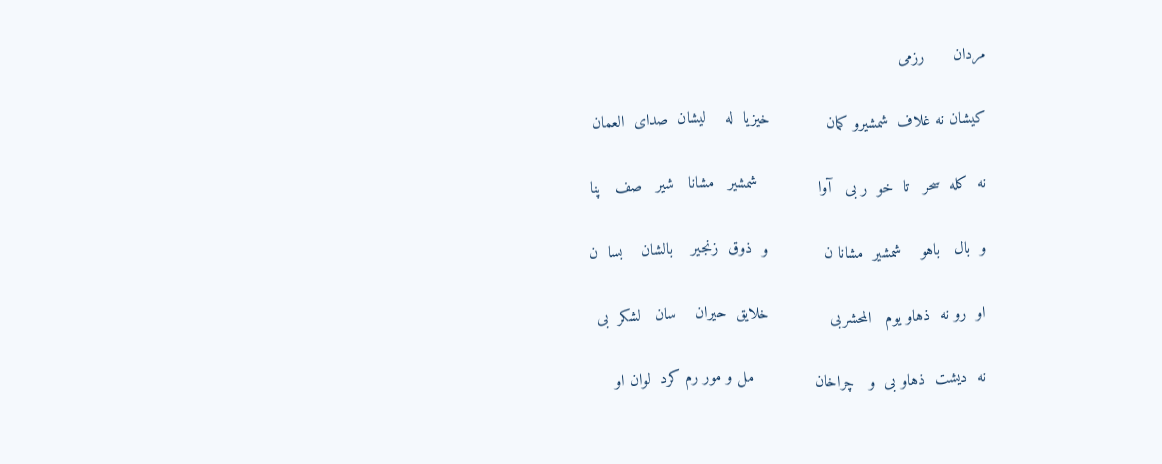مردان      رزمی

کیشان نه غلاف  شمشیرو کمان            خیزیا  له    لیشان  صدای  العمان

نه  کله  سحر   تا  خو  ر بی   آوا             شمشیر   مشانا   شیر   صف   پنا

و  بال   باهو    شمشیر  مشانا ن            و  ذوق  زنجیر    بالشان    بسا  ن

او  رو نه  ذهاو یوم   المحشربی             خلایق  حیران    سان   لشکر  بی

نه  دیشت  ذهاو بی  و   چراخان             مل و مور رم کرد  لوان او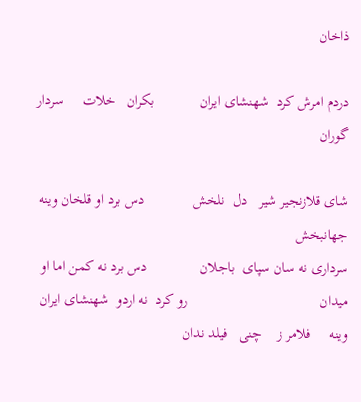ذاخان

دردم امرش کرد  شهنشای ایران            بکران   خلات     سردار     گوران

شای قلازنجیر شیر   دل  نلخش             دس برد او قلخان وینه جهانبخش
سرداری نه سان سپای  باجلان              دس برد نه کمن اما او    میدان                                   رو کرد  نه اردو  شهنشای ایران            وینه     فلامر ز    چنی   فیلد ندان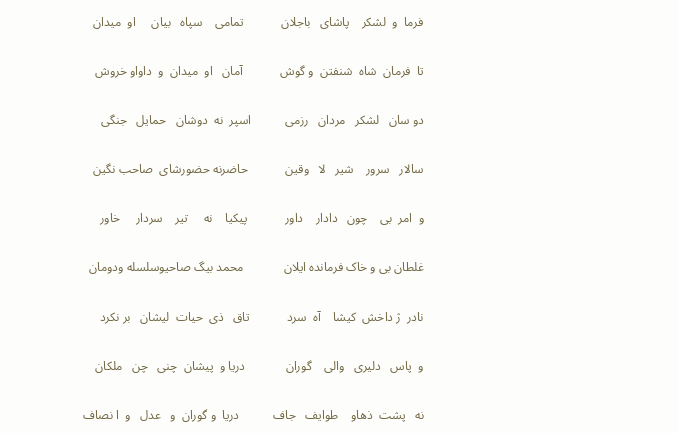فرما  و  لشکر    پاشای   باجلان            تمامی    سپاه   بیان     او  میدان

تا  فرمان  شاه  شنفتن  و گوش            آمان   او  میدان  و  داواو خروش

دو سان   لشکر   مردان   رزمی           اسپر  نه  دوشان   حمایل   جنگی

سالار   سرور    شیر   لا   وقین            حاضرنه حضورشای  صاحب نگین

و  امر  بی    چون   دادار    داور            پیکیا    نه     تیر    سردار     خاور

غلطان بی و خاک فرمانده ایلان             محمد بیگ صاحیوسلسله ودومان

نادر  ژ داخش  کیشا    آه  سرد            تاق   ذی  حیات  لیشان   بر نکرد

و  پاس   دلیری   والی    گوران             دریا و  پیشان  چنی   چن   ملکان

نه   پشت  ذهاو    طوایف   جاف           دریا  و گوران  و   عدل   و  ا نصاف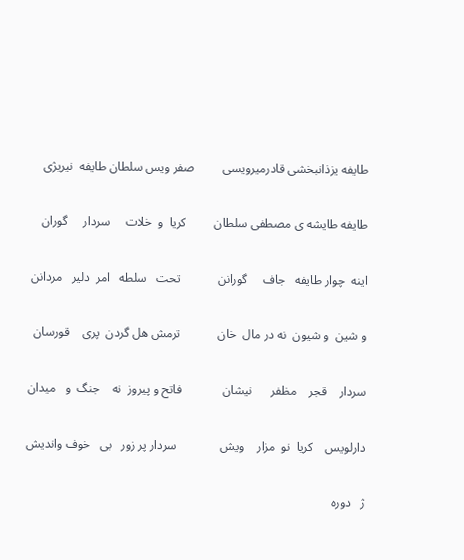طایفه یزذانبخشی قادرمیرویسی         صفر ویس سلطان طایفه  نیریژی

طایفه طایشه ی مصطفی سلطان         کریا  و  خلات     سردار     گوران

اینه  چوار طایفه   جاف     گورانن            تحت   سلطه   امر  دلیر   مردانن

و شین  و شیون  نه در مال  خان            ترمش هل گردن  پری    قورسان

سردار    قجر    مظفر      نیشان             فاتح و پیروز  نه    جنگ  و   میدان

دارلویس    کریا  نو  مزار    ویش              سردار پر زور   بی   خوف واندیش

ژ   دوره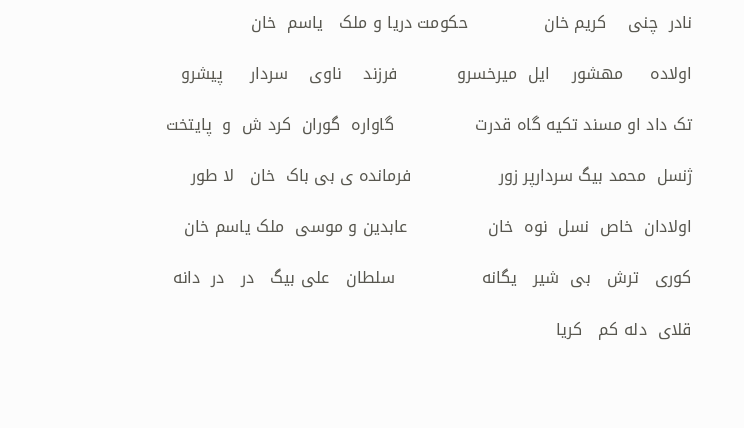نادر  چنی    کریم خان              حکومت دریا و ملک   یاسم  خان

اولاده     مهشور    ایل  میرخسرو           فرزند    ناوی    سردار     پیشرو

تک داد او مسند تکیه گاه قدرت               گاواره  گوران  کرد ش  و  پایتخت

ژنسل  محمد بیگ سردارپر زور                فرمانده ی بی باک  خان   لا طور

اولادان  خاص  نسل  نوه  خان               عابدین و موسی  ملک یاسم خان

کوری   ترش   بی  شیر   یگانه                سلطان   علی بیگ   در   در  دانه

قلای  دله کم   کریا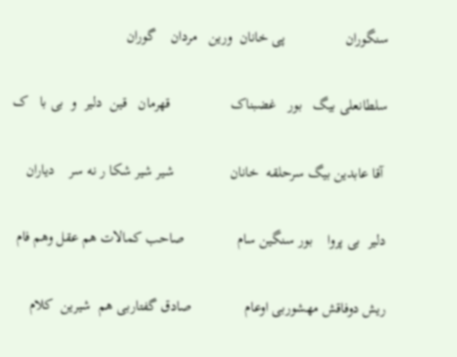سنگوران                پی خانان  ورین   مردان    گوران

سلطانعلی بیگ   بور   غضبناک                قهرمان   قین  دلیر  و  بی با   ک

 آقا عابدین بیگ سرحلقه  خانان               شیر شیر شکا ر نه سر    دیاران

دلیر  بی پروا    بور سنگین سام              صاحب کمالات هم عقل وهم فام

ریش دوفاقش مهشوربی اوعام              صادق گفتاربی هم  شیرین  کلام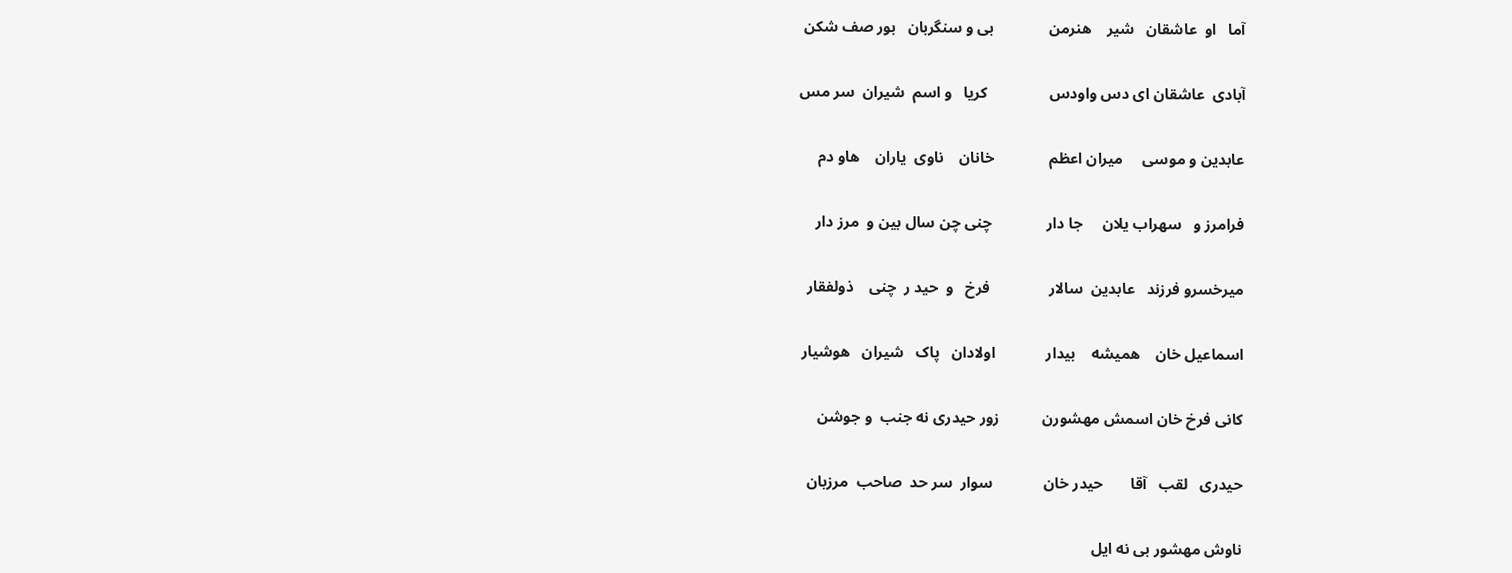آما   او  عاشقان   شیر    هنرمن              بی و سنگربان   بور صف شکن

آبادی  عاشقان ای دس واودس                کریا   و اسم  شیران  سر مس

عابدین و موسی     میران اعظم              خانان    ناوی  یاران    هاو دم

فرامرز و   سهراب یلان     جا دار              چنی چن سال بین و  مرز دار

میرخسرو فرزند   عابدین  سالار               فرخ   و  حید ر  چنی    ذولفقار

اسماعیل خان    همیشه    بیدار             اولادان   پاک   شیران   هوشیار

کانی فرخ خان اسمش مهشورن           زور حیدری نه جنب  و جوشن

حیدری   لقب   آقا       حیدر خان             سوار  سر حد  صاحب  مرزبان

ناوش مهشور بی نه ایل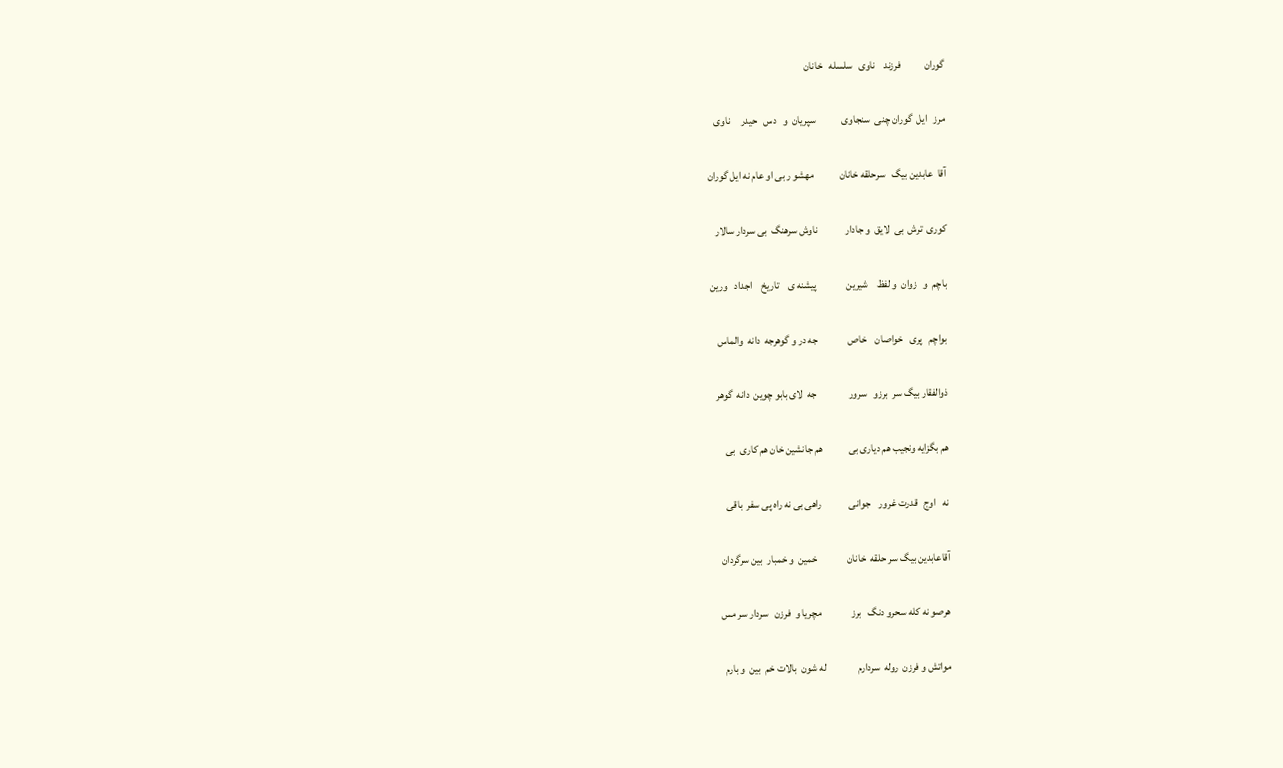گوران           فرزند    ناوی   سلسله   خانان

مرز   ایل  گوران چنی  سنجاوی            سپریان  و   دس   حیدر     ناوی

آقا  عابدین بیگ   سرحلقه خانان            مهشو ر بی او عام نه ایل گوران

کوری  ترش  بی  لایق  و جادار             ناوش سرهنگ  بی سردار سالار

باچم  و   زوان  و لفظ    شیرین              پیشنه ی    تاریخ    اجداد   ورین

بواچم   پری   خواصان    خاص              جه در و گوهرجه  دانه  والماس

ذوالفقار بیگ سر  برزو   سرور               جه  لای بابو چوین  دانه  گوهر

هم بگزایه ونجیب هم دیاری بی            هم جانشین خان هم کاری  بی

نه   اوج   قدرت غرور    جوانی             راهی بی نه راه پی سفر  باقی

آقاعابدین بیگ سر حلقه  خانان              خمین  و خمبار  بین سرگردان

هرصو نه کله سحرو دنگ   برز              مچریا و  فرزن   سردار سر مس

مواتش و فرزن  روله  سردارم               له شون  بالات خم  بین  و بارم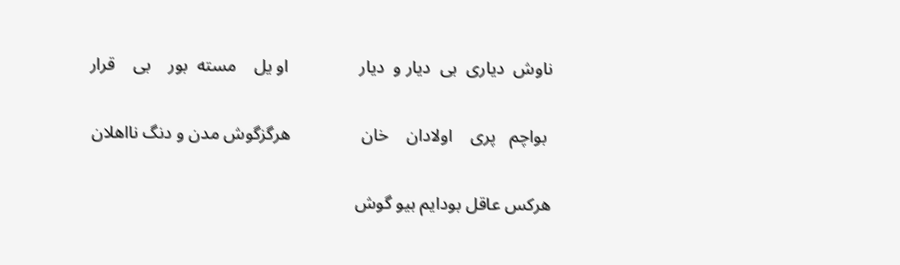ناوش  دیاری  بی  دیار و  دیار                او یل    مسته  بور    بی    قرار

 بواچم   پری    اولادان    خان                هرگزگوش مدن و دنگ نااهلان

هرکس عاقل بودایم بیو گوش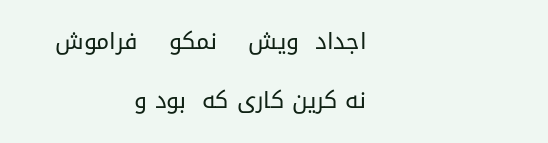اجداد  ویش    نمکو    فراموش

نه کرین کاری که  بود و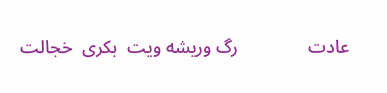عادت               رگ وریشه ویت  بکری  خجالت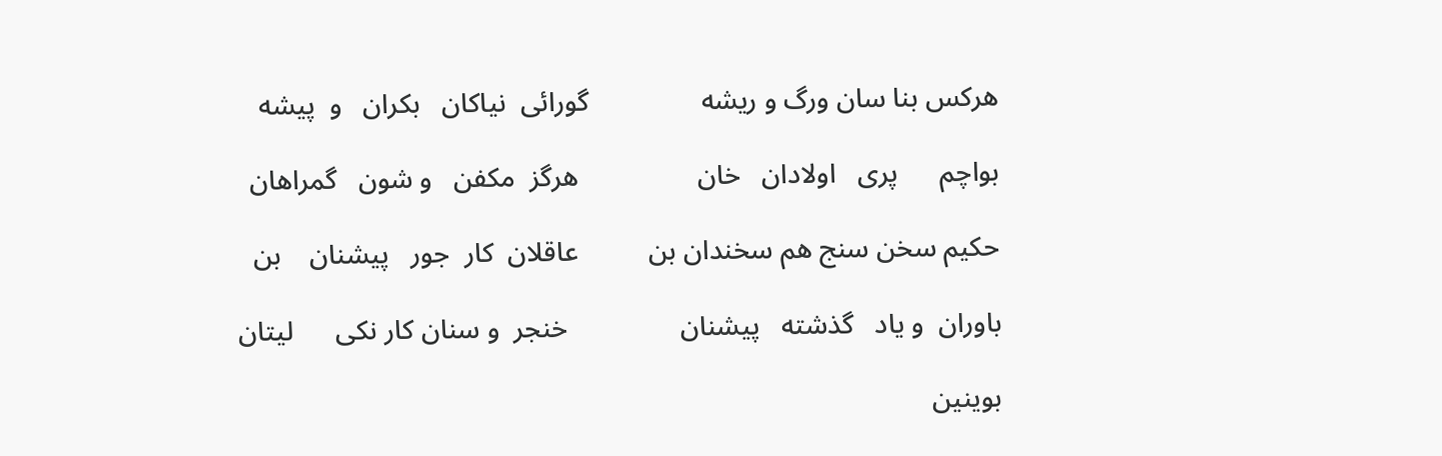هرکس بنا سان ورگ و ریشه                گورائی  نیاکان   بکران   و  پیشه

بواچم      پری   اولادان   خان                 هرگز  مکفن   و شون   گمراهان

حکیم سخن سنج هم سخندان بن          عاقلان  کار  جور   پیشنان    بن

باوران  و یاد   گذشته   پیشنان                خنجر  و سنان کار نکی      لیتان

بوینین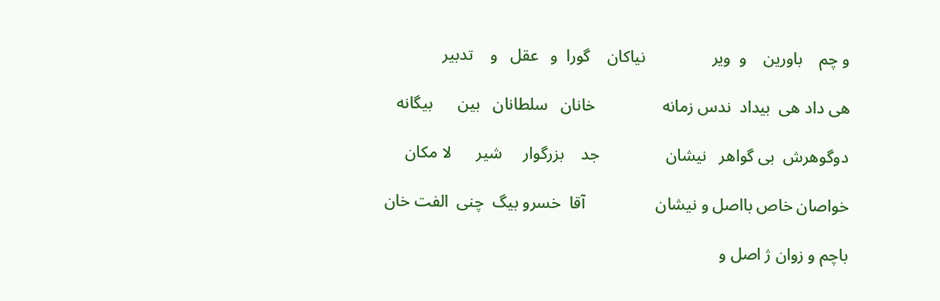و چم    باورین    و  ویر                نیاکان    گورا  و   عقل   و    تدبیر

هی داد هی  بیداد  ندس زمانه                خانان   سلطانان   بین      بیگانه

دوگوهرش  بی گواهر   نیشان                جد    بزرگوار     شیر      لا مکان

خواصان خاص بااصل و نیشان                 آقا  خسرو بیگ  چنی  الفت خان

باچم و زوان ژ اصل و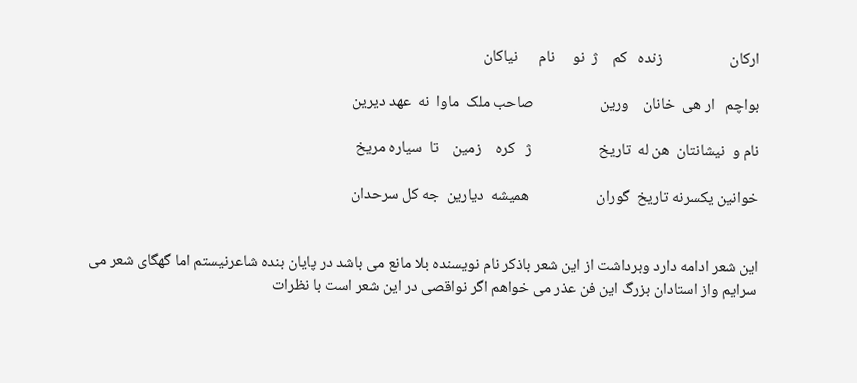ارکان                   زنده   کم    ژ  نو     نام      نیاکان

بواچم   ار هی  خانان    ورین                   صاحب ملک  ماوا  نه  عهد دیرین

نام و  نیشانتان  هن له  تاریخ                   ژ   کره    زمین    تا  سیاره مریخ

خوانین یکسرنه تاریخ  گوران                   همیشه  دیارین  جه کل سرحدان


این شعر ادامه دارد وبرداشت از این شعر باذکر نام نویسنده بلا مانع می باشد در پایان بنده شاعرنیستم اما گهگای شعر می سرایم واز استادان بزرگ این فن عذر می خواهم اگر نواقصی در این شعر است با نظرات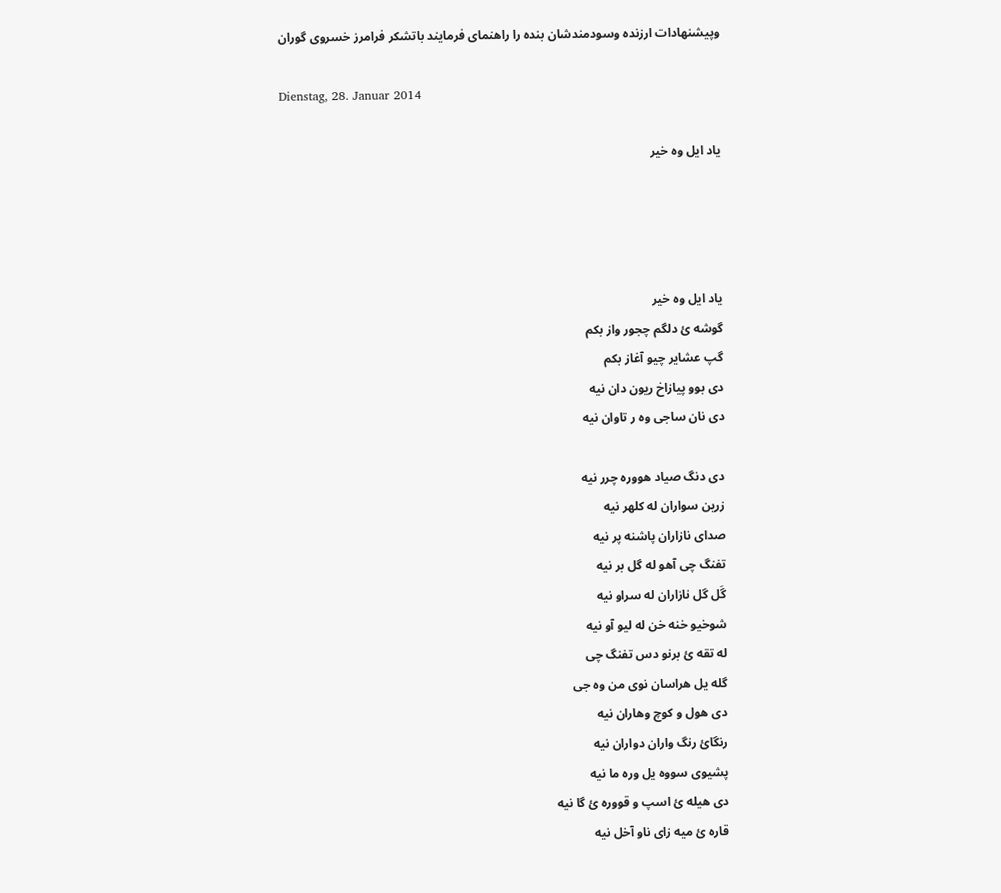وپیشنهادات ارزنده وسودمندشان بنده را راهنمای فرمایند باتشکر فرامرز خسروی گوران

Dienstag, 28. Januar 2014

یاد ایل وه خیر




یاد ایل وه خیر
گوشه ئ دلگم چجور واز بکم
گپ عشایر چیو آغاز بکم
دی بوو پیازاخ ریون دان نیه
دی نان ساجی وه ر تاوان نیه

دی دنگ صیاد هووره چرر نیه
زرین سواران له کلهر نیه
صدای نازاران پاشنه پر نیه
تفنگ چی آهو له گل بر نیه
گَل گل نازاران له سراو نیه
شوخیو خنه خن له لیو آو نیه
له تقه ئ برنو دس تفنگ چی
گله یل هراسان نوی من وه جی
دی هول و کوچ وهاران نیه
رنگائ رنگ واران دواران نیه
پشیوی سووه یل وره ما نیه
دی هیله ئ اسپ و قووره ئ گا نیه
قاره ئ میه زای ناو آخل نیه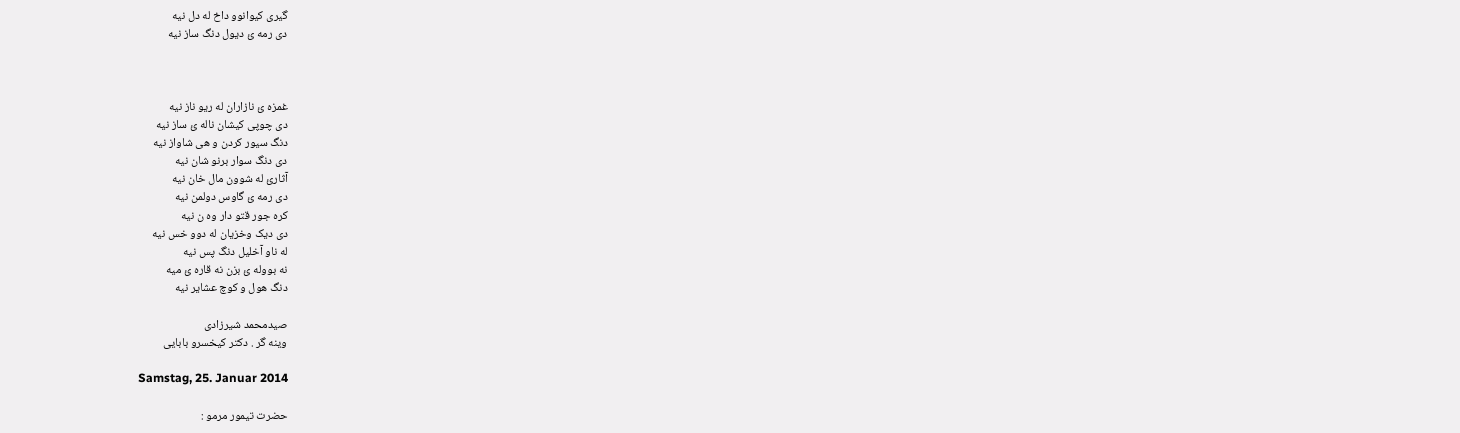گیری کیوانوو داخ له دل نیه
دی رمه ئ دیول دنگ ساز نیه



غمزه ئ نازاران له ریو ناز نیه
دی چوپی کیشان ناله ئ ساز نیه
دنگ سیور کردن و هی شاواز نیه
دی دنگ سوار برنو شان نیه
آثارئ له شوون مال خان نیه
دی رمه ئ گاوس دولمن نیه
کره جور قتو دار وه ن نیه
دی دیک وخزیان له دوو خس نیه
له ناو آخلیل دنگ پس نیه
نه بووله ئ بزن نه قاره ئ میه
دنگ هول و کوچ عشایر نیه

صیدمحمد شیرزادی
وینه گر . دکتر کیخسرو بابایی

Samstag, 25. Januar 2014

حضرت تیمور مرمو :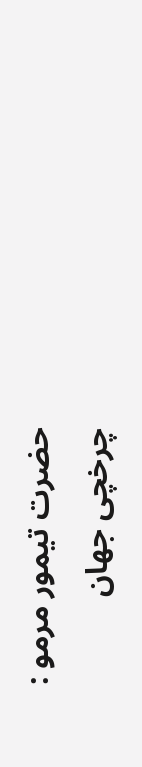حضرت تیمور مرمو :
چرخچی جهان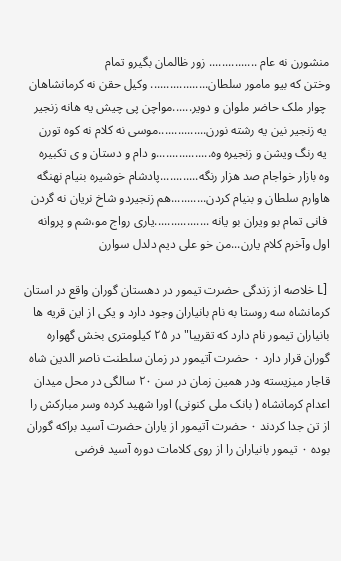منشورن نه عام ............... زور ظالمان بگیرو تمام
وختن که بیو مامور سلطان.................. وکیل حقن نه کرمانشاهان
 چوار ملک حاضر ملوان و دویر......مواچن پی چیش یه هانه زنجیر
 یه زنجیر نین یه رشته نورن...............موسی نه کلام نه کوه تورن
 یه رنگ ویشن و زنجیره وه.................و دام و دستان و ی تکبیره
وه بازار خواجام صد هزار رنگه............پادشام خوشیره بنیام نهنگه
هاوارم سلطان و بنیام کردن...........هم زنجیردو شاخ نریان نه گردن
 فانی تمام بو ویران بو یانه .................یاری رواج مو،شم و پروانه
اول وآخرم کلام یارن...من خو علی دیم دلدل سوارن

 [L خلاصه از زندگی حضرت تیمور در دهستان گوران واقع در استان کرمانشاه سه روستا به نام بانیاران وجود دارد و یکی از این قریه ها بانیاران تیمور نام دارد که تقریبا" در ۲۵ کیلومتری بخش گهواره گوران قرار دارد ۰ حضرت آتیمور در زمان سلطنت ناصر الدین شاه قاجار میزیسته ودر همین زمان در سن ۲۰ سالگی در محل میدان اعدام کرمانشاه ( بانک ملی کنونی) اورا شهید کرده وسر مبارکش را از تن جدا کردند ۰ حضرت آتیمور از یاران حضرت آسید براکه گوران بوده ۰ تیمور بانیاران را از روی کلامات دوره آسید فرضی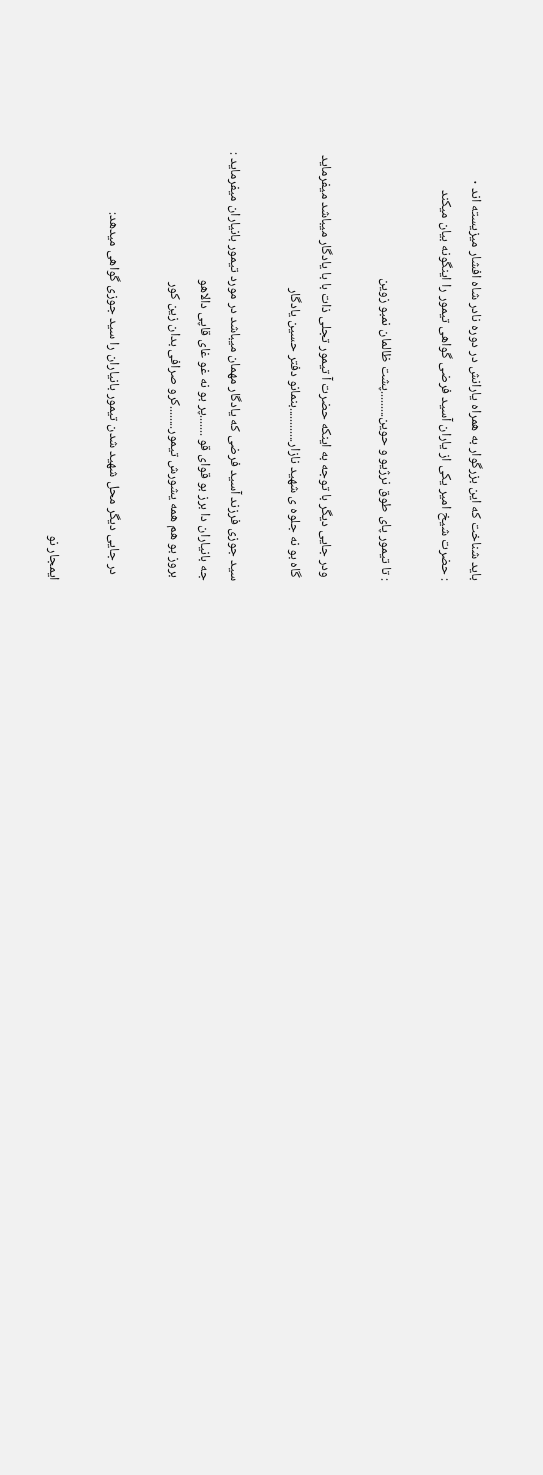باید شناخت که این بزرگوار به همراه یارانش در دوره نادر شاه افشار میزیسته اند ۰
: حضرت شیخ امیر یکی از یاران آسید فرضی گواهی تیمور را اینگونه بیان میکند

: تا تیمور پای طوق نرژیو و حوین.........پشت ظالمان نمبو زوین

 ودر جایی دیگر با توجه به اینکه حضرت آ تیمور تجلی ذات با با یادگار میباشد میفرماید
 گاه بو نه جلوه ی شهید نازار............بنمانو دفتر حسین یادگار

سید جوزی فرزند آسید فرضی که یادگار مهمان میباشد در مورد تیمور بانیاران میفرماید :
جه بانیاران دا برز بو قوای قو .......پر بو نه غو غای قاپی دالاهو
 بروز بو هم همه یشورش تیمور........کرو صرافی بدان زین کور

  در جایی دیگر محل شهید شدن تیمور بانیاران را سید جوزی گواهی میدهد:

ایمجار نو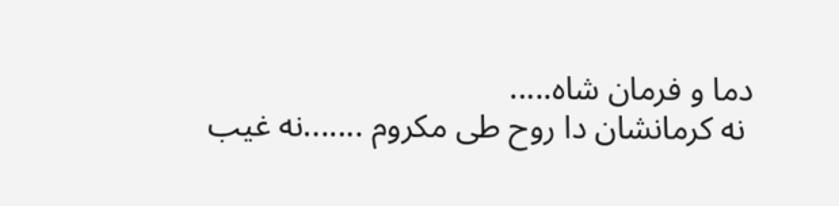دما و فرمان شاه.....
 نه کرمانشان دا روح طی مکروم .......نه غیب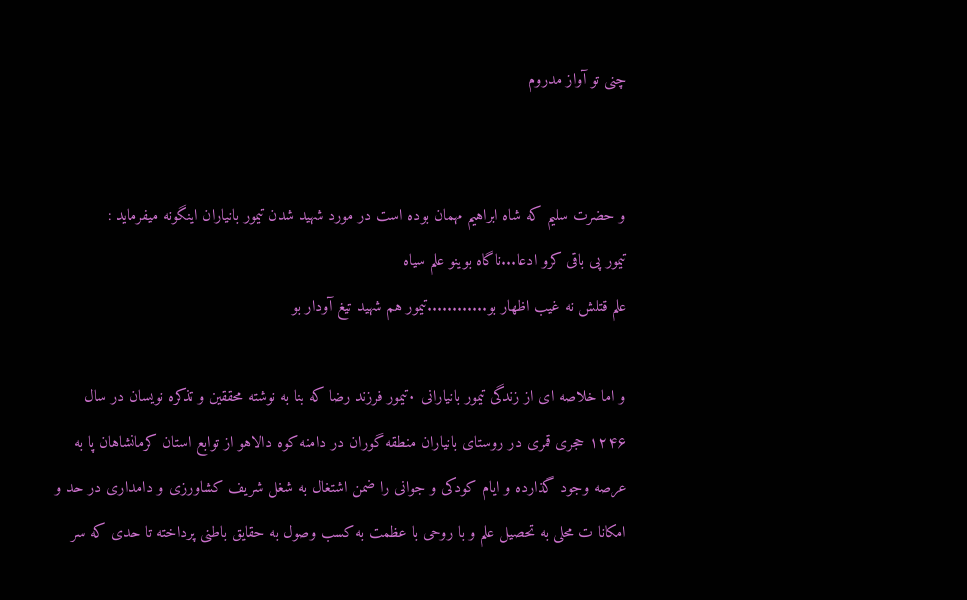چنی تو آواز مدروم


و حضرت سلیم که شاه ابراهیم مهمان بوده است در مورد شهید شدن تیمور بانیاران اینگونه میفرماید :
تیمور پی باقی کرو ادعا...ناگاه بوینو علم سیاه
علم قتلش نه غیب اظهار بو............تیمور هم شهید تیغ آودار بو

و اما خلاصه ای از زندگی تیمور بانیارانی ۰تیمور فرزند رضا که بنا به نوشته محققین و تذکره نویسان در سال ۱۲۴۶ حجری قمری در روستای بانیاران منطقه گوران در دامنه کوه دالاهو از توابع استان کرمانشاهان پا به عرصه وجود گذارده و ایام کودکی و جوانی را ضمن اشتغال به شغل شریف کشاورزی و دامداری در حد و امکانا ت محلی به تحصیل علم و با روحی با عظمت به کسب وصول به حقایق باطنی پرداخته تا حدی که سر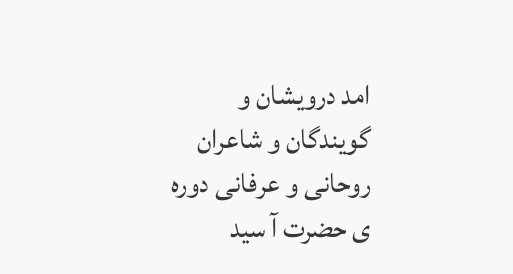امد درویشان و گویندگان و شاعران روحانی و عرفانی دوره ی حضرت آ سید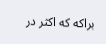براکه که اکثر در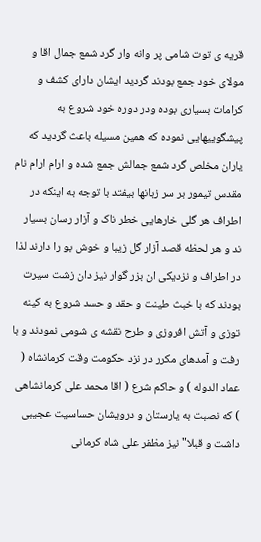قریه ی توت شامی پر وانه وار گرد شمع جمال اقا و مولای خود جمع بودند گردید ایشان دارای کشف و کرامات بسیاری بوده ودر دوره خود شروع به پیشگوییهایی نموده که همین مسیله باعث گردید که یاران مخلص گرد شمع جمالش جمع شده و ارام ارام نام مقدس تیمور بر سر زبانها بیفتد با توجه به اینکه در اطراف هر گلی خارهایی خطر ناک و آزار رسان بسیار ند و هر لحظه قصد آزار گل زیبا و خوش بو را دارند لذا در اطراف و نزدیکی ان بزر گوار نیز دان زشت سیرت بودند که با خبث طینت و حقد و حسد شروع به کینه توزی و آتش افروزی و طرح نقشه ی شومی نمودند و با رفت و آمدهای مکرر در نزد حکومت وقت کرمانشاه ( عماد الدوله ) و حاکم شرع ( اقا محمد علی کرمانشاهی ) که نصبت به یارستان و درویشان حساسیت عجیبی داشت و قبلا" نیز مظفر علی شاه کرمانی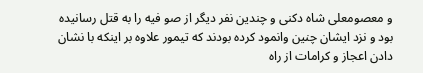و معصومعلی شاه دکنی و چندین نفر دیگر از صو فیه را به قتل رسانیده بود و نزد ایشان چنین وانمود کرده بودند که تیمور علاوه بر اینکه با نشان دادن اعجاز و کرامات از راه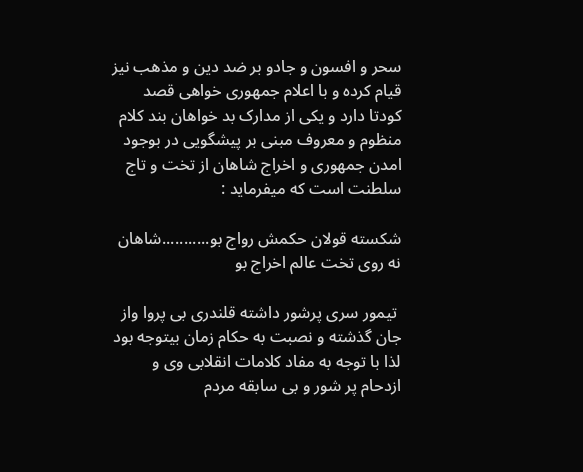سحر و افسون و جادو بر ضد دین و مذهب نیز قیام کرده و با اعلام جمهوری خواهی قصد کودتا دارد و یکی از مدارک بد خواهان بند کلام منظوم و معروف مبنی بر پیشگویی در بوجود امدن جمهوری و اخراج شاهان از تخت و تاج سلطنت است که میفرماید :

شکسته قولان حکمش رواج بو...........شاهان نه روی تخت عالم اخراج بو

 تیمور سری پرشور داشته قلندری بی پروا واز جان گذشته و نصبت به حکام زمان بیتوجه بود لذا با توجه به مفاد کلامات انقلابی وی و ازدحام پر شور و بی سابقه مردم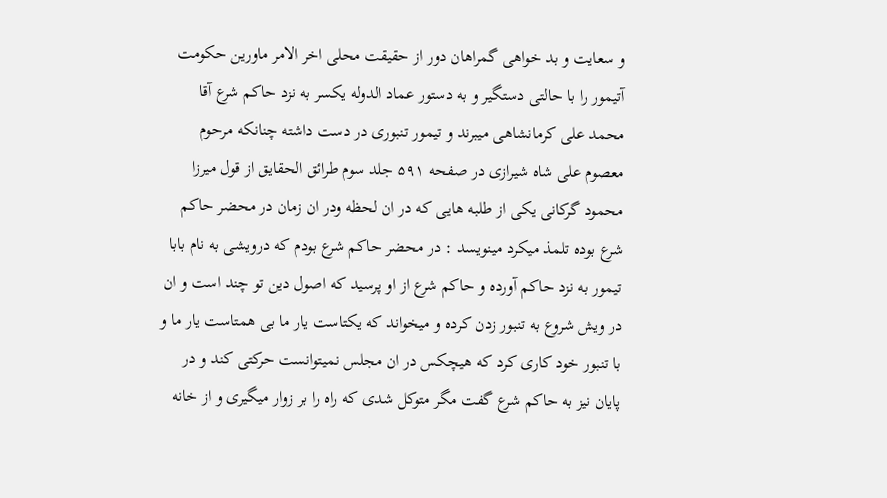و سعایت و بد خواهی گمراهان دور از حقیقت محلی اخر الامر ماورین حکومت آتیمور را با حالتی دستگیر و به دستور عماد الدوله یکسر به نزد حاکم شرع آقا محمد علی کرمانشاهی میبرند و تیمور تنبوری در دست داشته چنانکه مرحوم معصوم علی شاه شیرازی در صفحه ۵۹۱ جلد سوم طرائق الحقایق از قول میرزا محمود گرکانی یکی از طلبه هایی که در ان لحظه ودر ان زمان در محضر حاکم شرع بوده تلمذ میکرد مینویسد : در محضر حاکم شرع بودم که درویشی به نام بابا تیمور به نزد حاکم آورده و حاکم شرع از او پرسید که اصول دین تو چند است و ان در ویش شروع به تنبور زدن کرده و میخواند که یکتاست یار ما بی همتاست یار ما و با تنبور خود کاری کرد که هیچکس در ان مجلس نمیتوانست حرکتی کند و در پایان نیز به حاکم شرع گفت مگر متوکل شدی که راه را بر زوار میگیری و از خانه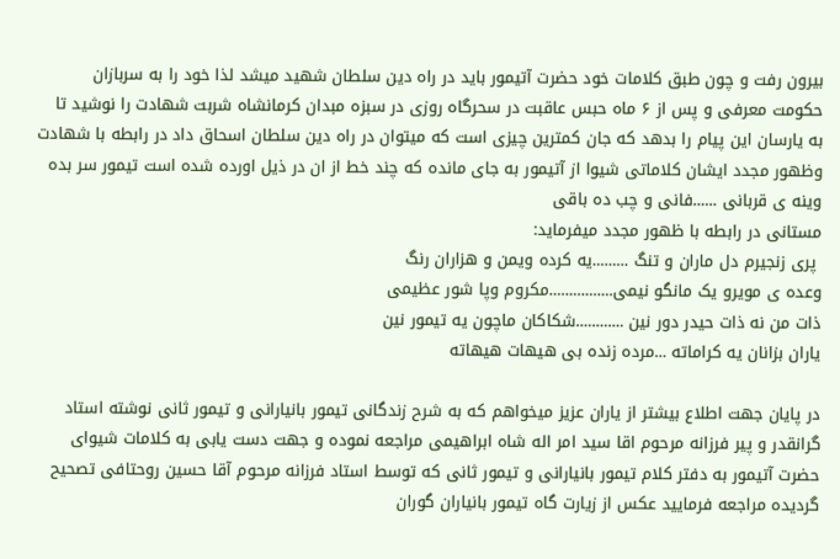بیرون رفت و چون طبق کلامات خود حضرت آتیمور باید در راه دین سلطان شهید میشد لذا خود را به سربازان حکومت معرفی و پس از ۶ ماه حبس عاقبت در سحرگاه روزی در سبزه مبدان کرمانشاه شربت شهادت را نوشید تا به یارسان این پیام را بدهد که جان کمترین چیزی است که میتوان در راه دین سلطان اسحاق داد در رابطه با شهادت وظهور مجدد ایشان کلاماتی شیوا از آتیمور به جای مانده که چند خط از ان در ذیل اورده شده است تیمور سر بده وینه ی قربانی ......فانی و چب ده باقی
مستانی در رابطه با ظهور مجدد میفرماید:
 پری زنجیرم دل ماران و تنگ .........یه کرده ویمن و هزاران رنگ
وعده ی مویرو یک مانگو نیمی................مکروم وپا شور عظیمی
ذات من نه ذات حیدر دور نین ............شکاکان ماچون یه تیمور نین
یاران بزانان یه کراماته ...مرده زنده بی هیهات هیهاته

در پایان جهت اطلاع بیشتر از یاران عزیز میخواهم که به شرح زندگانی تیمور بانیارانی و تیمور ثانی نوشته استاد گرانقدر و پیر فرزانه مرحوم اقا سید امر اله شاه ابراهیمی مراجعه نموده و جهت دست یابی به کلامات شیوای حضرت آتیمور به دفتر کلام تیمور بانیارانی و تیمور ثانی که توسط استاد فرزانه مرحوم آقا حسین روحتافی تصحیح گردیده مراجعه فرمایید عکس از زیارت گاه تیمور بانیاران گوران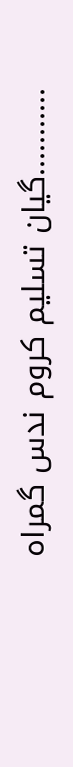...........گیان تسلیم کروم ندس گمراه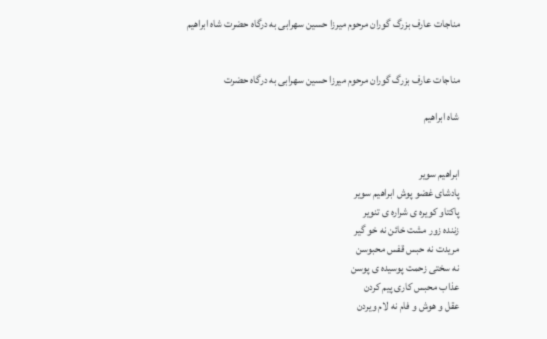مناجات عارف بزرگ گوران مرحوم میرزا حسین سهرابی به درگاه حضرت شاه ابراهیم


مناجات عارف بزرگ گوران مرحوم میرزا حسین سهرابی به درگاه حضرت

شاه ابراهیم


ابراهیم سویر
پادشای غضو پوش ابراهیم سویر
پاکتاو کویره ی شراره ی تنویر
زننده زور مشت خائن نه خو گیر
مریدت نه حبس قفس محبوسن
نه سختی زحمت پوسیده ی پوسن
عذاب محبس کاری پیم کردن
عقل و هوش و فام نه لام ویردن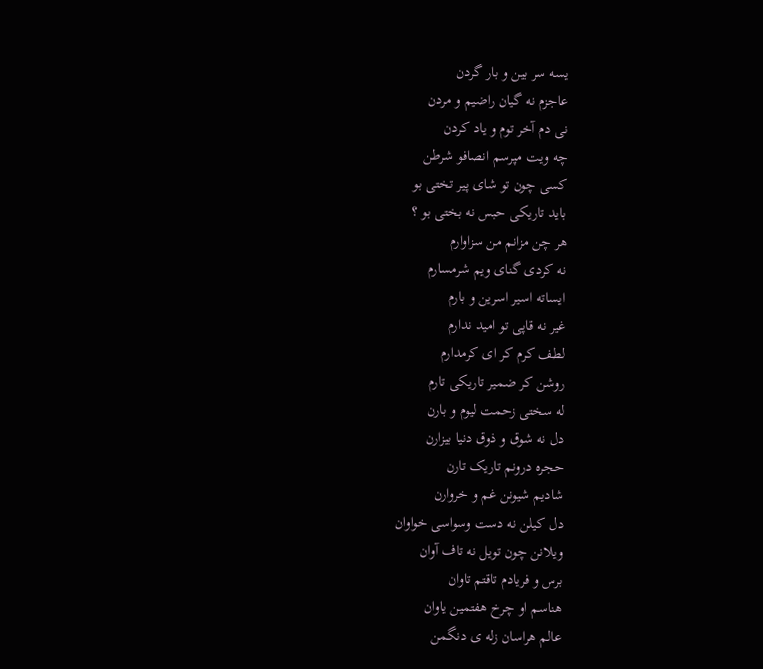یسه سر بین و بار گردن
عاجزم نه گیان راضیم و مردن
نی دم آخر توم و یاد کردن
چه ویت مپرسم انصافو شرطن
کسی چون تو شای پیر تختی بو
باید تاریکی حبس نه بختی بو ؟
هر چن مزانم من سزاوارم
نه کردی گنای ویم شرمسارم
ایساته اسیر اسرین و بارم
غیر نه قاپی تو امید ندارم
لطف کرم کر ای کرمدارم
روشن کر ضمیر تاریکی تارم
له سختی زحمت لیوم و بارن
دل نه شوق و ذوق دنیا بیزارن
حجره درونم تاریک تارن
شادیم شیونن غم و خروارن
دل کیلن نه دست وسواسی خواوان
ویلانن چون تویل نه تاف آوان
برس و فریادم تاقتم تاوان
هناسم او چرخ هفتمین یاوان
عالم هراسان زله ی دنگمن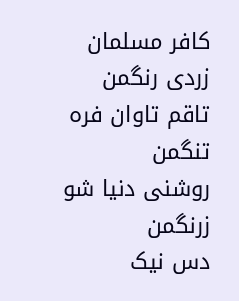کافر مسلمان زردی رنگمن
تاقم تاوان فره تنگمن
روشنی دنیا شو زرنگمن
دس نیک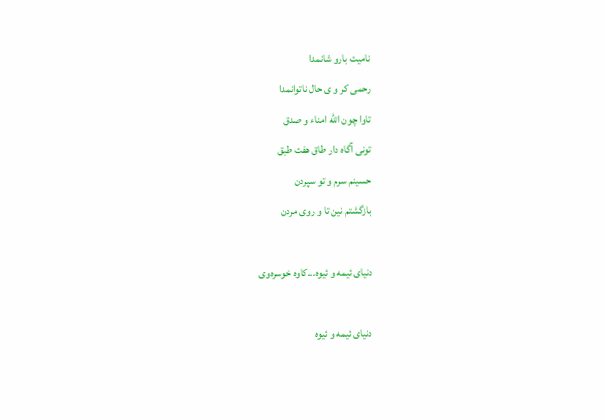نامیت بارو شانمدا
رحمی کر و ی حال ناتوانمدا
تاوا چون الله امناء و صدق
تونی آگاه دار طاق هفت طبق
حسینم سرم و تو سپردن
بازگشتم نین تا و روی مردن

دنیای ئیمه‌ و ئیوه...کاوه‌ خوسره‌وی

دنیای ئیمه‌ و ئیوه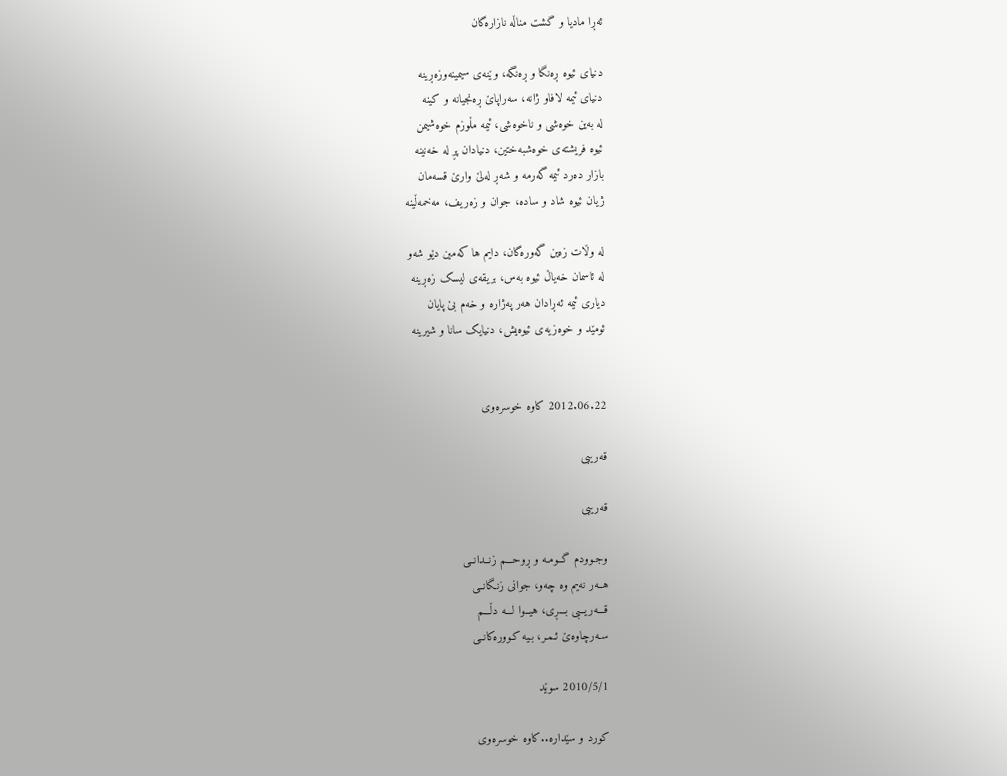ئه‌ڕا مادیا و گشت مناڵه‌ نازاره‌گان

دنیای ئیوه‌ ڕه‌نگا و ڕه‌نگه،‌ وێنه‌ی سیمینه‌وزه‌ڕینه‌
دنیای ئیمه‌ لافاو ژانه، سه‌راپاێ ڕه‌نجیانه‌ و کینه‌
له‌ به‌ین خوه‌شی و ناخوه‌شی، ئیمه‌ مڵوزم خوه‌شیمن
ئیوه‌ فریشته‌‌ی خوه‌شبه‌ختین، دنیادان پڕ له‌ خه‌نینه‌
بازار ده‌رد ئیمه‌ گه‌رمه‌ و شه‌ڕ له‌لێ وارێ قسه‌مان
ژیان ئیوه‌ شاد و ساده،‌ جوان و زه‌ریف، مه‌خمه‌ڵینه‌

له‌ وڵات زه‌ین گه‌وره‌گان، دایم ها که‌مین دێو شه‌و
له‌ ئاسمان خه‌یاڵ ئیوه‌ به‌س، بریقه‌ی لیسک زه‌ڕینه
دیاری ئیمه‌ ئه‌ڕادان هه‌ر په‌ژاره‌ و خه‌م بێ پایان
ئومێد و خوه‌زیه‌ی ئیوه‌یش، دنیایک سانا و شیرینه‌


2012.06.22 کاوه‌ خوسره‌وی

قه‌ریبی

قه‌ریبی

وجـوودم گــومـه و ڕوحـــم زنــدانــی
هــه‌ر نه‌یم وه‌ چه‌و، جوانی زنـگانــی
قـــه‌ریــبی بـــڕی، هیــوا لـــه دڵـــم
سـه‌رچاوه‌ێ ئـمـر، بـیه کـووره‌کانــی

2010/5/1 سوێد

کورد و سێدارە..کاوە خوسرەوی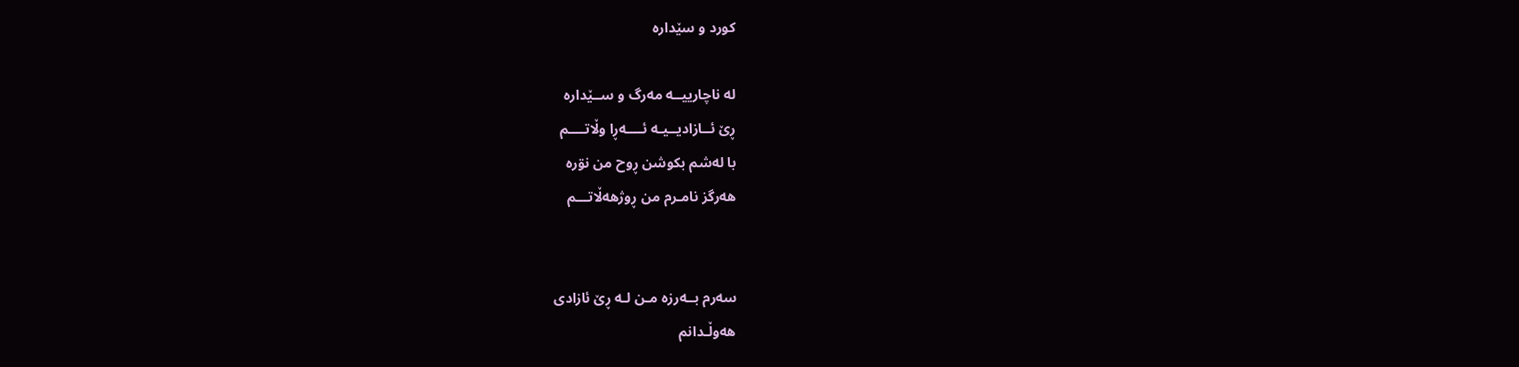کورد و سێدارە

لە ناچارییــە مەرگ و ســێدارە
ڕێ ئــازادیــیـە ئــــەڕا وڵاتــــم
با لەشم بکوشن ڕوح من نۊرە
هەرگز نامـرم من ڕوژهه‌ڵاتـــم


سەرم بــەرزە مـن لـە ڕێ ئازادی
هەوڵـدانم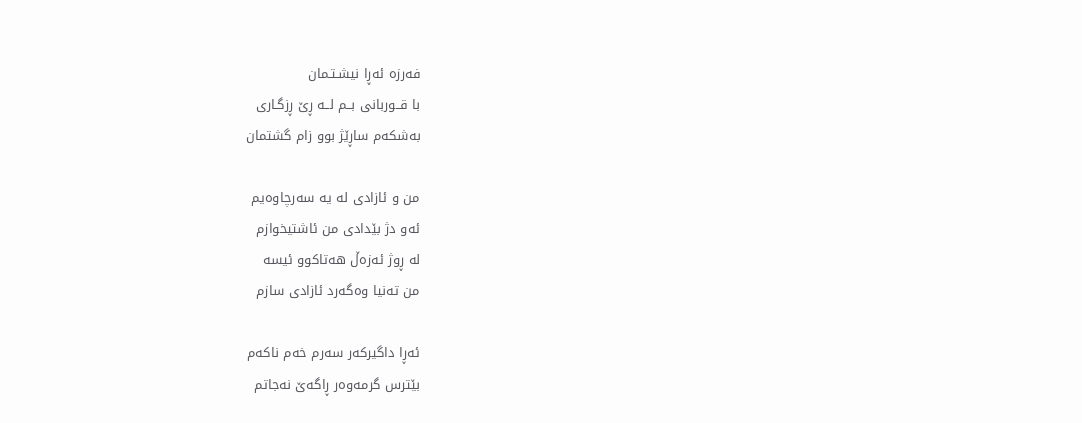فەرزە ئەڕا نیشـتـمان
با قــوربانی بــم لــە ڕێ ڕزگـاری
بەشکەم ساڕێژ بوو زام گشتمان

من و ئازادی لە یە سەرچاوەیم
ئەو دژ بێدادی من ئاشتیخوازم
لە ڕوژ ئەزەڵ هەتاکوو ئیسە
من تەنیا وەگەرد ئازادی سازم

ئەڕا داگیرکەر سەرم خەم ناکەم
بێترس گرمەوەر ڕاگەێ نەجاتم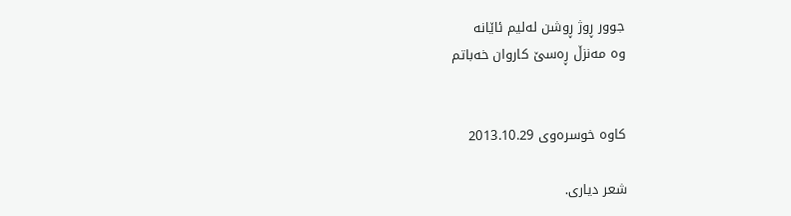جوور ڕوژ ڕوشن لەلیم ئاێانە
وە مەنزڵ ڕەسێ کاروان خەباتم


کاوە خوسرەوی 2013.10.29

شعر دیاری.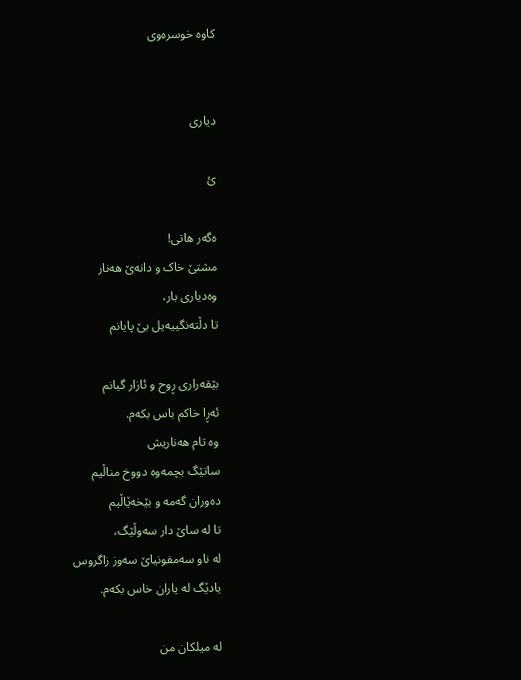کاوە خوسرەوی


دیاری

ئ

ەگەر هاتی!
مشتێ خاک و دانەێ هەنار
وەدیاری بار،
تا دڵتەنگییەیل بێ پایانم

بێقەراری ڕوح و ئازار گیانم
ئەڕا خاکم باس بکەم.
وە تام هەناریش
ساتێگ بچمەوە دووخ مناڵیم
دەوران گەمە و بێخەێاڵیم
تا لە ساێ دار سەوڵێگ،
لە ناو سەمفونیاێ سەوز زاگروس
یادێگ لە یاران خاس بکەم.

لە میلکان من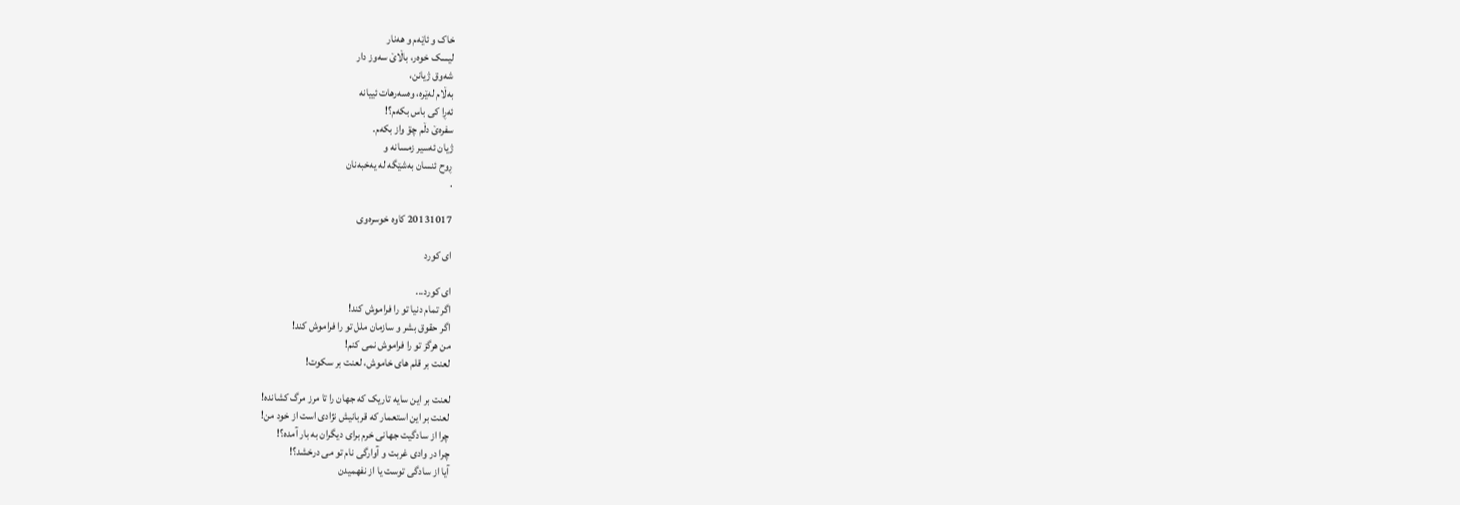خاک و ئاێەم و هەنار
لیسک خوەر، باڵاێ سەوز دار
شەوق ژیانن،
بەڵام لەێرە، وەسەرهات ئییانە
ئەڕا کی باس بکەم؟!
سفرەێ دڵم چۊ واز بکەم.
ژیان ئەسیر زمسانە و
ڕوح ئنسان بەشێگە لە یەخبەنان
.

20131017 کاوە خوسرەوی

ای کورد

ای کورد...
اگر تمام دنیا تو را فراموش کند!
اگر حقوق بشر و سازمان ملل تو را فراموش کند!
من هرگز تو را فراموش نمی کنم!
لعنت بر قلم های خاموش، لعنت بر سکوت!

لعنت بر این سایه تاریک که جهان را تا مرز مرگ کشانده!
لعنت بر این استعمار که قربانیش نژادی است از خود من!
چرا از سادگیت جهانی خرم برای دیگران به بار آمده؟!
چرا در وادی غربت و آوارگی نام تو می درخشد؟!
آیا از سادگی توست یا از نفهمیدن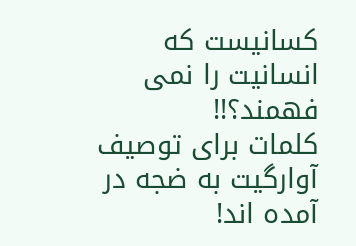کسانیست که انسانیت را نمی فهمند؟!!
کلمات برای توصیف آوارگیت به ضجه در آمده اند!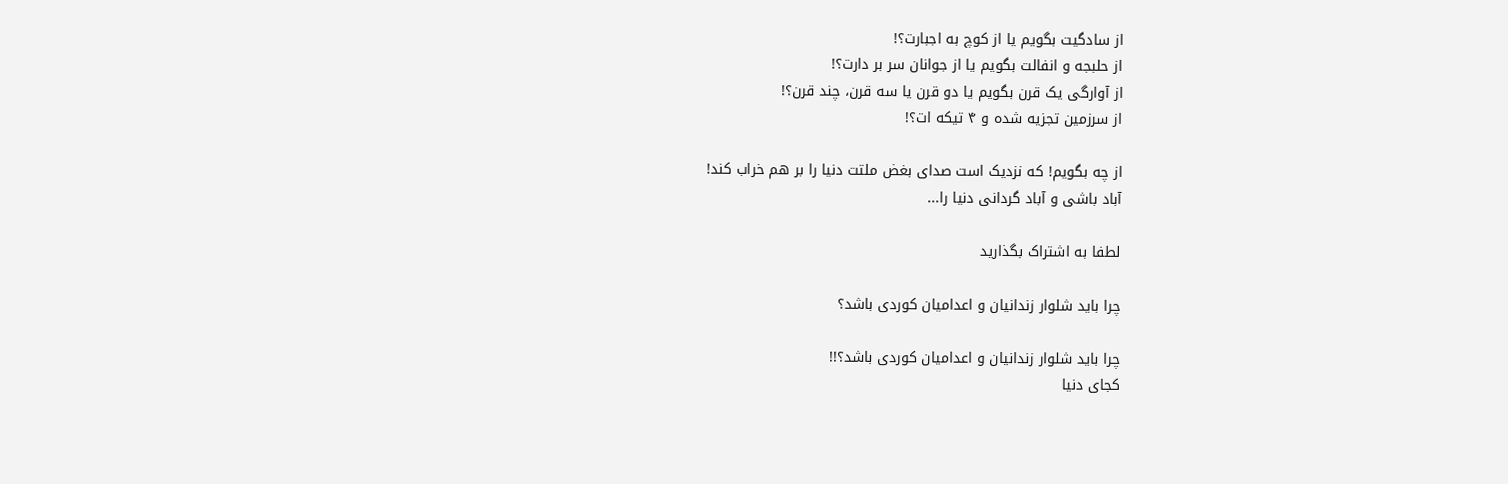از سادگیت بگویم یا از کوچ به اجبارت؟!
از حلبجه و انفالت بگویم یا از جوانان سر بر دارت؟!
از آوارگی یک قرن بگویم یا دو قرن یا سه قرن، چند قرن؟!
از سرزمین تجزیه شده و ۴ تیکه ات؟!

از چه بگویم! که نزدیک است صدای بغض ملتت دنیا را بر هم خراب کند!
آباد باشی و آباد گردانی دنیا را...

لطفا به اشتراک بگذارید

چرا باید شلوار زندانیان و اعدامیان کوردی باشد؟

چرا باید شلوار زندانیان و اعدامیان کوردی باشد؟!!
کجای دنیا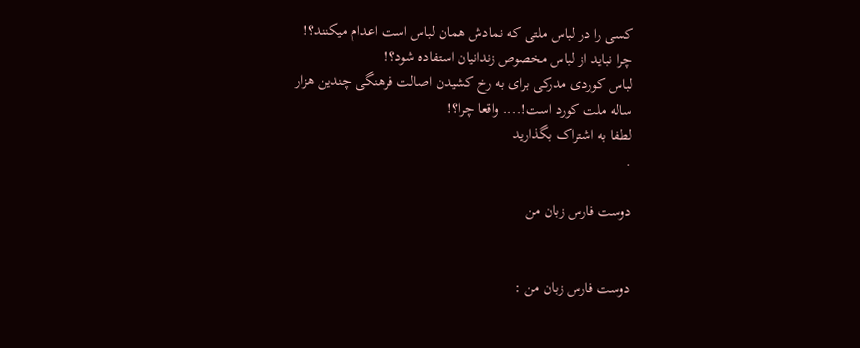کسی را در لباس ملتی که نمادش همان لباس است اعدام میکنند؟!
چرا نباید از لباس مخصوص زندانیان استفاده شود؟!
لباس کوردی مدرکی برای به رخ کشیدن اصالت فرهنگی چندین هزار ساله‌ ملت کورد است!.... واقعا چرا؟!
لطفا به اشتراک بگذارید
.

دوست فارس زبان من


دوست فارس زبان من :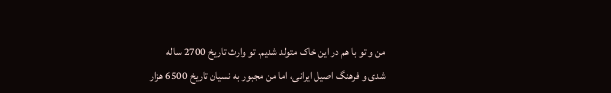من و تو با هم در این خاک متولد شدیم. تو وارث تاریخ 2700 ساله
شدی و فرهنگ اصیل ایرانی، اما من مجبور به نسیان تاریخ 6500 هزار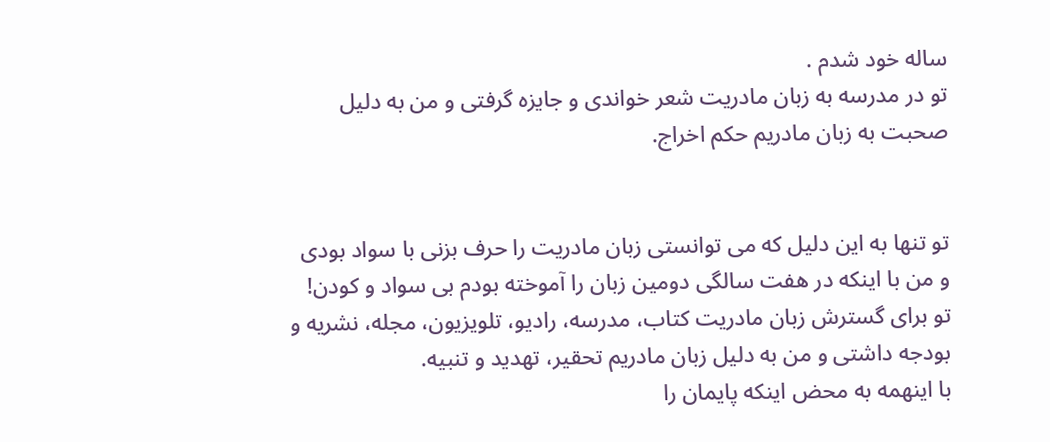ساله خود شدم .
تو در مدرسه به زبان مادریت شعر خواندی و جایزه گرفتی و من به دلیل صحبت به زبان مادریم حکم اخراج.


تو تنها به این دلیل که می توانستی زبان مادریت را حرف بزنی با سواد بودی و من با اینکه در هفت سالگی دومین زبان را آموخته بودم بی سواد و کودن!
تو برای گسترش زبان مادریت کتاب، مدرسه، رادیو، تلویزیون، مجله، نشریه و بودجه داشتی و من به دلیل زبان مادریم تحقیر، تهدید و تنبیه.
با اینهمه به محض اینکه پایمان را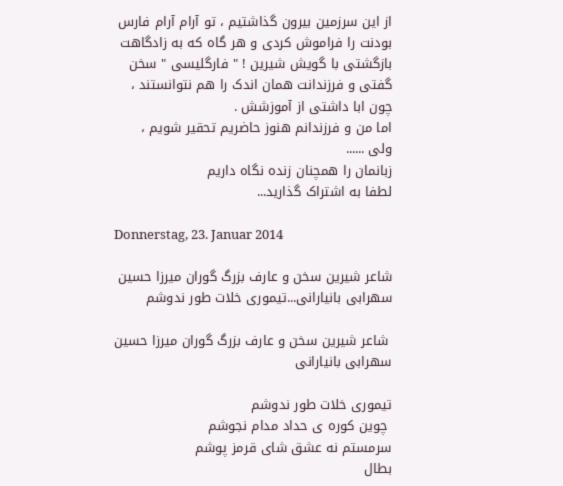از این سرزمین بیرون گذاشتیم ، تو آرام آرام فارس بودنت را فراموش کردی و هر گاه که به زادگاهت بازگشتی با گویش شیرین ! " فارگلیسی " سخن گفتی و فرزندانت همان اندک را هم نتوانستند ، چون ابا داشتی از آموزشش .
اما من و فرزندانم هنوز حاضریم تحقیر شویم ،
ولی ......
زبانمان را همچنان زنده نگاه داریم
لطفا به اشتراک گذارید...

Donnerstag, 23. Januar 2014

شاعر شیرین سخن و عارف بزرگ گوران میرزا حسین سهرابی بانیارانی...تیموری خلات طور ندوشم

 شاعر شیرین سخن و عارف بزرگ گوران میرزا حسین  سهرابی بانیارانی

تیموری خلات طور ندوشم
 چوین کوره ی حداد مدام نجوشم
سرمستم نه عشق شای قرمز پوشم
بطال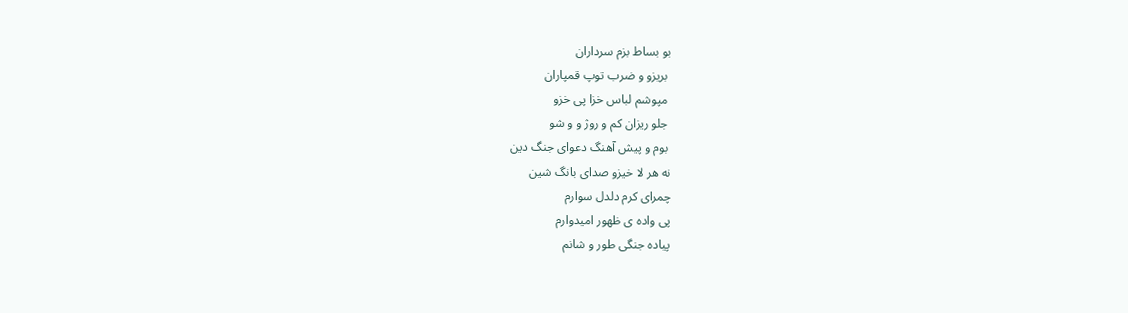بو بساط بزم سرداران
 بریزو و ضرب توپ قمپاران
 مپوشم لباس خزا پی خزو
 جلو ریزان کم و روژ و و شو
 بوم و پیش آهنگ دعوای جنگ دین
نه هر لا خیزو صدای بانگ شین
چمرای کرم دلدل سوارم
پی واده ی ظهور امیدوارم
پیاده جنگی طور و شانم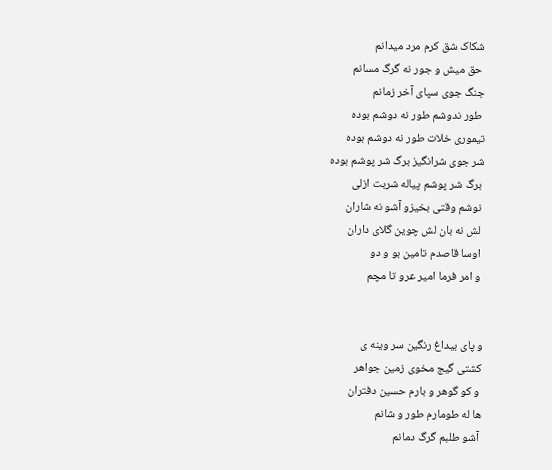شکاک شق کرم مرد میدانم
 حق میش و جور نه گرگ مسانم
جنگ جوی سپای آخر زمانم
 طور ندوشم طور نه دوشم بوده
تیموری خلات طور نه دوشم بوده
شر جوی شرانگیز برگ شر پوشم بوده
 برگ شر پوشم پیاله شربت ازلی
 نوشم وقتی بخیزو آشو نه شاران
 لش نه بان لش چوین گلای داران
 اوسا قاصدم تامین بو و دو
 و امر فرما امیر عرو تا مچم


و پای بیداغ رنگین سر وینه ی
کشتی گیج مخوی زمین جواهر
 و کو گوهر و بارم حسین دفتران
ها له طومارم طور و شانم
 آشو طلبم گرگ دمانم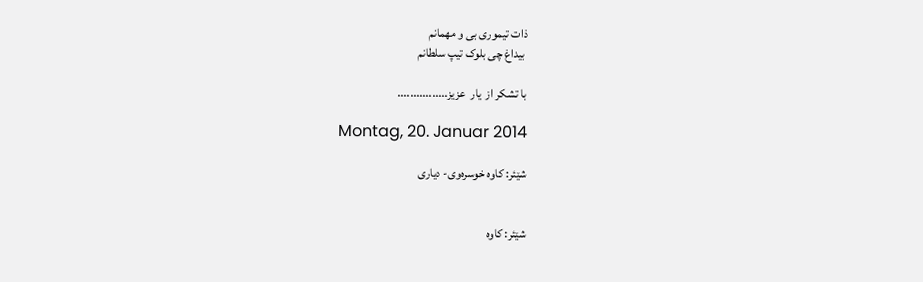ذات تیموری بی و مهمانم
 بیداغ چی بلوک تیپ سلطانم

با تشکر از  یار  عزیز................

Montag, 20. Januar 2014

شێئر: کاوە خوسرەوی- دیاری


شێئر: کاوە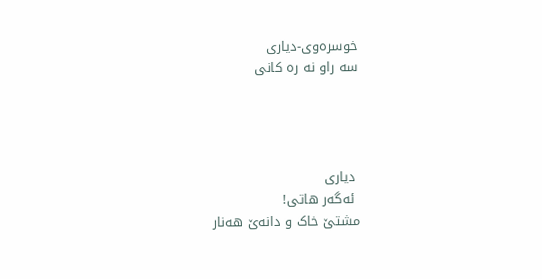خوسرەوی-دیاری
سه راو نه ره کانی




 دیاری
 ئەگەر هاتی!
مشتێ خاک و دانەێ هەنار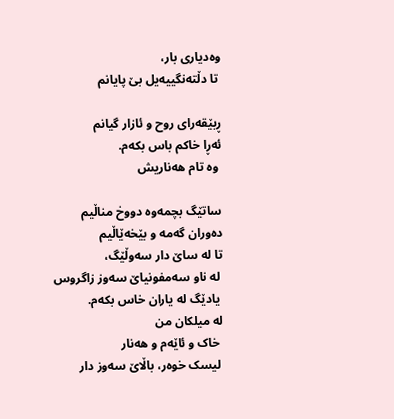وەدیاری بار،
 تا دڵتەنگییەیل بێ پایانم

ڕبێقەرای روح و ئازار گیانم
ئەڕا خاکم باس بکەم.
 وە تام هەناریش

ساتێگ بچمەوە دووخ مناڵیم
دەوران گەمە و بێخەێاڵیم
تا لە ساێ دار سەوڵێگ،
 لە ناو سەمفونیاێ سەوز زاگروس
 یادێگ لە یاران خاس بکەم.
لە میلکان من
 خاک و ئاێەم و هەنار
 لیسک خوەر، باڵاێ سەوز دار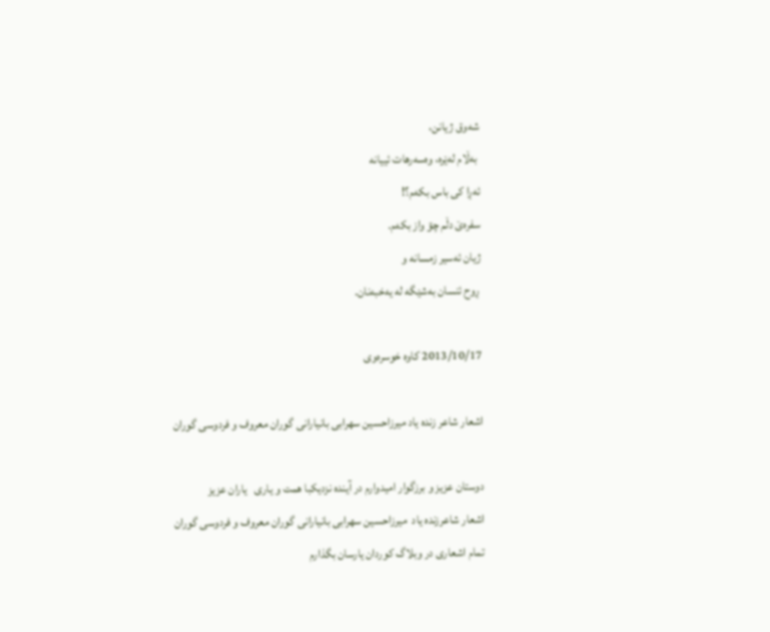شەوق ژیانن،
 بەڵام لەێرە، وەسەرهات ئییانە
ئەڕا کی باس بکەم؟!
سفرەێ دڵم چۊ واز بکەم.
ژیان ئەسیر زمسانە و
 ڕوح ئنسان بەشێگە لە یەخبەنان.

2013/10/17 کاوە خوسرەوی

اشعار شاعر زنده یاد میرزاحسین سهرابی بانیارانی گوران معروف و فردوسی گوران

دوستان عزیز و برزگوار امیدوارم در آینده نزدیکبا همت و یاری   یاران عزیز
اشعار شاعرزنده یاد  میرزاحسین سهرابی بانیارانی گوران معروف و فردوسی گوران
تمام اشعاری در وبلاگ کوردان یارسان بگذارم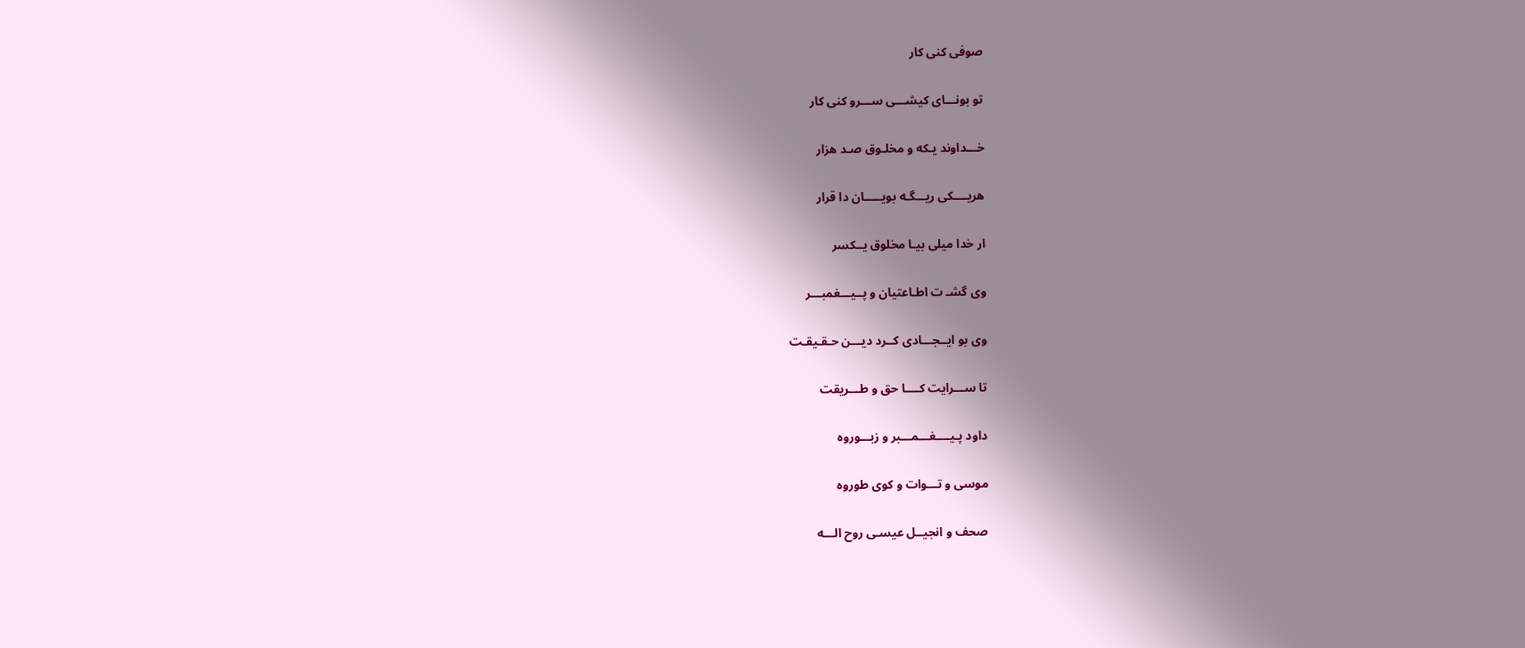صوفی کنی کار

تو بونـــای کیشـــی ســـرو کنی کار

خـــداوند یـکه و مخلـوق صـد هزار

هریــــکی ریـــگـه بویـــــان دا قرار

ار خدا میلی بیـا مخلوق یــکسر

وی گشـ ت اطـاعتیان و پــیـــغمبـــر

وی بو ایــجـــادی کــرد دیـــن حـقـیقـت

تا ســـرایت کــــا حق و طـــریقت

داود پـیــــغـــمـــبر و زبـــوروه

موسی و تـــوات و کوی طوروه

صحف و انجیــل عیسـی روح الـــه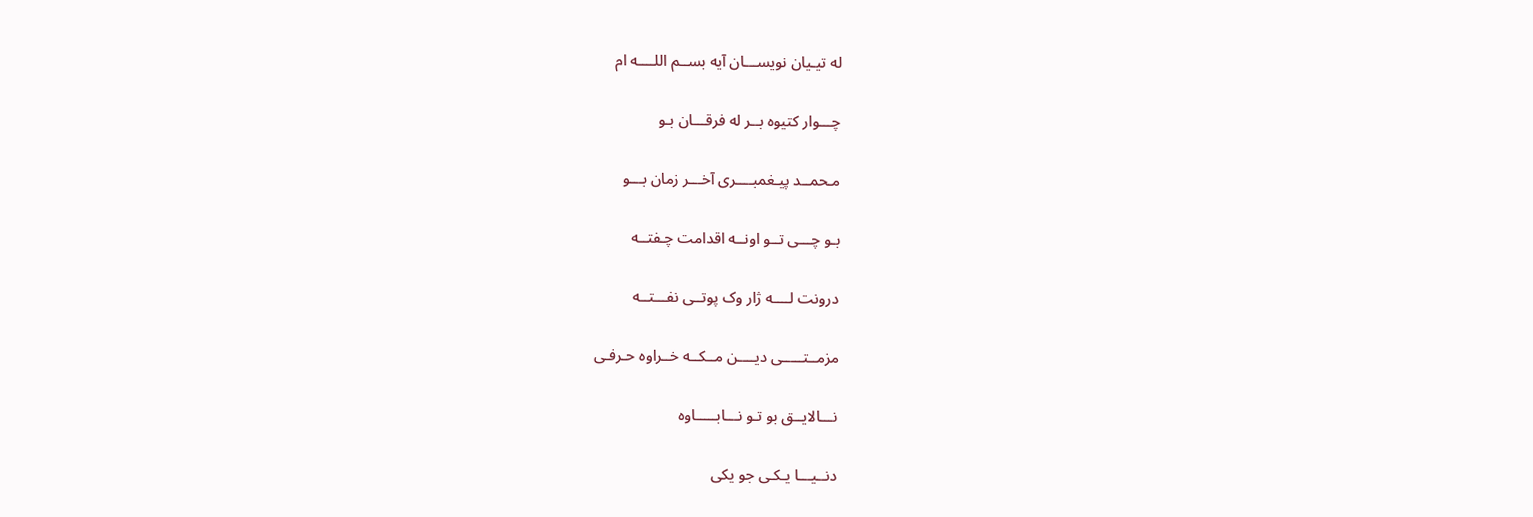له تیـیان نویســـان آیه بســم اللــــه ام

چـــوار کتیوه بــر له فرقـــان بـو

مـحمــد پیـغمبــــری آخـــر زمان بـــو

بـو چـــی تــو اونــه اقدامت چـفتــه

درونت لــــه ژار وک پوتــی نفـــتــه

مزمــتـــــی دیــــن مــکــه خــراوه حـرفـی

نـــالایــق بو تـو نـــابـــــاوه

دنــیـــا یـکـی جو یکی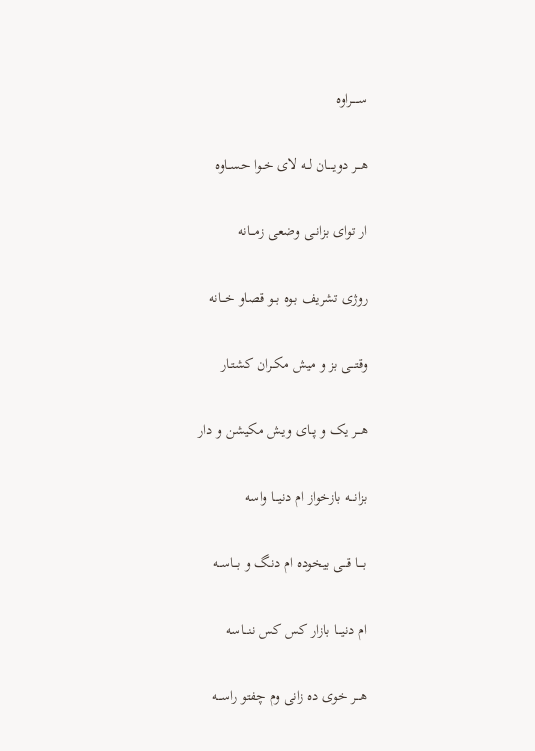ســـــراوه

هـــر دویــــان لــه لای خــوا حســاوه

ار توای بزانــی وضعی زمـــانه

روژی تشریف بـوه بــو قصاو خـــانه

وقتـــی بز و میش مکــران کشتـار

هـــر یک و پــای ویـش مکیشن و دار

بزانـــه بازخواز ام دنیـــا واسه

بــــا قـــی بیخوده ام دنـگ و بـــاســه

ام دنیـــا بازار کس کس ننـــاسه

هـــر خوی ده زانی وم چفتو راســـه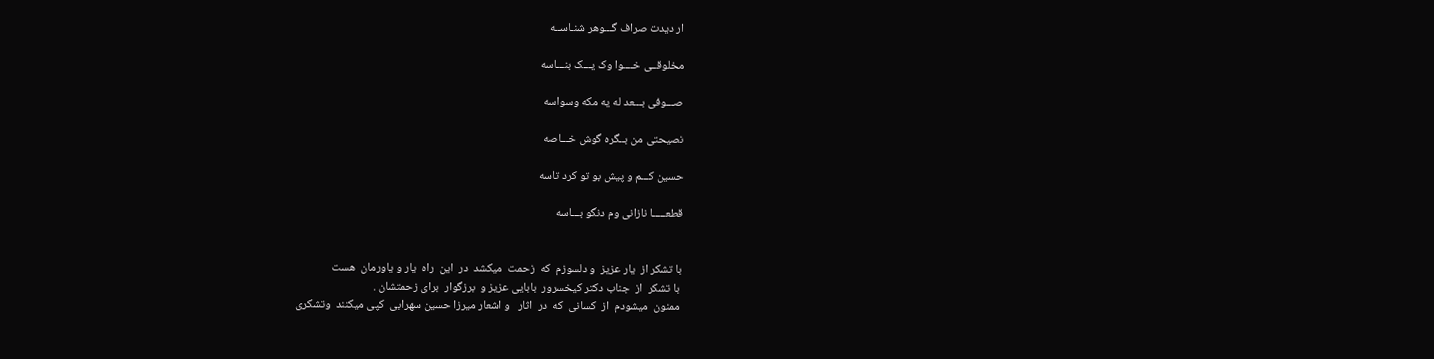ار دیدت صراف گـــوهر شنـاســه

مخلوقــی خــــوا وک یـــک بنـــاسه

صـــوفی بـــعد له یه مکه وسواسه

نصیحتی من بــگره گوش خـــاصه

حسین کـــم و پیش بو تو کرد تاسه

قطعـــــا نازانی وم دنگو بـــاسه


با تشکر از  یار عزیز  و دلسوزم  که  زحمت  میکشد  در  این  راه  یار و یاورمان  هست
 با تشکر  از  جناب دکتر کیخسرور  بابایی عزیز و  برزگوار  برای زحمتشان .
 ممنون  میشودم  از  کسانی  که  در  اثار   و اشعار میرزا حسین سهرابی  کپی میکنند  وتشکری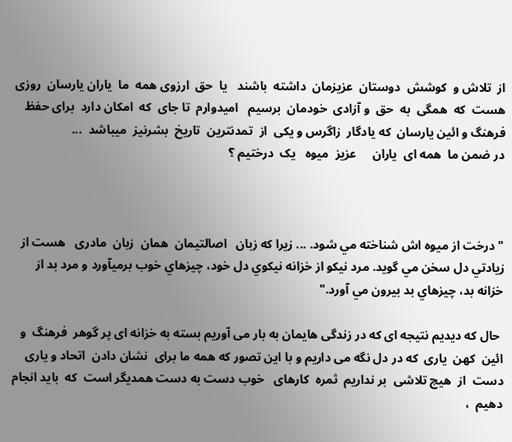از  تلاش و  کوشش  دوستان  عزیزمان  داشته  باشند   یا  حق  ارزوی همه  ما  یاران یارسان  روزی  هست  که  همگی  به  حق  و آزادی  خودمان  برسیم   امیدوارم  تا جای  که  امکان دارد  برای حفظ  فرهنگ و ائین یارسان  که یادگار  زاگرس و یکی  از  تمدنترین  تاریخ  بشرنیز  میباشد  ...
در ضمن ما  همه ای  یاران     عزیز  میوه   یک  درختیم ؟



" درخت از ميوه اش شناخته مي شود. ... زيرا كه زبان   اصالتیمان  همان  زبان  مادری   هست از زيادتي دل سخن مي گويد. مرد نيكو از خزانه نيكوي دل خود، چيزهاي خوب برميآورد و مرد بد از خزانه بد، چيزهاي بد بيرون مي آورد."

 حال که دیدیم نتیجه ای که در زندگی هایمان به بار می آوریم بسته به خزانه ای پر گوهر  فرهنگ  و ائین  کهن  یاری  که در دل نگه می داریم و با این تصور که همه ما برای  نشان دادن  اتحاد و یاری دست  از  هیچ تلاشی  بر نداریم  ثمره  کارهای   خوب دست به دست همدیگر است  که  باید انجام  دهیم  ،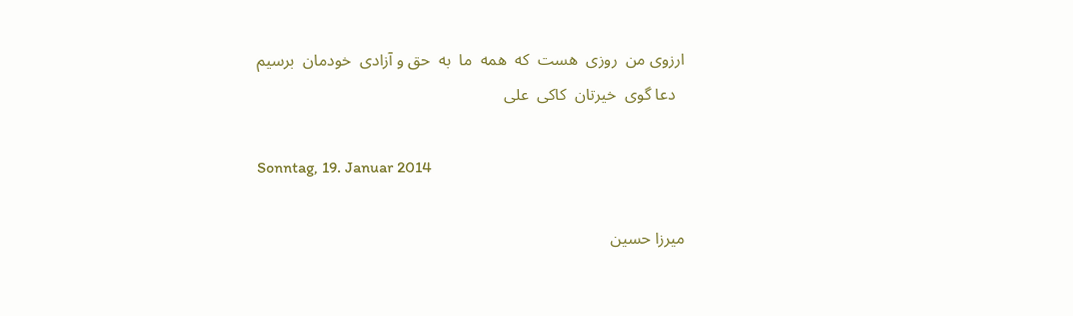ارزوی من  روزی  هست  که  همه  ما  به  حق و آزادی  خودمان  برسیم
  دعا گوی  خیرتان  کاکی  علی

Sonntag, 19. Januar 2014

میرزا حسین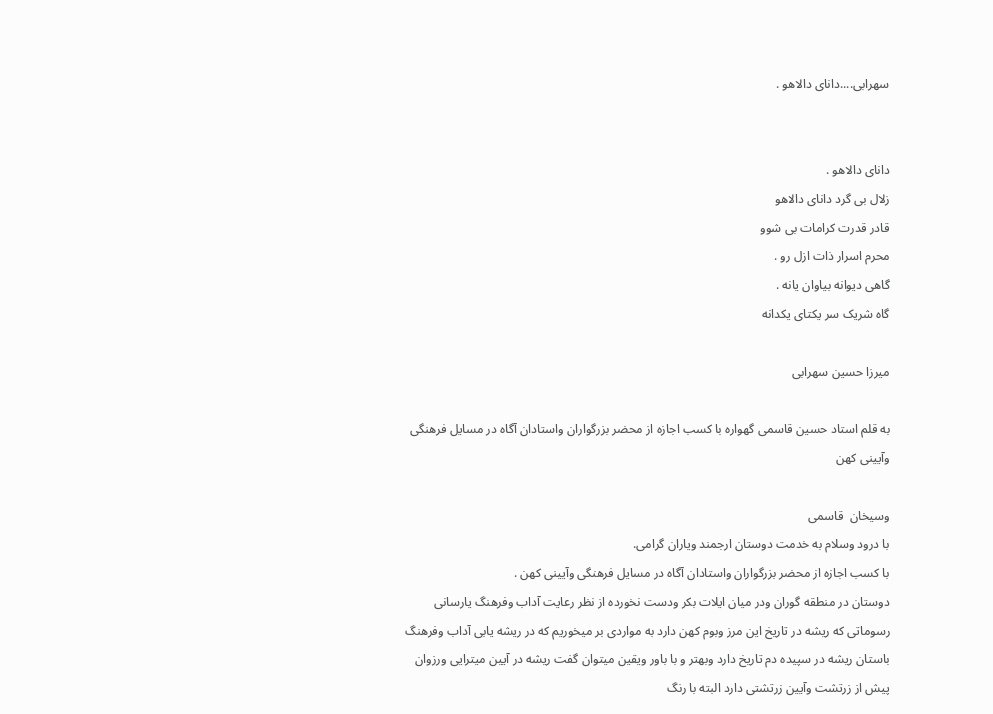سهرابی....دانای دالاهو .


دانای دالاهو .
زلال بی گرد دانای دالاهو
قادر قدرت کرامات بی شوو
محرم اسرار ذات ازل رو .
گاهی دیوانه بیاوان یانه .
گاه شریک سر یکتای یکدانه

میرزا حسین سهرابی

به قلم استاد حسین قاسمی گهواره با کسب اجازه از محضر بزرگواران واستادان آگاه در مسایل فرهنگی وآیینی کهن

وسیخان  قاسمی
با درود وسلام به خدمت دوستان ارجمند ویاران گرامی.
با کسب اجازه از محضر بزرگواران واستادان آگاه در مسایل فرهنگی وآیینی کهن .
دوستان در منطقه گوران ودر میان ایلات بکر ودست نخورده از نظر رعایت آداب وفرهنگ یارسانی رسوماتی که ریشه در تاریخ این مرز وبوم کهن دارد به مواردی بر میخوریم که در ریشه یابی آداب وفرهنگ باستان ریشه در سپیده دم تاریخ دارد وبهتر و با باور ویقین میتوان گفت ریشه در آیین میترایی ورزوان پیش از زرتشت وآیین زرتشتی دارد البته با رنگ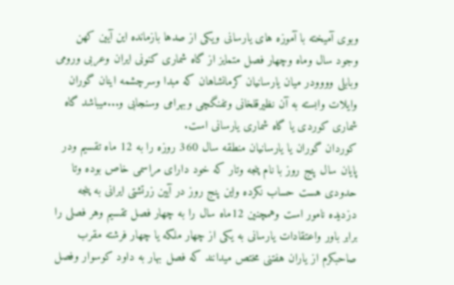وبوی آمیخته با آموزه های یارسانی ویکی از صدها بازمانده این آیین کهن وجود سال وماه وچهار فصل متمایز از گاه شماری کنونی ایران وعربی ورومی وبابلی وووودر میان یارسانیان کرمانشاهان که مبدا وسرچشمه اینان گوران وایلات وابسته به آن نظیرقلخانی وتفنگچی وبهرامی وسنجابی و...میباشد گاه شماری کوردی یا گاه شماری یارسانی است.
کوردان گوران یا یارسانیان منطقه سال 360 روزه را به 12 ماه تقسیم ودر پایان سال پنج روز با نام پنجه وتار که خود دارای مراسمی خاص بوده وتا حدودی هست حساب نکرده واین پنج روز در آیین زرتشتی ایرانی به پنجه دزدیده نامور است وهمچنین 12ماه سال را به چهار فصل تقسیم وهر فصلی را برابر باور واعتقادات یارسانی به یکی از چهار ملکه یا چهار فرشته مقرب صاحبکرم از یاران هفتنی مختص میدانند که فصل بهار به داود کوسوار وفصل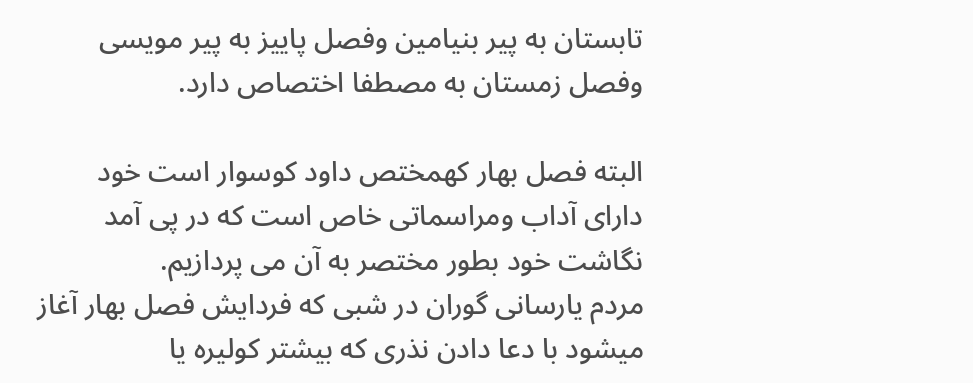تابستان به پیر بنیامین وفصل پاییز به پیر مویسی وفصل زمستان به مصطفا اختصاص دارد.

البته فصل بهار کهمختص داود کوسوار است خود دارای آداب ومراسماتی خاص است که در پی آمد نگاشت خود بطور مختصر به آن می پردازیم.
مردم یارسانی گوران در شبی که فردایش فصل بهار آغاز میشود با دعا دادن نذری که بیشتر کولیره یا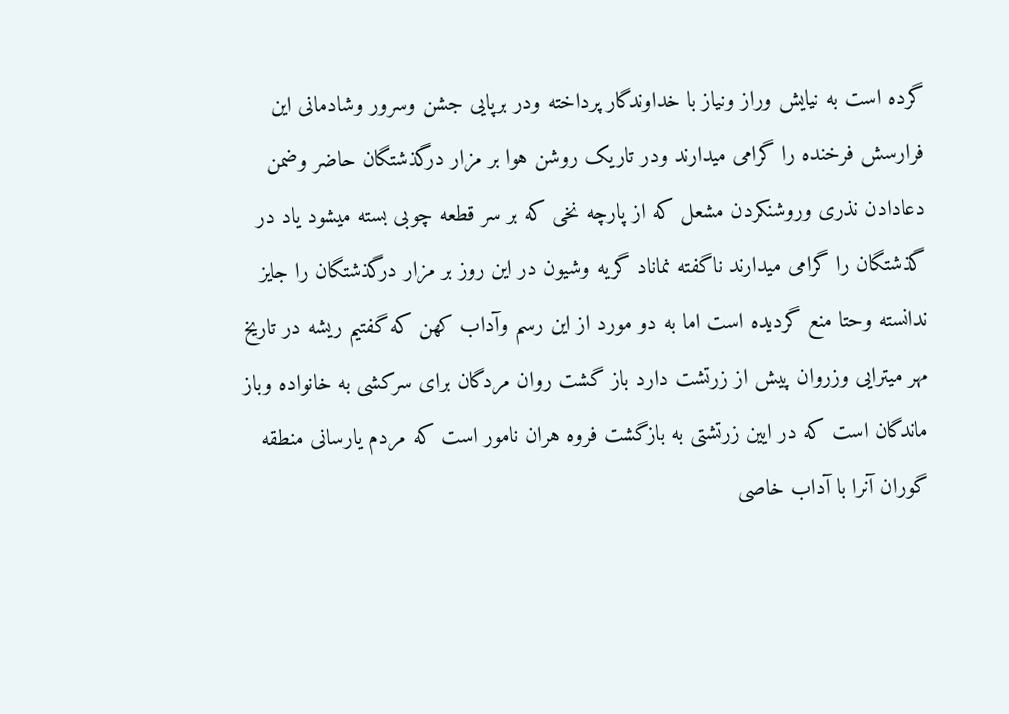گرده است به نیایش وراز ونیاز با خداوندگار پرداخته ودر برپایی جشن وسرور وشادمانی این فرارسش فرخنده را گرامی میدارند ودر تاریک روشن هوا بر مزار درگذشتگان حاضر وضمن دعادادن نذری وروشنکردن مشعل که از پارچه نخی که بر سر قطعه چوبی بسته میشود یاد در گذشتگان را گرامی میدارند ناگفته نماناد گریه وشیون در این روز بر مزار درگذشتگان را جایز ندانسته وحتا منع گردیده است اما به دو مورد از این رسم وآداب کهن که گفتیم ریشه در تاریخ مهر میترایی وزروان پیش از زرتشت دارد باز گشت روان مردگان برای سرکشی به خانواده وباز ماندگان است که در ایین زرتشتی به بازگشت فروه هران نامور است که مردم یارسانی منطقه گوران آنرا با آداب خاصی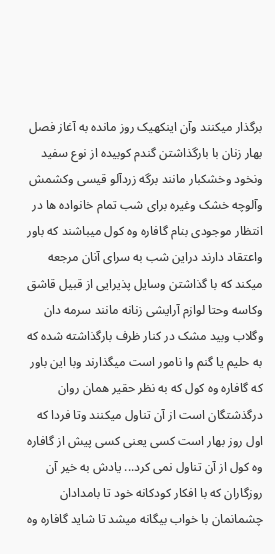برگذار میکنند وآن اینکهیک روز مانده به آغاز فصل بهار زنان با بارگذاشتن گندم کوبیده از نوع سفید ونخود وخشکبار مانند برگه زردآلو قیسی وکشمش وآلوچه خشک وغیره برای شب تمام خانواده ها در انتظار موجودی بنام گافاره وه کول میباشند که باور واعتقاد دارند دراین شب به سرای آنان مرجعه میکند که با گذاشتن وسایل پذیرایی از قبیل قاشق وکاسه وحتا لوازم آرایشی زنانه مانند سرمه دان وگلاب وبید مشک در کنار ظرف بارگذاشته شده که به حلیم یا گنم وا نامور است میگذارند وبا این باور که گافاره وه کول که به نظر حقیر همان روان درگذشتگان است از آن تناول میکنند وتا فردا که اول روز بهار است کسی یعنی کسی پیش از گافاره وه کول از آن تناول نمی کرد... یادش به خیر آن روزگاران که با افکار کودکانه خود تا بامدادان چشمانمان با خواب بیگانه میشد تا شاید گافاره وه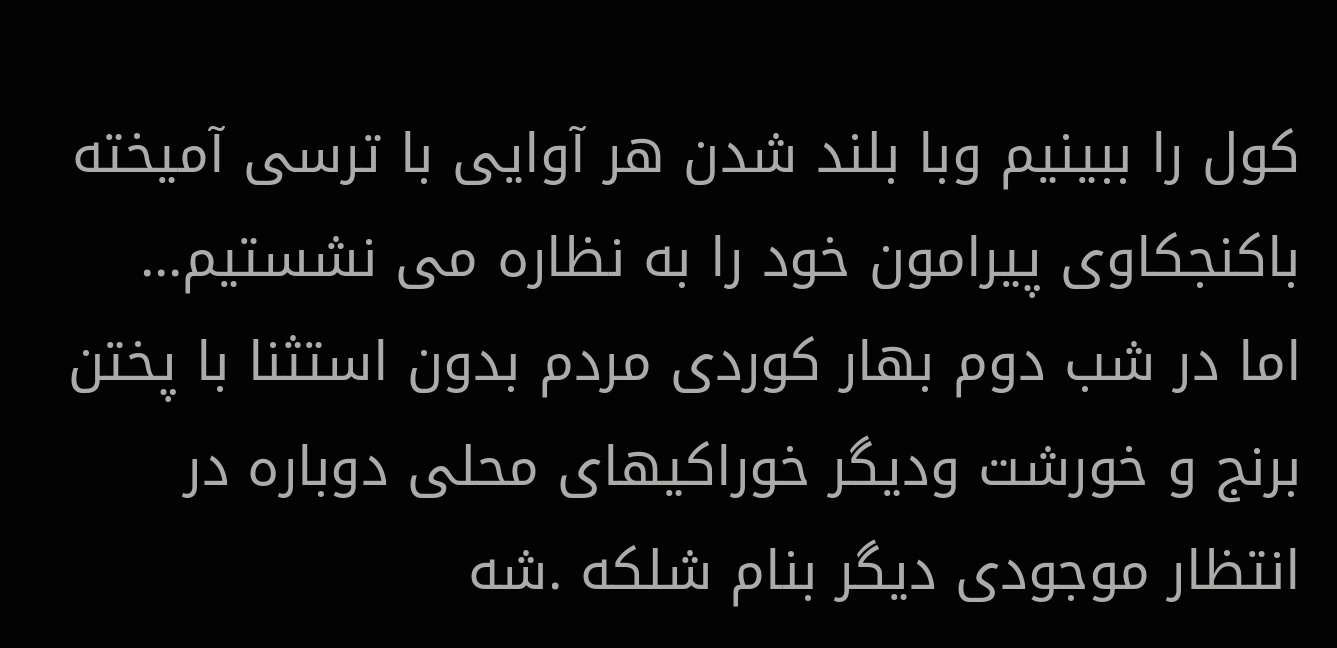کول را ببینیم وبا بلند شدن هر آوایی با ترسی آمیخته باکنجکاوی پیرامون خود را به نظاره می نشستیم...
اما در شب دوم بهار کوردی مردم بدون استثنا با پختن برنج و خورشت ودیگر خوراکیهای محلی دوباره در انتظار موجودی دیگر بنام شلکه .شه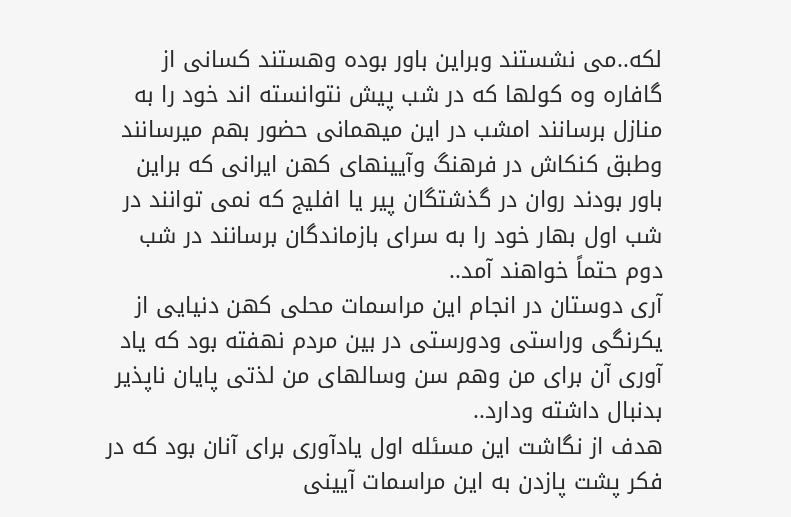لکه..می نشستند وبراین باور بوده وهستند کسانی از گافاره وه کولها که در شب پیش نتوانسته اند خود را به منازل برسانند امشب در این میهمانی حضور بهم میرسانند وطبق کنکاش در فرهنگ وآیینهای کهن ایرانی که براین باور بودند روان در گذشتگان پیر یا افلیج که نمی توانند در شب اول بهار خود را به سرای بازماندگان برسانند در شب دوم حتماً خواهند آمد..
آری دوستان در انجام این مراسمات محلی کهن دنیایی از یکرنگی وراستی ودورستی در بین مردم نهفته بود که یاد آوری آن برای من وهم سن وسالهای من لذتی پایان ناپذیر بدنبال داشته ودارد..
هدف از نگاشت این مسئله اول یادآوری برای آنان بود که در فکر پشت پازدن به این مراسمات آیینی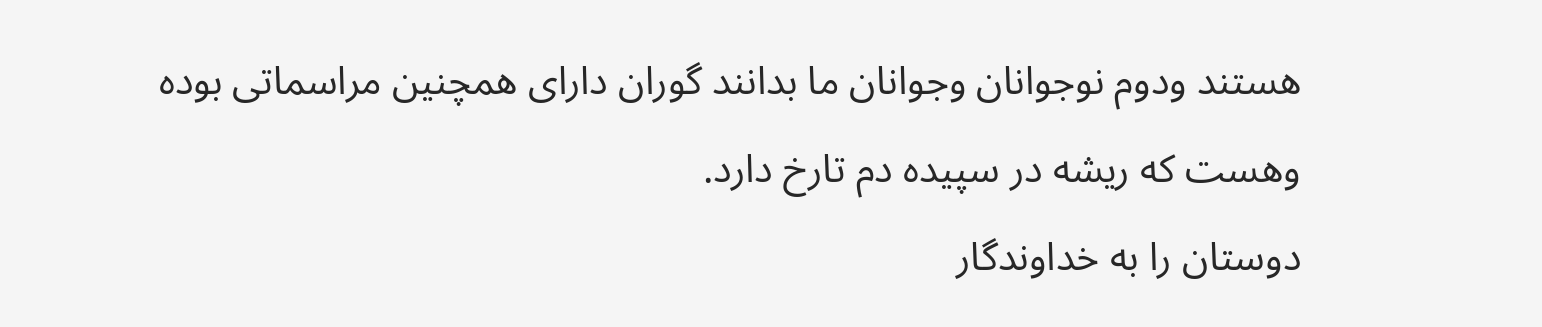هستند ودوم نوجوانان وجوانان ما بدانند گوران دارای همچنین مراسماتی بوده وهست که ریشه در سپیده دم تارخ دارد.
دوستان را به خداوندگار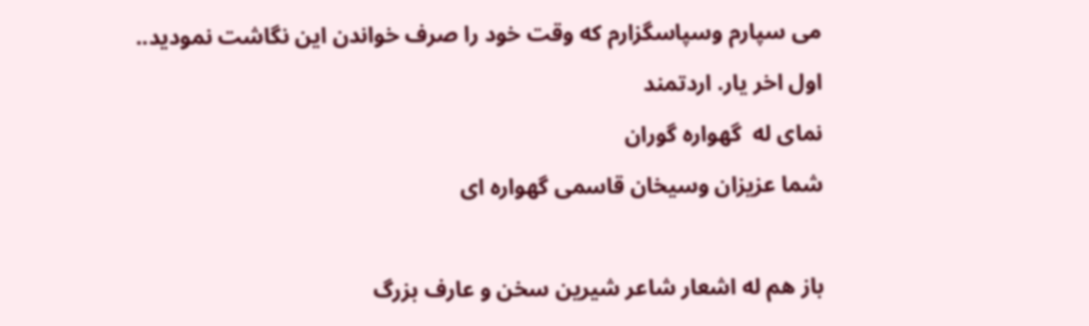می سپارم وسپاسگزارم که وقت خود را صرف خواندن این نگاشت نمودید..
اول اخر یار. اردتمند
نمای له  گهواره گوران
شما عزیزان وسیخان قاسمی گهواره ای

باز هم له اشعار شاعر شیرین سخن و عارف بزرگ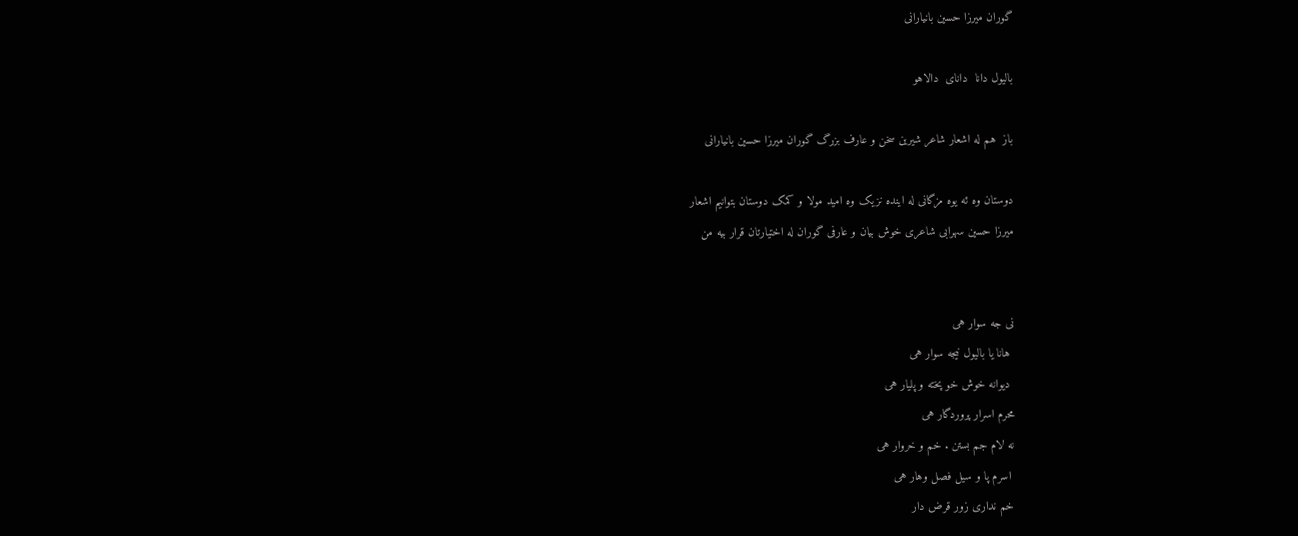گوران میرزا حسین بانیارانی

بالیول دانا  دانای  دالاهو

باز  هم له اشعار شاعر شیرین سخن و عارف بزرگ گوران میرزا حسین بانیارانی

دوستان وه ئه یوه مزگانی له اینده نزیک وه امید مولا و کمک دوستان بتوانیم اشعار
میرزا حسین سهرابی شاعری خوش بیان و عارفی گوران له اختیارتان قرار بیه من


نی جه سوار هی
 هانا یا بالیول نیجه سوار هی
 دیوانه خوش خو پخته و پلیار هی
محرم اسرار پروردگار هی
نه لام جم بستن . خم و خروار هی
 اسرم پا و سیل فصل وهار هی
خم نداری زور قرض دار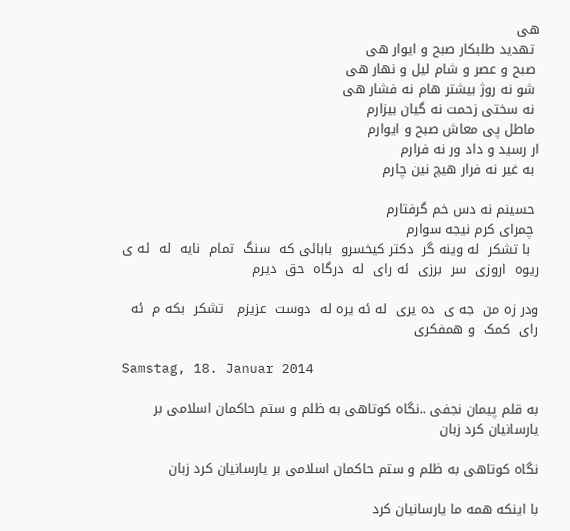هی
 تهدید طلبکار صبح و ایوار هی
 صبح و عصر و شام لیل و نهار هی
 شو نه روژ بیشتر هام نه فشار هی
 نه سختی زحمت نه گیان بیزارم
 ماطل پی معاش صبح و ایوارم
ار رسید و داد ور نه فرارم
 به غیر نه فرار هیچ نین چارم

 حسینم نه دس خم گرفتارم
 چمرای کرم نیجه سوارم
  با تشکر  له وینه گر  دکتر کیخسرو  بابائی که  سنگ  تمام  نایه  له  ئه ی  ریوه  اروزی  سر  برزی  ئه رای  له  درگاه  حق  دیرم

ودر زه من  جه ی  ده یری  له ئه یره له  دوست  عزیزم   تشکر  بکه م  ئه رای  کمک  و همفکری

Samstag, 18. Januar 2014

به قلم پیمان نجفی ..نگاه کوتاهی به ظلم و ستم حاکمان اسلامی بر یارسانیان کرد زبان

نگاه کوتاهی به ظلم و ستم حاکمان اسلامی بر یارسانیان کرد زبان

با اینکه همه ما یارسانیان کرد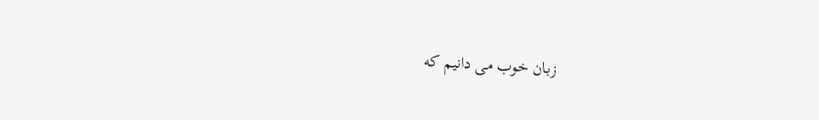زبان خوب می دانیم که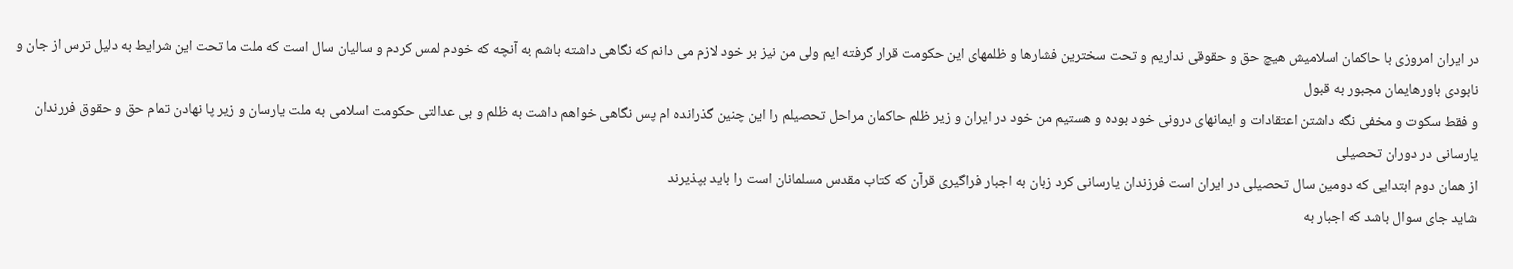در ایران امروزی با حاکمان اسلامیش هیچ حق و حقوقی نداریم و تحت سخترین فشارها و ظلمهای این حکومت قرار گرفته ایم ولی من نیز بر خود لازم می دانم که نگاهی داشته باشم به آنچه که خودم لمس کردم و سالیان سال است که ملت ما تحت این شرایط به دلیل ترس از جان و نابودی باورهایمان مجبور به قبول
و فقط سکوت و مخفی نگه داشتن اعتقادات و ایمانهای درونی خود بوده و هستیم من خود در ایران و زیر ظلم حاکمان مراحل تحصیلم را این چنین گذرانده ام پس نگاهی خواهم داشت به ظلم و بی عدالتی حکومت اسلامی به ملت یارسان و زیر پا نهادن تمام حق و حقوق فررندان یارسانی در دوران تحصیلی
از همان دوم ابتدایی که دومین سال تحصیلی در ایران است فرزندان یارسانی کرد زبان به اجبار فراگیری قرآن که کتاب مقدس مسلمانان است را باید بپذیرند
شاید جای سوال باشد که اجبار به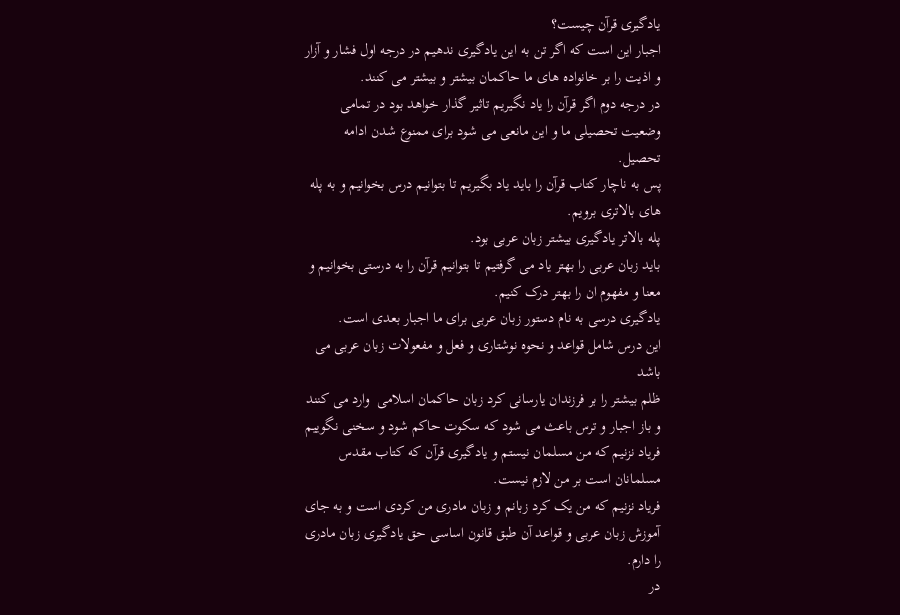یادگیری قرآن چیست؟
اجبار این است که اگر تن به این یادگیری ندهیم در درجه اول فشار و آزار و اذیت را بر خانواده های ما حاکمان بیشتر و بیشتر می کنند.
در درجه دوم اگر قرآن را یاد نگیریم تاثیر گذار خواهد بود در تمامی وضعیت تحصیلی ما و این مانعی می شود برای ممنوع شدن ادامه تحصیل.
پس به ناچار کتاب قرآن را باید یاد بگیریم تا بتوانیم درس بخوانیم و به پله های بالاتری برویم.
پله بالاتر یادگیری بیشتر زبان عربی بود.
باید زبان عربی را بهتر یاد می گرفتیم تا بتوانیم قرآن را به درستی بخوانیم و معنا و مفهوم ان را بهتر درک کنیم.
یادگیری درسی به نام دستور زبان عربی برای ما اجبار بعدی است.
این درس شامل قواعد و نحوه نوشتاری و فعل و مفعولات زبان عربی می باشد
ظلم بیشتر را بر فرزندان یارسانی کرد زبان حاکمان اسلامی  وارد می کنند و باز اجبار و ترس باعث می شود که سکوت حاکم شود و سخنی نگوییم
فریاد نزنیم که من مسلمان نیستم و یادگیری قرآن که کتاب مقدس مسلمانان است بر من لازم نیست.
فریاد نزنیم که من یک کرد زبانم و زبان مادری من کردی است و به جای آموزش زبان عربی و قواعد آن طبق قانون اساسی حق یادگیری زبان مادری را دارم.
در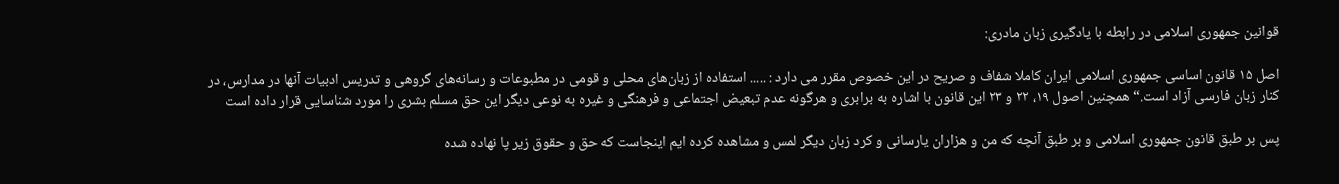قوانین جمهوری اسلامی در رابطه با یادگیری زبان مادری:

اصل ۱۵ قانون اساسی جمهوری اسلامی ایران کاملا شفاف و صریح در این خصوص مقرر می دارد : ..... استفاده از زبان‌های محلی و قومی در مطبوعات و رسانه‌های گروهی و تدریس ادبیات آنها در مدارس، در کنار زبان فارسی آزاد است.“ همچنین اصول ۱۹، ۲۲ و ۲٣ این قانون با اشاره به برابری و هرگونه عدم تبعیض اجتماعی و فرهنگی و غیره به نوعی دیگر این حق مسلم بشری را مورد شناسایی قرار داده است

پس بر طبق قانون جمهوری اسلامی و بر طبق آنچه که من و هزاران یارسانی و کرد زبان دیگر لمس و مشاهده کرده ایم اینجاست که حق و حقوق زیر پا نهاده شده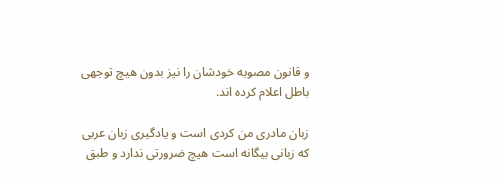و قانون مصوبه خودشان را نیز بدون هیچ توجهی باطل اعلام کرده اند.

زبان مادری من کردی است و یادگیری زبان عربی که زبانی بیگانه است هیچ ضرورتی ندارد و طبق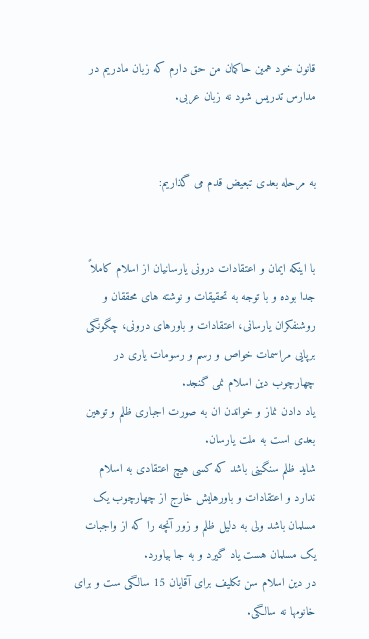قانون خود همین حاکمان من حق دارم که زبان مادریم در مدارس تدریس شود نه زبان عربی.


به مرحله بعدی تبعیض قدم می گذاریم:


با اینکه ایمان و اعتقادات درونی یارسانیان از اسلام کاملاً جدا بوده و با توجه به تحقیقات و نوشته های محققان و روشنفکران یارسانی، اعتقادات و باورهای درونی، چگونگی برپایی مراسمات خواص و رسم و رسومات یاری در چهارچوب دین اسلام نمی گنجد.
یاد دادن نماز و خواندن ان به صورت اجباری ظلم و توهین بعدی است به ملت یارسان.
شاید ظلم سنگینی باشد که کسی هیچ اعتقادی به اسلام ندارد و اعتقادات و باورهایش خارج از چهارچوب یک مسلمان باشد ولی به دلیل ظلم و زور آنچه را که از واجبات یک مسلمان هست یاد گیرد و به جا بیاورد.
در دین اسلام سن تکلیف برای آقایان 15 سالگی ست و برای خانومها نه سالگی.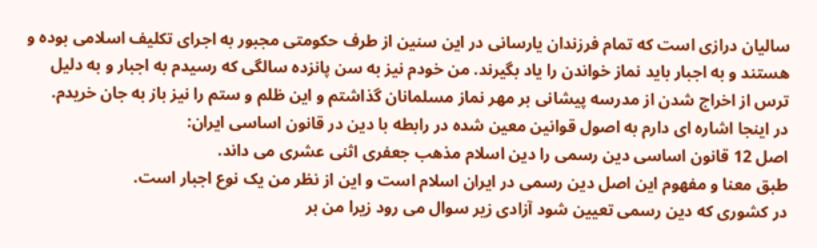سالیان درازی است که تمام فرزندان یارسانی در این سنین از طرف حکومتی مجبور به اجرای تکلیف اسلامی بوده و هستند و به اجبار باید نماز خواندن را یاد بگیرند. من خودم نیز به سن پانزده سالگی که رسیدم به اجبار و به دلیل ترس از اخراج شدن از مدرسه پیشانی بر مهر نماز مسلمانان گذاشتم و این ظلم و ستم را نیز باز به جان خریدم.
در اینجا اشاره ای دارم به اصول قوانین معین شده در رابطه با دین در قانون اساسی ایران:
اصل 12 قانون اساسی دین رسمی را دین اسلام مذهب جعفری اثنی عشری می داند.
طبق معنا و مفهوم این اصل دین رسمی در ایران اسلام است و این از نظر من یک نوع اجبار است.
در کشوری که دین رسمی تعیین شود آزادی زیر سوال می رود زیرا من بر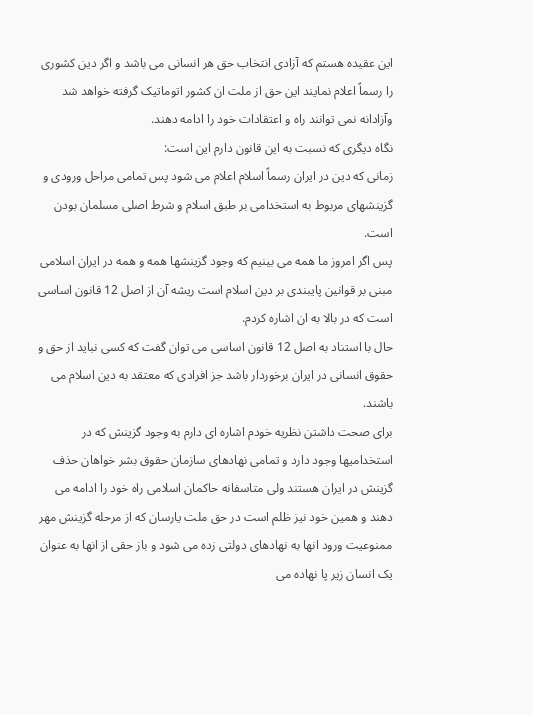این عقیده هستم که آزادی انتخاب حق هر انسانی می باشد و اگر دین کشوری را رسماً اعلام نمایند این حق از ملت ان کشور اتوماتیک گرفته خواهد شد وآزادانه نمی توانند راه و اعتقادات خود را ادامه دهند.
نگاه دیگری که نسبت به این قانون دارم این است:
زمانی که دین در ایران رسماً اسلام اعلام می شود پس تمامی مراحل ورودی و گزینشهای مربوط به استخدامی بر طبق اسلام و شرط اصلی مسلمان بودن است.
پس اگر امروز ما همه می بینیم که وجود گزینشها همه و همه در ایران اسلامی مبنی بر قوانین پایبندی بر دین اسلام است ریشه آن از اصل 12 قانون اساسی است که در بالا به ان اشاره کردم.
حال با استناد به اصل 12 قانون اساسی می توان گفت که کسی نباید از حق و حقوق انسانی در ایران برخوردار باشد جز افرادی که معتقد به دین اسلام می باشند.
برای صحت داشتن نظریه خودم اشاره ای دارم به وجود گزینش که در استخدامیها وجود دارد و تمامی نهادهای سازمان حقوق بشر خواهان حذف گزینش در ایران هستند ولی متاسفانه حاکمان اسلامی راه خود را ادامه می دهند و همین خود نیز ظلم است در حق ملت یارسان که از مرحله گزینش مهر ممنوعیت ورود انها به نهادهای دولتی زده می شود و باز حقی از انها به عنوان یک انسان زیر پا نهاده می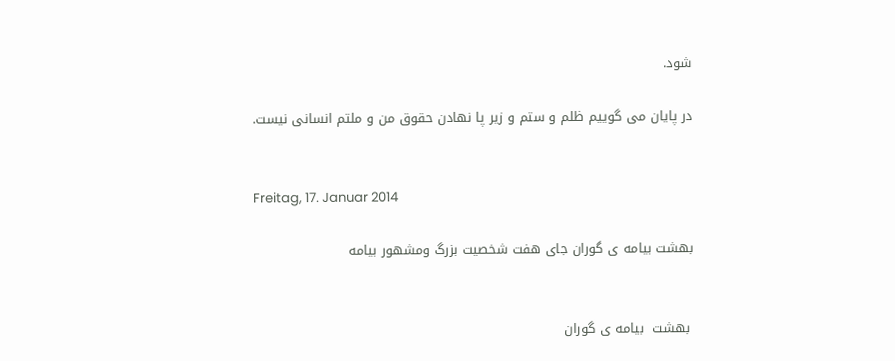شود.

در پایان می گوییم ظلم و ستم و زیر پا نهادن حقوق من و ملتم انسانی نیست.


Freitag, 17. Januar 2014

بهشت بیامه ی گوران جای هفت شخصیت بزرگ ومشهور بیامه


 بهشت  بیامه ی گوران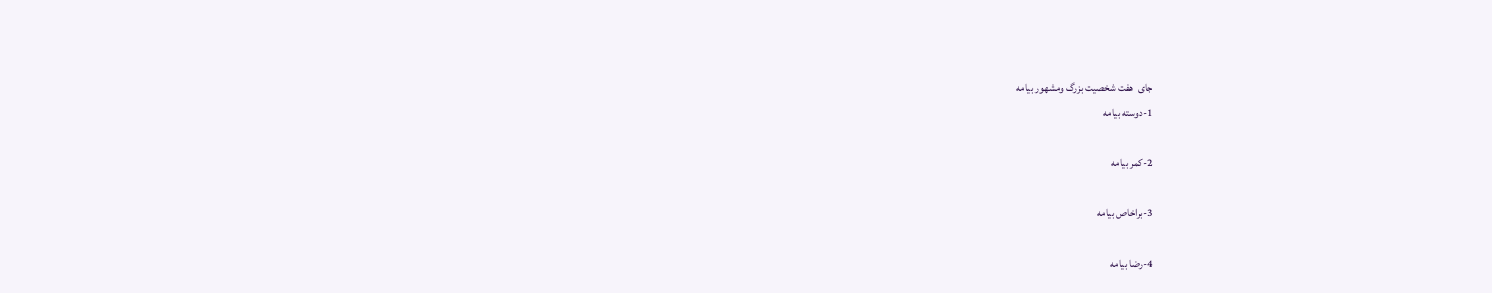جای  هفت شخصیت بزرگ ومشهور بیامه
1-دوسته بیامه

2-کمر بیامه

3-براخاص بیامه

4-رضا بیامه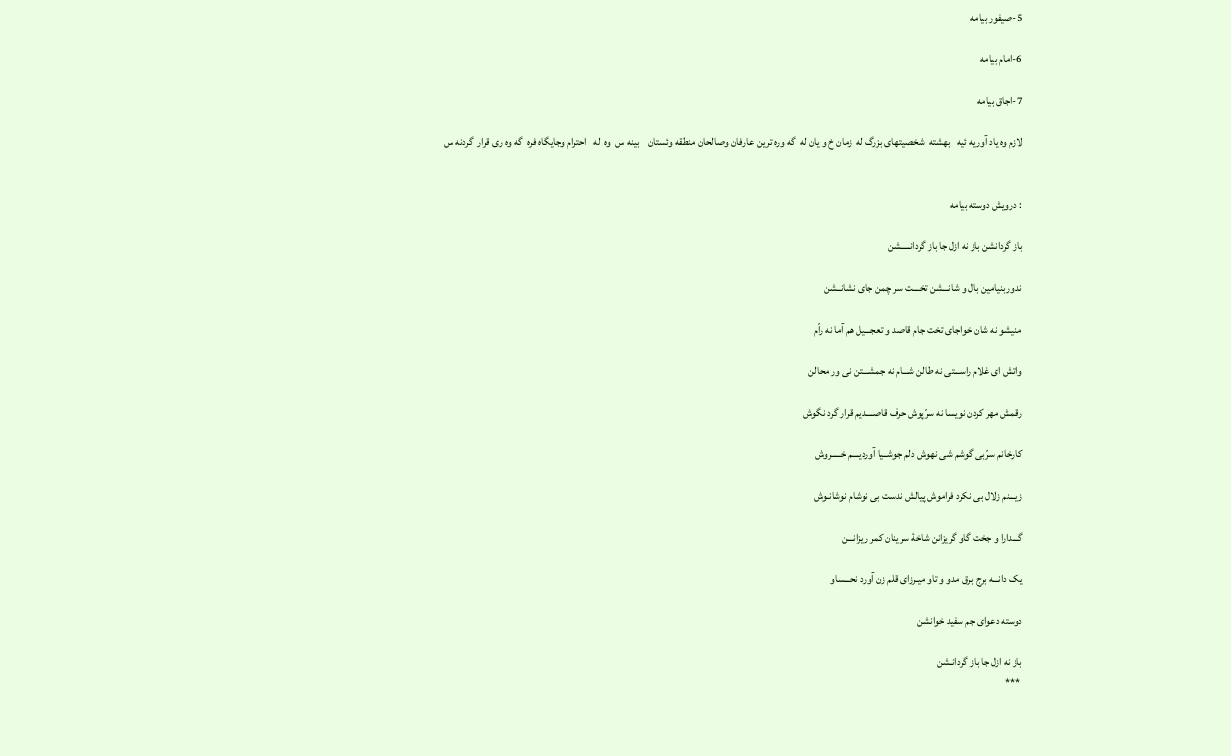5-صیفور بیامه

6-امام بیامه

7-اجاق بیامه

لازم وه یاد آوریه ئیه   بهشته  شخصیتهای بزرگ له  زمان خ و یان له  گه وره ترین عارفان وصالحان منطقه وئستان    بینه س  وه  له   احترام وجایگاه فره  گه وه ری قرار  گردنه س


: درویش دوسته بیامه

باز گردانشن باز نه ازل جا باز گردانـــــشن

ندوربنیامین بال و شانـــشن تخــــت سر چمن جای نشانــشن

منیشو نه شان خواجای تخت جام قاصد و تعجـــیل هم آما نه راّم

واتش ای غلام راســـتی نه طالن شـــام نه جمشـــتن نی ور محالن

رقمش مهر کردن نویسا نه سرّپوش حرف قاصــــدیم قرار گرد نگوش

کارخانم سرّبی گوشم شی نهوش دلم جوشــیا آوردیــــم خـــــروش

زیـــنم زلال بی نکرد فراموش پیالش ندست بی نوشام نوشانـوش

گـــدارا و جخت گاو گریزانن شاخۀ سرینان کمر ریزانـــن

یک دانـــه برج برق مدو و تاو میـرزای قلم زن آورد نحـــساو

دوسته دعوای جم سفید خوانشن

باز نه ازل جا باز گردانـشن
 ***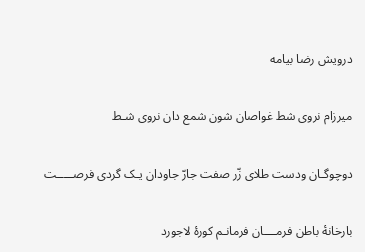درویش رضا بیامه

میرزام نروی شط غواصان شون شمع دان نروی شـط

دوچوگـان ودست طلای زّر صفت جارّ جاودان یـک گردی فرصـــــت

بارخانۀ باطن فرمــــان فرمانـم کورۀ لاجورد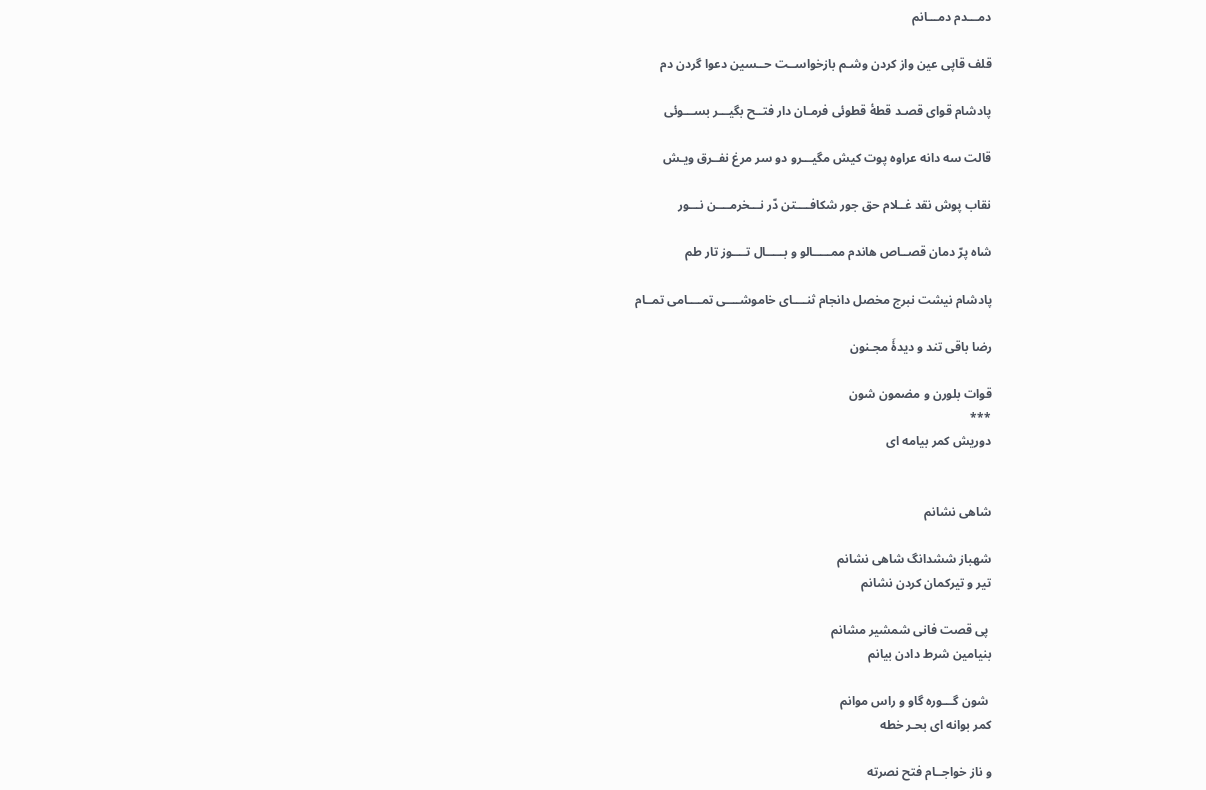دمـــدم دمـــانم

قلف قاپی عین واز کردن وشـم بازخواســت حــسین دعوا گردن دم

پادشام قوای قصـد قطۀ قطوئی فرمـان دار فتــح بگیـــر بســـوئی

قالت سه دانه عراوه پوت کیش مگیـــرو دو سر مرغ نفــرق ویـش

نقاب پوش نقد غــلام حق جور شکافــــتن دّر نـــخرمــــن نـــور

شاه پرّ دمان قصــاص هاندم ممـــــالو و بـــــال تــــوز تار طم

پادشام نیشت نبرج مخصل دانجام ثنــــای خاموشــــی تمــــامی تمــام

رضا باقی تند و دیدۀَ مجـنون

قوات بلورن و مضمون شون
***
دوریش کمر بیامه ای


شاهی نشانم

شهباز ششدانگ شاهی نشانم
تیر و تیرکمان کردن نشانم

 پی قصت فانی شمشیر مشانم
بنیامین شرط دادن بیانم

 شون گـــوره گاو و راس موانم
کمر بوانه ای بحـر خطه

و ناز خواجــام فتح نصرته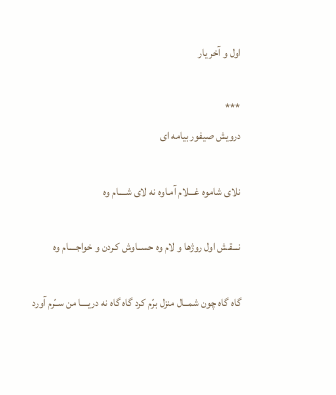اول و آخر یار

***
درویش صیفور بیامه ای

نلای شاموه غـــلام آمـاوه نه لای شــــام وه

نـــقـش اول روژها و لام وه حســاوش کـردن و خواجــــام وه

گاه گاه چون شمــال منزل برّم کرد گاه گاه نه دریــــا من ســّرم آورد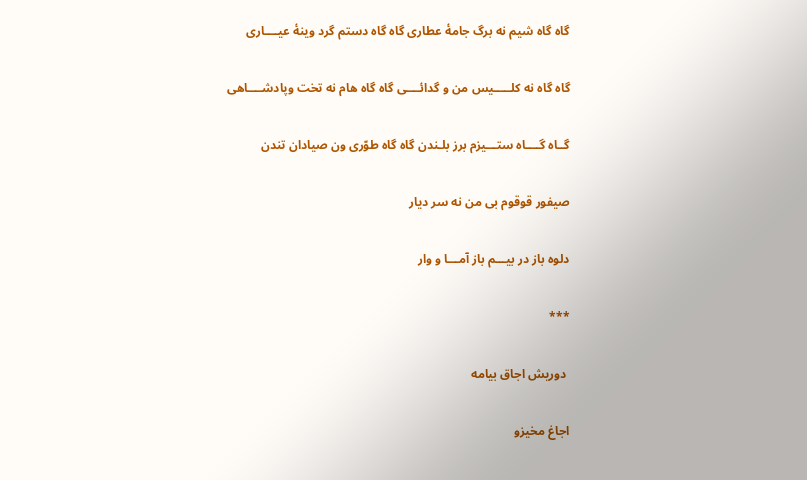گاه گاه شیم نه برگ جامۀ عطاری گاه گاه دستم گرد وینۀ عیــــاری

گاه گاه نه کلـــــیس من و گدائــــی گاه گاه هام نه تخت وپادشــــاهی

گــاه گــــاه ستـــیزم برز بلـندن گاه گاه طوّری ون صیادان تندن

صیفور قوقوم بی من نه سر دیار

دلوه باز در بیـــم باز آمـــا و وار

***

 دوریش اجاق بیامه

اجاغ مخیزو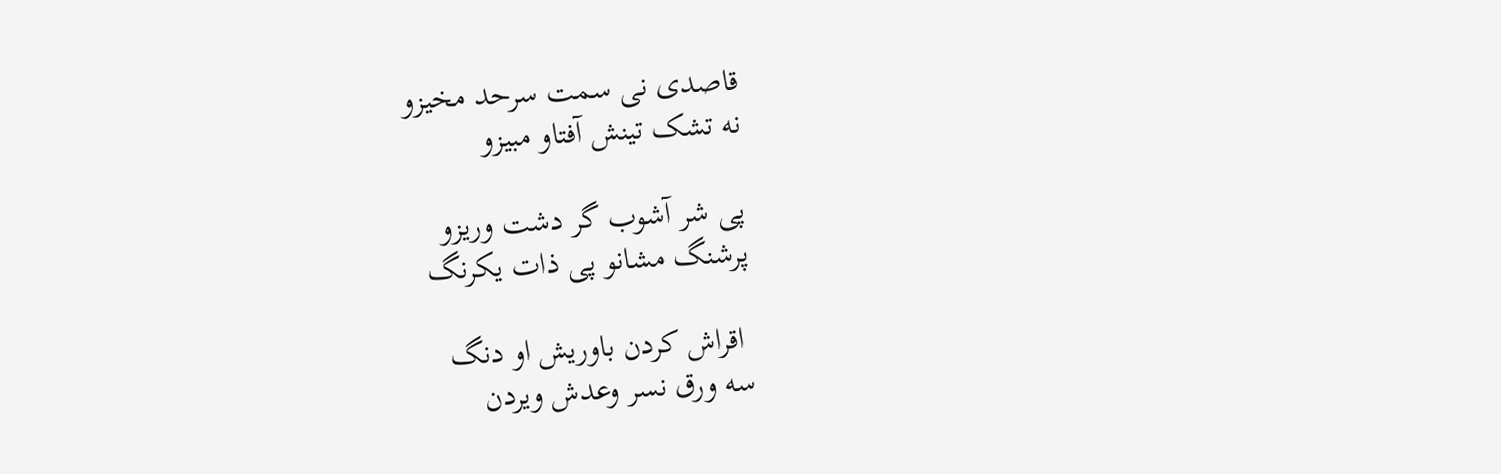قاصدی نی سمت سرحد مخیزو
نه تشک تینش آفتاو مبیزو

پی شر آشوب گر دشت وریزو
پرشنگ مشانو پی ذات یکرنگ

 اقراش کردن باوریش او دنگ
سه ورق نسر وعدش ویردن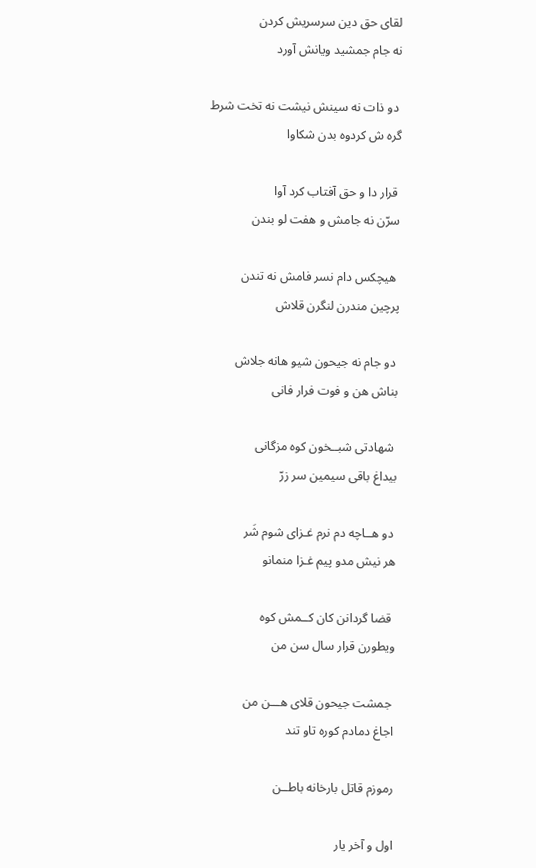لقای حق دین سرسریش کردن
نه جام جمشید ویانش آورد

 دو ذات نه سینش نیشت نه تخت شرط
گره ش کردوه بدن شکاوا

 قرار دا و حق آفتاب کرد آوا
سرّن نه جامش و هفت لو بندن

 هیچکس دام نسر فامش نه تندن
پرچین مندرن لنگرن قلاش

 دو جام نه جیحون شیو هانه جلاش
بناش هن و فوت فرار فانی

 شهادتی شبــخون کوه مزگانی
بیداغ باقی سیمین سر زرّ

 دو هــاچه دم نرم غـزای شوم شَر
هر نیش مدو پیم غـزا منمانو

 قضا گردانن کان کــمش کوه
ویطورن قرار سال سن من

 جمشت جیحون قلای هـــن من
اجاغ دمادم کوره تاو تند

رموزم قاتل بارخانه باطــن

اول و آخر یار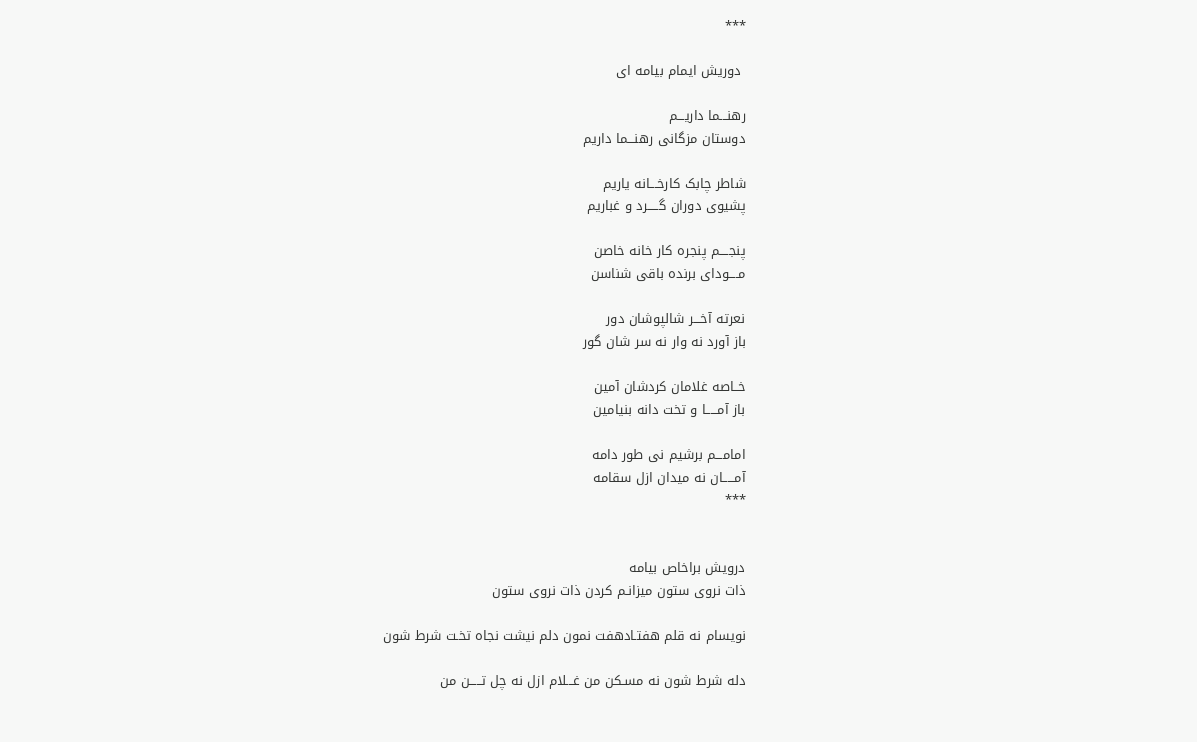***

 دوریش ایمام بیامه ای

رهنـــما داریـــم
دوستان مزگانی رهنـــما داریم

شاطر چابک کارخـــانه یاریم
پشیوی دوران گـــــرد و غباریم

پنجــــم پنجره کار خانه خاصن
مــــودای برنده باقی شناسن

نعرته آخـــر شالپوشان دور
باز آورد نه وار نه سر شان گور

خــاصه غلامان کردشان آمین
باز آمـــــا و تخت دانه بنیامین

امامـــم برشیم نی طور دامه
آمـــــان نه میدان ازل سقامه
***


درویش براخاص بیامه
ذات نروی ستون میزانـم کردن ذات نروی ستون

نویسام نه قلم هفتـادهفت نمون دلم نیشت نجاه تخـت شرط شون

دله شرط شون نه مسـکن من غـــلام ازل نه چل تـــــن من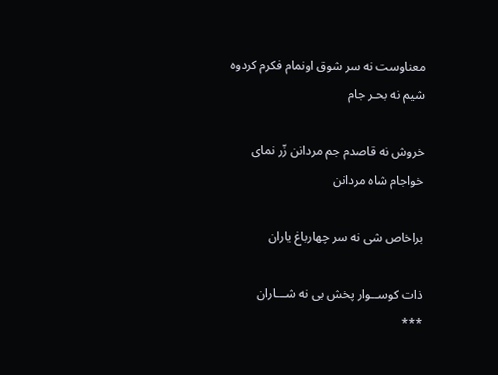معناوست نه سر شوق اونمام فکرم کردوه شیم نه بحـر جام

خروش نه قاصدم جم مردانن زّر نمای خواجام شاه مردانن

براخاص شی نه سر چهارباغ یاران

ذات کوســوار پخش بی نه شـــاران
***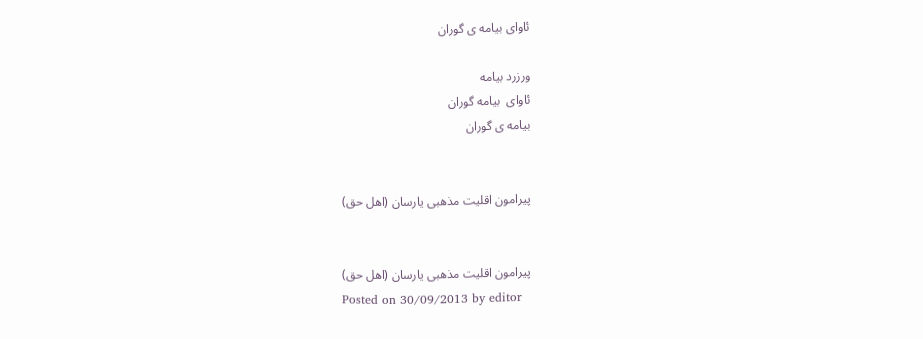ئاوای بیامه ی گوران

ورزرد بیامه
ئاوای  بیامه گوران
بیامه ی گوران


پیرامون اقلیت مذهبی یارسان (اهل حق)


پیرامون اقلیت مذهبی یارسان (اهل حق)
Posted on 30/09/2013 by editor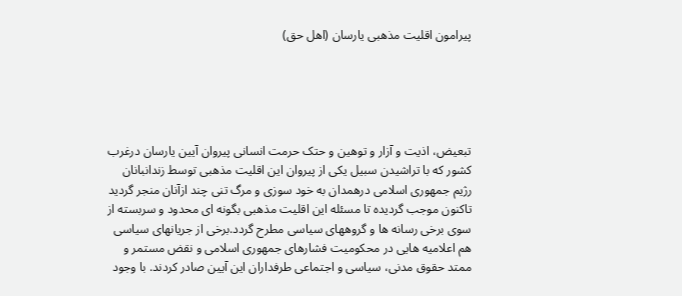پیرامون اقلیت مذهبی یارسان (اهل حق)





تبعیض، اذیت و آزار و توهین و حتک حرمت انسانی پیروان آیین یارسان درغرب کشور که با تراشیدن سبیل یکی از پیروان این اقلیت مذهبی توسط زندانبانان رژیم جمهوری اسلامی درهمدان به خود سوزی و مرگ تنی چند ازآنان منجر گردید تاکنون موجب گردیده تا مسئله این اقلیت مذهبی بگونه ای محدود و سربسته از سوی برخی رسانه ها و گروههای سیاسی مطرح گردد.برخی از جریانهای سیاسی هم اعلامیه هایی در محکومیت فشارهای جمهوری اسلامی و نقض مستمر و ممتد حقوق مدنی، سیاسی و اجتماعی طرفداران این آیین صادر کردند. با وجود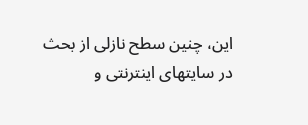این، چنین سطح نازلی از بحث در سایتهای اینترنتی و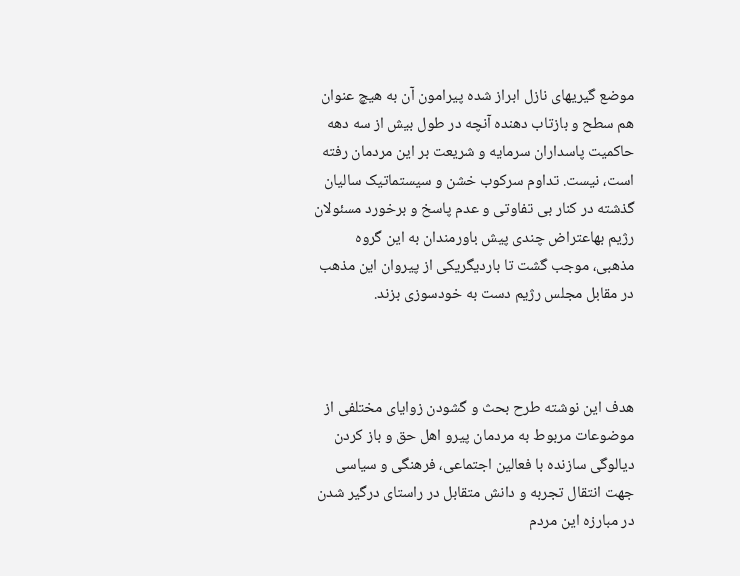موضع گیریهای نازل ابراز شده پیرامون آن به هیچ عنوان هم سطح و بازتاب دهنده آنچه در طول بیش از سه دهه حاکمیت پاسداران سرمایه و شریعت بر این مردمان رفته است، نیست. تداوم سرکوب خشن و سیستماتیک سالیان گذشته در کنار بی تفاوتی و عدم پاسخ و برخورد مسئولان رژیم بهاعتراض چندی پیش باورمندان به این گروه مذهبی، موجب گشت تا باردیگریکی از پیروان این مذهب در مقابل مجلس رژیم دست به خودسوزی بزند.



هدف این نوشته طرح بحث و گشودن زوایای مختلفی از موضوعات مربوط به مردمان پیرو اهل حق و باز کردن دیالوگی سازنده با فعالین اجتماعی، فرهنگی و سیاسی جهت انتقال تجربه و دانش متقابل در راستای درگیر شدن در مبارزه این مردم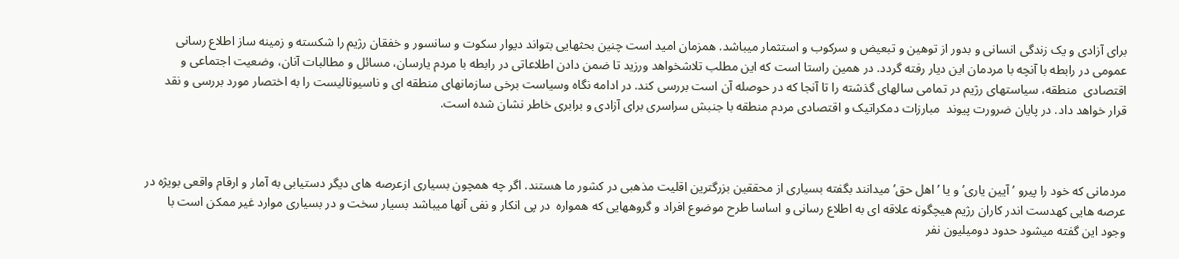برای آزادی و یک زندگی انسانی و بدور از توهین و تبعیض و سرکوب و استثمار میباشد. همزمان امید است چنین بحثهایی بتواند دیوار سکوت و سانسور و خفقان رژیم را شکسته و زمینه ساز اطلاع رسانی عمومی در رابطه با آنچه با مردمان این دیار رفته گردد. در همین راستا است که این مطلب تلاشخواهد ورزید تا ضمن دادن اطلاعاتی در رابطه با مردم یارسان، مسائل و مطالبات آنان، وضعیت اجتماعی و اقتصادی  منطقه، سیاستهای رژیم در تمامی سالهای گذشته را تا آنجا که در حوصله آن است بررسی کند. در ادامه نگاه وسیاست برخی سازمانهای منطقه ای و ناسیونالیست را به اختصار مورد بررسی و نقد قرار خواهد داد. در پایان ضرورت پیوند  مبارزات دمکراتیک و اقتصادی مردم منطقه با جنبش سراسری برای آزادی و برابری خاطر نشان شده است.



مردمانی که خود را پیرو ’آیین یاری’ و یا ’اهل حق’ میدانند بگفته بسیاری از محققین بزرگترین اقلیت مذهبی در کشور ما هستند. اگر چه همچون بسیاری ازعرصه های دیگر دستیابی به آمار و ارقام واقعی بویژه در عرصه هایی کهدست اندر کاران رژیم هیچگونه علاقه ای به اطلاع رسانی و اساسا طرح موضوع افراد و گروههایی که همواره  در پی انکار و نفی آنها میباشد بسیار سخت و در بسیاری موارد غیر ممکن است با وجود این گفته میشود حدود دومیلیون نفر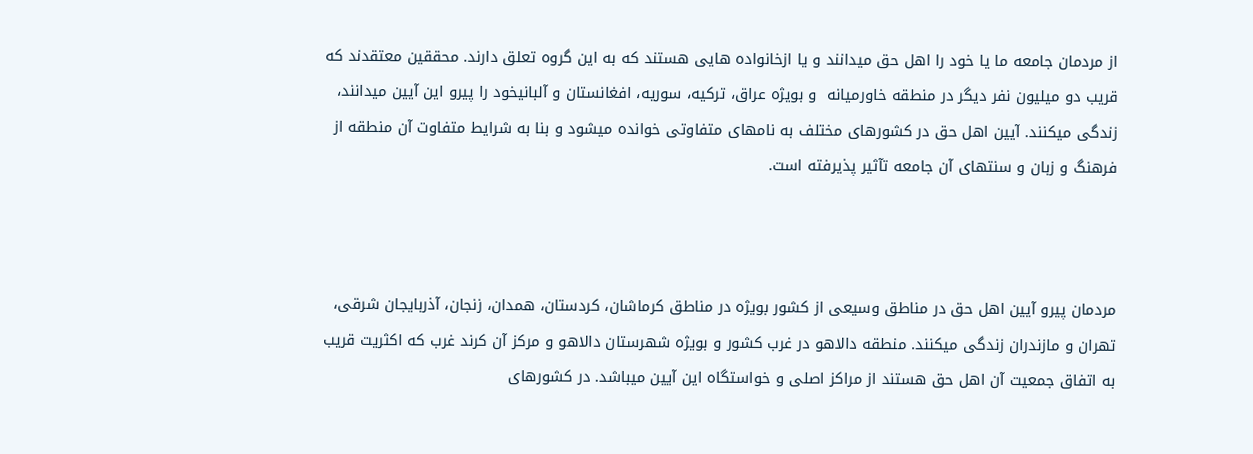از مردمان جامعه ما یا خود را اهل حق میدانند و یا ازخانواده هایی هستند که به این گروه تعلق دارند. محققین معتقدند که قریب دو میلیون نفر دیگر در منطقه خاورمیانه  و بویژه عراق، ترکیه، سوریه، افغانستان و آلبانیخود را پیرو این آیین میدانند، زندگی میکنند. آیین اهل حق در کشورهای مختلف به نامهای متفاوتی خوانده میشود و بنا به شرایط متفاوت آن منطقه از فرهنگ و زبان و سنتهای آن جامعه تآثیر پذیرفته است.



مردمان پیرو آیین اهل حق در مناطق وسیعی از کشور بویژه در مناطق کرماشان، کردستان، همدان، زنجان، آذربایجان شرقی، تهران و مازندران زندگی میکنند. منطقه دالاهو در غرب کشور و بویژه شهرستان دالاهو و مرکز آن کرند غرب که اکثریت قریب به اتفاق جمعیت آن اهل حق هستند از مراکز اصلی و خواستگاه این آیین میباشد. در کشورهای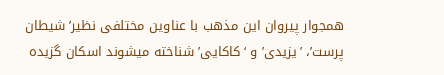همجوار پیروان این مذهب با عناوین مختلفی نظیر’شیطان پرست’، ’یزیدی’ و ‘کاکایی’ شناخته میشوند اسکان گزیده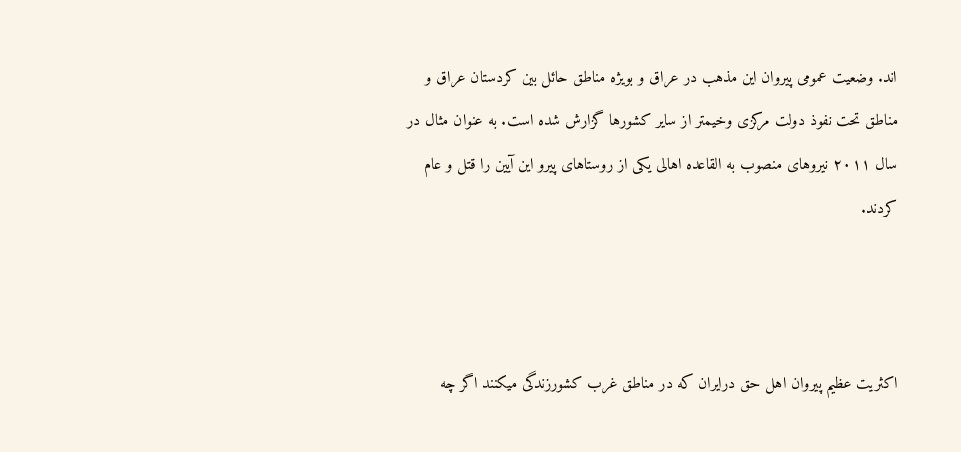اند. وضعیت عمومی پیروان این مذهب در عراق و بویژه مناطق حائل بین کردستان عراق و مناطق تحت نفوذ دولت مرکزی وخیمتر از سایر کشورها گزارش شده است. به عنوان مثال در سال ٢٠١١ نیروهای منصوب به القاعده اهالی یکی از روستاهای پیرو این آیین را قتل و عام کردند.



اکثریت عظیم پیروان اهل حق درایران که در مناطق غرب کشورزندگی میکنند اگر چه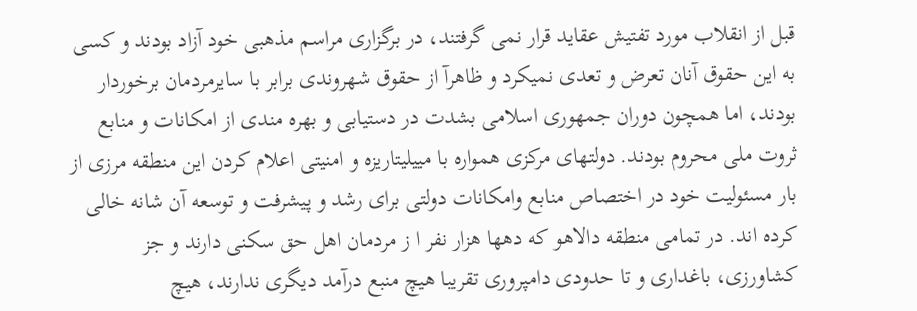قبل از انقلاب مورد تفتیش عقاید قرار نمی گرفتند، در برگزاری مراسم مذهبی خود آزاد بودند و کسی به این حقوق آنان تعرض و تعدی نمیکرد و ظاهرآ از حقوق شهروندی برابر با سایرمردمان برخوردار بودند، اما همچون دوران جمهوری اسلامی بشدت در دستیابی و بهره مندی از امکانات و منابع ثروت ملی محروم بودند. دولتهای مرکزی همواره با مییلیتاریزه و امنیتی اعلام کردن این منطقه مرزی از بار مسئولیت خود در اختصاص منابع وامکانات دولتی برای رشد و پیشرفت و توسعه آن شانه خالی کرده اند. در تمامی منطقه دالاهو که دهها هزار نفر ا ز مردمان اهل حق سکنی دارند و جز کشاورزی، باغداری و تا حدودی دامپروری تقریبا هیچ منبع درآمد دیگری ندارند، هیچ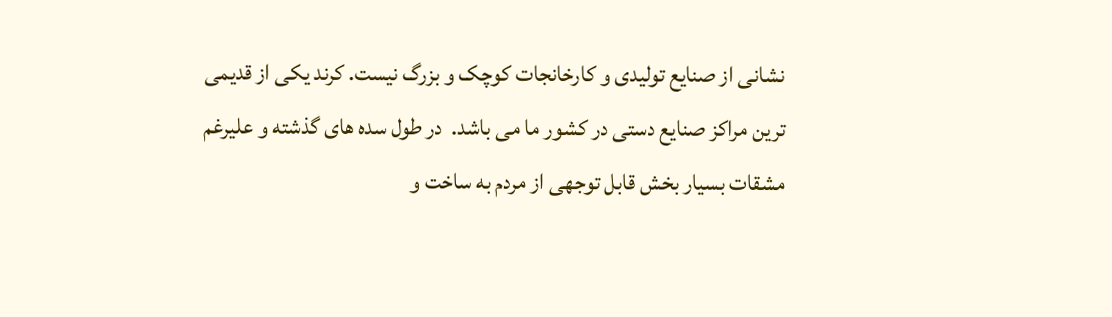نشانی از صنایع تولیدی و کارخانجات کوچک و بزرگ نیست. کرند یکی از قدیمی ترین مراکز صنایع دستی در کشور ما می باشد.  در طول سده های گذشته و علیرغم مشقات بسیار بخش قابل توجهی از مردم به ساخت و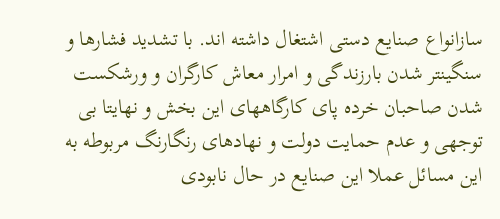سازانواع صنایع دستی اشتغال داشته اند. با تشدید فشارها و سنگینتر شدن بارزندگی و امرار معاش کارگران و ورشکست شدن صاحبان خرده پای کارگاههای این بخش و نهایتا بی توجهی و عدم حمایت دولت و نهادهای رنگارنگ مربوطه به این مسائل عملا این صنایع در حال نابودی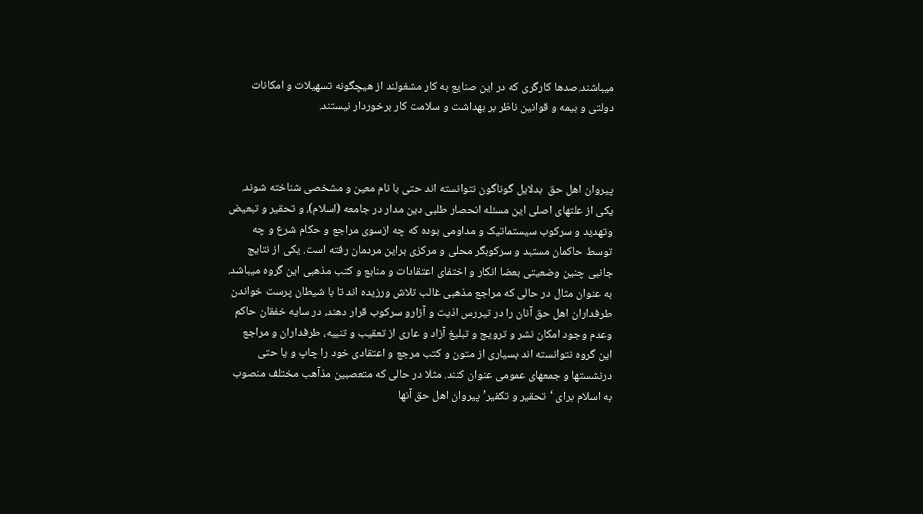میباشند.صدها کارگری که در این صنایع به کار مشغولند از هیچگونه تسهیلات و امکانات دولتی و بیمه و قوانین ناظر بر بهداشت و سلامت کار برخوردار نیستند.



پیروان اهل حق  بدلایل گوناگون نتوانسته اند حتی با نام معین و مشخصی شناخته شوند. یکی از علتهای اصلی این مسئله انحصار طلبی دین مدار در جامعه (اسلام)، و تحقیر و تبعیض وتهدید و سرکوب سیستماتیک و مداومی بوده که چه ازسوی مراجع و حکام شرع و چه توسط حاکمان مستبد و سرکوبگر محلی و مرکزی براین مردمان رفته است. یکی از نتایج جانبی چنین وضعیتی بعضا انکار و اختفای اعتقادات و منابع و کتب مذهبی این گروه میباشد. به عنوان مثال در حالی که مراجع مذهبی غالب تلاش ورزیده اند تا با شیطان پرست خواندن طرفداران اهل حق آنان را در تیررس اذیت و آزارو سرکوب قرار دهند، در سایه خفقان حاکم وعدم وجود امکان نشر و ترویج و تبلیغ آزاد و عاری از تعقیب و تنبیه، طرفداران و مراجع این گروه نتوانسته اند بسیاری از متون و کتب مرجع و اعتقادی خود را چاپ و یا حتی درنشستها و جمعهای عمومی عنوان کنند. مثلا در حالی که متعصبین مذآهب مختلف منصوب به اسلام برای ‘تحقیر و تکفیر’ پیروان اهل حق آنها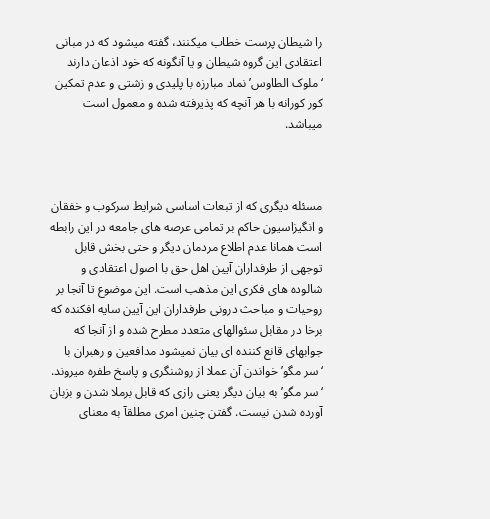را شیطان پرست خطاب میکنند، گفته میشود که در مبانی اعتقادی این گروه شیطان و یا آنگونه که خود اذعان دارند ‘ملوک الطاوس’ نماد مبارزه با پلیدی و زشتی و عدم تمکین کور کورانه با هر آنچه که پذیرفته شده و معمول است میباشد.



مسئله دیگری که از تبعات اساسی شرایط سرکوب و خفقان و انگیزاسیون حاکم بر تمامی عرصه های جامعه در این رابطه است همانا عدم اطلاع مردمان دیگر و حتی بخش قابل توجهی از طرفداران آیین اهل حق با اصول اعتقادی و شالوده های فکری این مذهب است. این موضوع تا آنجا بر روحیات و مباحث درونی طرفداران این آیین سایه افکنده که برخا در مقابل سئوالهای متعدد مطرح شده و از آنجا که جوابهای قانع کننده ای بیان نمیشود مدافعین و رهبران با ‘سر مگو’ خواندن آن عملا از روشنگری و پاسخ طفره میروند. ‘سر مگو’ به بیان دیگر یعنی رازی که قابل برملا شدن و بزبان آورده شدن نیست. گفتن چنین امری مطلقآ به معنای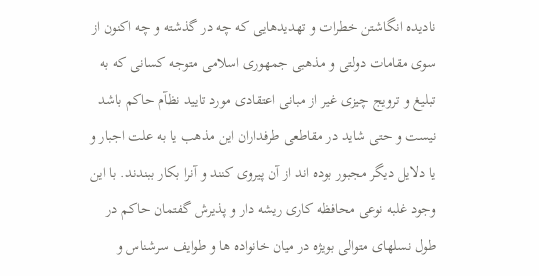نادیده انگاشتن خطرات و تهدیدهایی که چه در گذشته و چه اکنون از سوی مقامات دولتی و مذهبی جمهوری اسلامی متوجه کسانی که به تبلیغ و ترویج چیزی غیر از مبانی اعتقادی مورد تایید نظآم حاکم باشد نیست و حتی شاید در مقاطعی طرفداران این مذهب یا به علت اجبار و یا دلایل دیگر مجبور بوده اند از آن پیروی کنند و آنرا بکار ببندند. با این وجود غلبه نوعی محافظه کاری ریشه دار و پذیرش گفتمان حاکم در طول نسلهای متوالی بویژه در میان خانواده ها و طوایف سرشناس و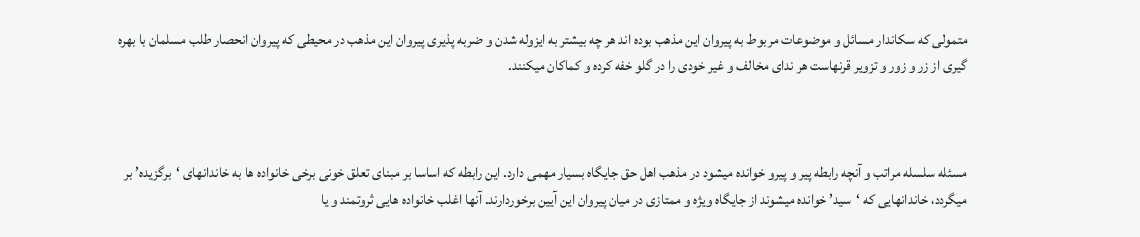متمولی که سکاندار مسائل و موضوعات مربوط به پیروان این مذهب بوده اند هر چه بیشتر به ایزوله شدن و ضربه پذیری پیروان این مذهب در محیطی که پیروان انحصار طلب مسلمان با بهره گیری از زر و زور و تزویر قرنهاست هر ندای مخالف و غیر خودی را در گلو خفه کرده و کماکان میکنند.



مسئله سلسله مراتب و آنچه رابطه پیر و پیرو خوانده میشود در مذهب اهل حق جایگاه بسیار مهمی دارد. این رابطه که اساسا بر مبنای تعلق خونی برخی خانواده ها به خاندانهای ‘برگزیده’ بر میگردد، خاندانهایی که ‘سید’ خوانده میشوند از جایگاه ویژه و ممتازی در میان پیروان این آیین برخوردارند. آنها اغلب خانواده هایی ثروتمند و یا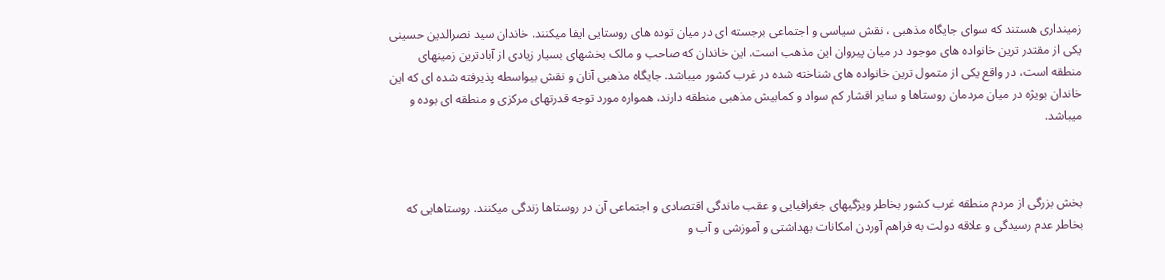زمینداری هستند که سوای جایگاه مذهبی ، نقش سیاسی و اجتماعی برجسته ای در میان توده های روستایی ایفا میکنند. خاندان سید نصرالدین حسینی یکی از مقتدر ترین خانواده های موجود در میان پیروان این مذهب است. این خاندان که صاحب و مالک بخشهای بسیار زیادی از آبادترین زمینهای منطقه است، در واقع یکی از متمول ترین خانواده های شناخته شده در غرب کشور میباشد. جایگاه مذهبی آنان و نقش بیواسطه پذیرفته شده ای که این خاندان بویژه در میان مردمان روستاها و سایر اقشار کم سواد و کمابیش مذهبی منطقه دارند، همواره مورد توجه قدرتهای مرکزی و منطقه ای بوده و میباشد.



بخش بزرگی از مردم منطقه غرب کشور بخاطر ویژگیهای جغرافیایی و عقب ماندگی اقتصادی و اجتماعی آن در روستاها زندگی میکنند. روستاهایی که بخاطر عدم رسیدگی و علاقه دولت به فراهم آوردن امکانات بهداشتی و آموزشی و آب و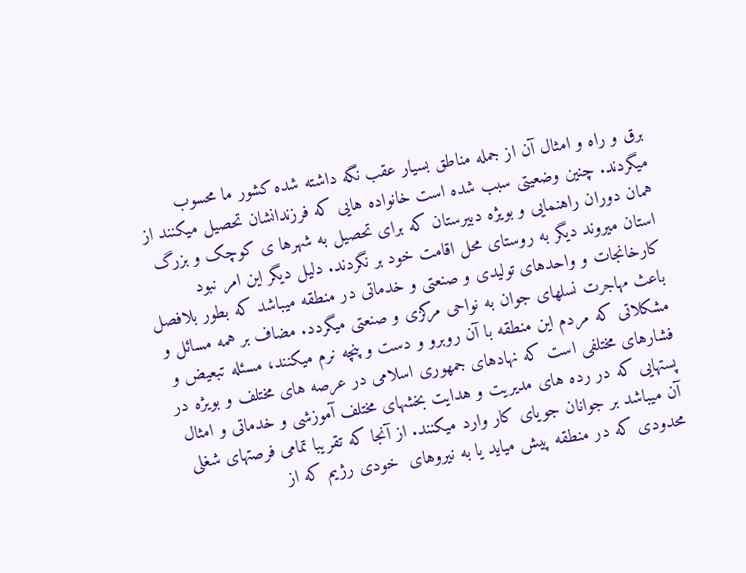برق و راه و امثال آن از جمله مناطق بسیار عقب نگه داشته شده کشور ما محسوب میگردند. چنین وضعیتی سبب شده است خانواده هایی که فرزندانشان تحصیل میکنند از همان دوران راهنمایی و بویژه دبیرستان که برای تحصیل به شهرها ی کوچک و بزرگ استان میروند دیگر به روستای محل اقامت خود بر نگردند. دلیل دیگر این امر نبود کارخانجات و واحدهای تولیدی و صنعتی و خدماتی در منطقه میباشد که بطور بلافصل باعث مهاجرت نسلهای جوان به نواحی مرکزی و صنعتی میگردد. مضاف بر همه مسائل و مشکلاتی که مردم این منطقه با آن روبرو و دست و پنچه نرم میکنند، مسئله تبعیض و فشارهای مختلفی است که نهادهای جمهوری اسلامی در عرصه های مختلف و بویژه در پستهایی که در رده های مدیریت و هدایت بخشهای مختلف آموزشی و خدماتی و امثال آن میباشد بر جوانان جویای کار وارد میکنند. از آنجا که تقریبا تمامی فرصتهای شغلی محدودی که در منطقه پیش میاید یا به نیروهای  خودی رژیم که از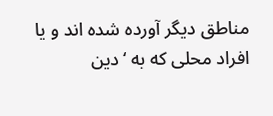مناطق دیگر آورده شده اند و یا افراد محلی که به ‘دین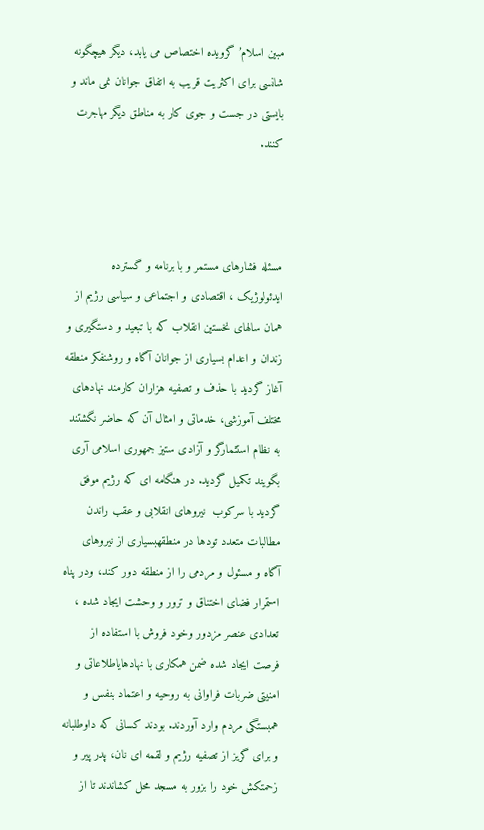مبین اسلام’ گرویده اختصاص می یابد، دیگر هیچگونه شانسی برای اكثریت قریب به اتفاق جوانان نمی ماند و بایستی در جست و جوی کار به مناطق دیگر مهاجرت کنند.



مسئله فشارهای مستمر و با برنامه و گسترده ایدئولوژیک ، اقتصادی و اجتماعی و سیاسی رژیم از همان سالهای نخستین انقلاب که با تبعید و دستگیری و زندان و اعدام بسیاری از جوانان آگاه و روشنفکر منطقه آغاز گردید با حذف و تصفیه هزاران کارمند نهادهای مختلف آموزشی، خدماتی و امثال آن که حاضر نگشتند به نظام استثمارگر و آزادی ستیز جمهوری اسلامی آری بگویند تکمیل گردید. در هنگامه ای که رژیم موفق گردید با سرکوب  نیروهای انقلابی و عقب راندن مطالبات متعدد تودها در منطقهبسیاری از نیروهای آگاه و مسئول و مردمی را از منطقه دور کند، ودر پناه استمرار فضای اختناق و ترور و وحشت ایجاد شده ، تعدادی عنصر مزدور وخود فروش با استفاده از فرصت ایجاد شده ضمن همکاری با نهادهایاطلاعاتی و امنیتی ضربات فراوانی به روحیه و اعتماد بنفس و همبستگی مردم وارد آوردند. بودند کسانی که داوطلبانه و برای گریز از تصفیه رژیم و لقمه ای نان، پدر پیر و زحمتکش خود را بزور به مسجد محل کشاندند تا از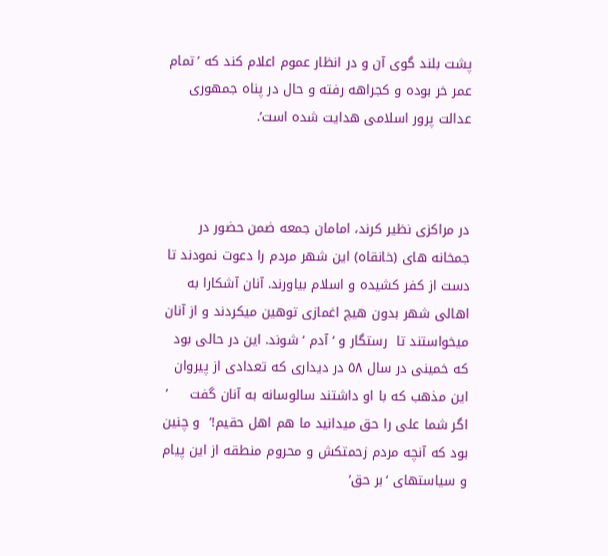پشت بلند گوی آن و در انظار عموم اعلام کند که ’تمام عمر خر بوده و کجراهه رفته و حال در پناه جمهوری عدالت پرور اسلامی هدایت شده است’.



در مراکزی نظیر کرند، امامان جمعه ضمن حضور در جمخانه های (خانقاه) این شهر مردم را دعوت نمودند تا دست از کفر کشیده و اسلام بیاورند. آنان آشکارا به اهالی شهر بدون هیچ اغمازی توهین میکردند و از آنان میخواستند تا  رستگار و ‘آدم ‘ شوند. این در حالی بود که خمینی در سال ٥٨ در دیداری که تعدادی از پیروان این مذهب که با او داشتند سالوسانه به آنان گفت     ’ اگر شما علی را حق میدانید ما هم اهل حقیم!’  و چنین بود که آنچه مردم زحمتکش و محروم منطقه از این پیام و سیاستهای ‘بر حق’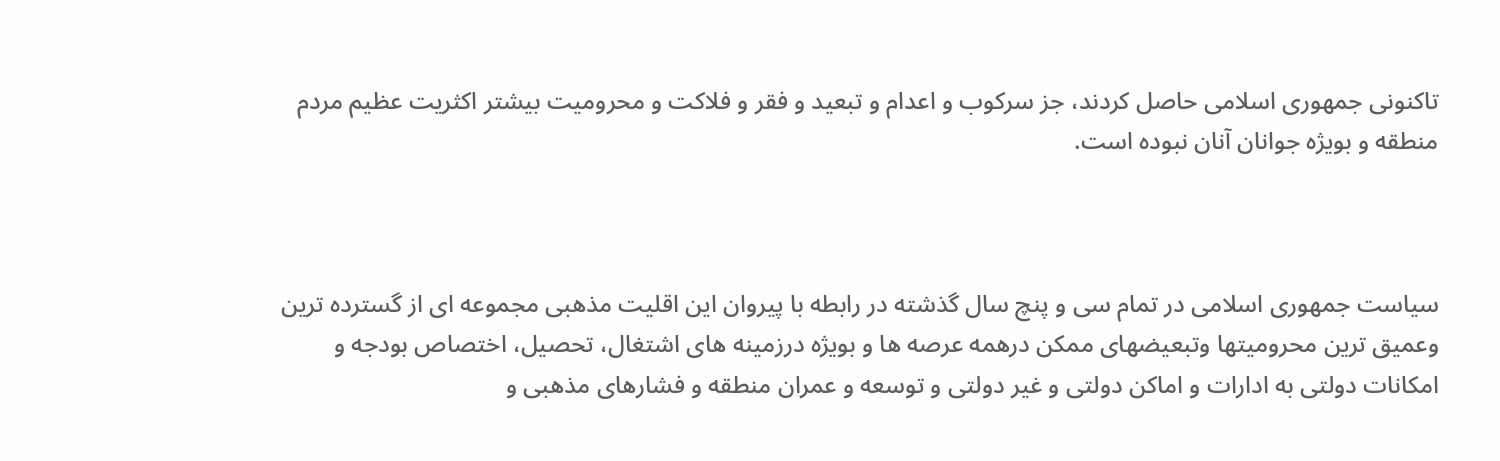تاکنونی جمهوری اسلامی حاصل کردند، جز سرکوب و اعدام و تبعید و فقر و فلاکت و محرومیت بیشتر اكثریت عظیم مردم منطقه و بویژه جوانان آنان نبوده است.



سیاست جمهوری اسلامی در تمام سی و پنچ سال گذشته در رابطه با پیروان این اقلیت مذهبی مجموعه ای از گسترده ترین وعمیق ترین محرومیتها وتبعیضهای ممکن درهمه عرصه ها و بویژه درزمینه های اشتغال، تحصیل، اختصاص بودجه و امکانات دولتی به ادارات و اماکن دولتی و غیر دولتی و توسعه و عمران منطقه و فشارهای مذهبی و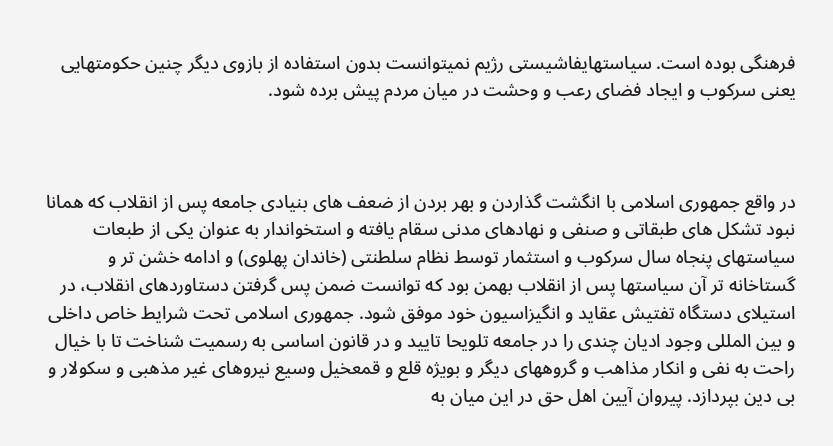فرهنگی بوده است. سیاستهایفاشیستی رژیم نمیتوانست بدون استفاده از بازوی دیگر چنین حکومتهایی یعنی سرکوب و ایجاد فضای رعب و وحشت در میان مردم پیش برده شود.



در واقع جمهوری اسلامی با انگشت گذاردن و بهر بردن از ضعف های بنیادی جامعه پس از انقلاب که همانا نبود تشکل های طبقاتی و صنفی و نهادهای مدنی سقام یافته و استخواندار به عنوان یکی از طبعات سیاستهای پنجاه سال سرکوب و استثمار توسط نظام سلطنتی (خاندان پهلوی) و ادامه خشن تر و گستاخانه تر آن سیاستها پس از انقلاب بهمن بود که توانست ضمن پس گرفتن دستاوردهای انقلاب، در استیلای دستگاه تفتیش عقاید و انگیزاسیون خود موفق شود. جمهوری اسلامی تحت شرایط خاص داخلی و بین المللی وجود ادیان چندی را در جامعه تلویحا تایید و در قانون اساسی به رسمیت شناخت تا با خیال راحت به نفی و انکار مذاهب و گروههای دیگر و بویژه قلع و قمعخیل وسیع نیروهای غیر مذهبی و سکولار و بی دین بپردازد. پیروان آیین اهل حق در این میان به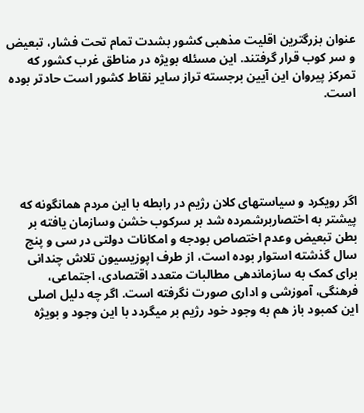عنوان بزرگترین اقلیت مذهبی کشور بشدت تمام تحت فشار، تبعیض و سر کوب قرار گرفتند. این مسئله بویژه در مناطق غرب کشور که تمرکز پیروان این آیین برجسته تراز سایر نقاط کشور است حادتر بوده است.





اگر رویکرد و سیاستهای کلان رژیم در رابطه با این مردم همانگونه که پیشتر به اختصاربرشمرده شد بر سرکوب خشن وسازمان یافته بر بطن تبعیض وعدم اختصاص بودجه و امکانات دولتی در سی و پنج سال گذشته استوار بوده است، از طرف اپوزیسیون تلاش چندانی برای کمک به سازماندهی مطالبات متعدد اقتصادی، اجتماعی، فرهنگی، آموزشی و اداری صورت نگرفته است. اگر چه دلیل اصلی این کمبود باز هم به وجود خود رژیم بر میگردد با این وجود و بویژه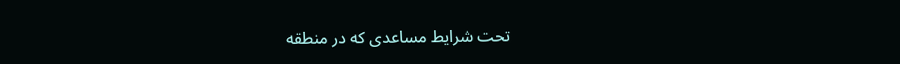تحت شرایط مساعدی که در منطقه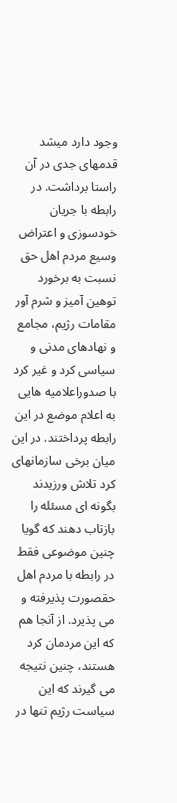وجود دارد میشد قدمهای جدی در آن راستا برداشت. در رابطه با جریان خودسوزی و اعتراض وسیع مردم اهل حق نسبت به برخورد توهین آمیز و شرم آور مقامات رژیم، مجامع و نهادهای مدنی و سیاسی کرد و غیر کرد با صدوراعلامیه هایی به اعلام موضع در این رابطه پرداختند. در این میان برخی سازمانهای کرد تلاش ورزیدند بگونه ای مسئله را بازتاب دهند که گویا چنین موضوعی فقط در رابطه با مردم اهل حقصورت پذیرفته و می پذیرد. از آنجا هم که این مردمان کرد هستند، چنین نتیجه می گیرند که این سیاست رژیم تنها در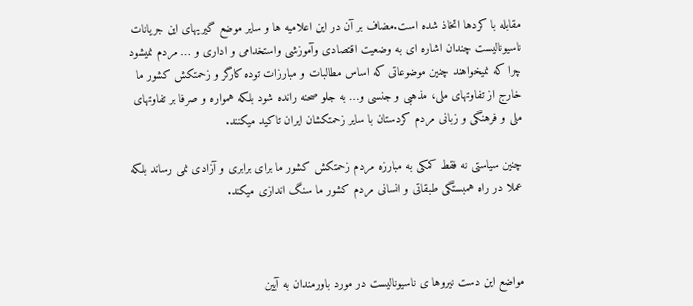مقابله با کردها اتخاذ شده است.مضاف بر آن در این اعلامیه ها و سایر موضع گیریهای این جریانات ناسیونالیست چندان اشاره ای به وضعیت اقتصادی وآموزشی واستخدامی و اداری و … مردم نمیشود چرا که نمیخواهند چنین موضوعاتی که اساس مطالبات و مبارزات توده کارگر و زحمتکش کشور ما خارج از تفاوتهای ملی، مذهبی و جنسی و… به جلو صحنه رانده شود بلکه همواره و صرفا بر تفاوتهای ملی و فرهنگی و زبانی مردم کردستان با سایر زحمتکشان ایران تاکید میکنند.

چنین سیاستی نه فقط کمکی به مبارزه مردم زحمتکش کشور ما برای برابری و آزادی نمی رساند بلکه عملا در راه همبستگی طبقاتی و انسانی مردم کشور ما سنگ اندازی میکند.



مواضع این دست نیروها ی ناسیونالیست در مورد باورمندان به آیین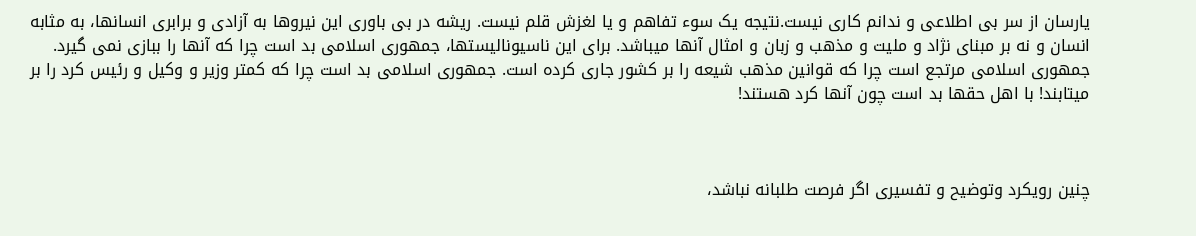یارسان از سر بی اطلاعی و ندانم کاری نیست.نتیجه یک سوء تفاهم و یا لغزش قلم نیست. ریشه در بی باوری این نیروها به آزادی و برابری انسانها، به مثابه انسان و نه بر مبنای نژاد و ملیت و مذهب و زبان و امثال آنها میباشد. برای این ناسیونالیستها، جمهوری اسلامی بد است چرا که آنها را ببازی نمی گیرد. جمهوری اسلامی مرتجع است چرا که قوانین مذهب شیعه را بر کشور جاری کرده است. جمهوری اسلامی بد است چرا که کمتر وزیر و وکیل و رئیس کرد را بر میتابند! با اهل حقها بد است چون آنها کرد هستند!



چنین رویکرد وتوضیح و تفسیری اگر فرصت طلبانه نباشد،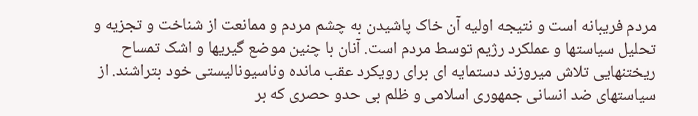مردم فریبانه است و نتیجه اولیه آن خاک پاشیدن به چشم مردم و ممانعت از شناخت و تجزیه و تحلیل سیاستها و عملکرد رژیم توسط مردم است. آنان با چنین موضع گیریها و اشک تمساح ریختنهایی تلاش میروزند دستمایه ای برای رویکرد عقب مانده وناسیونالیستی خود بتراشند. از سیاستهای ضد انسانی جمهوری اسلامی و ظلم بی حدو حصری که بر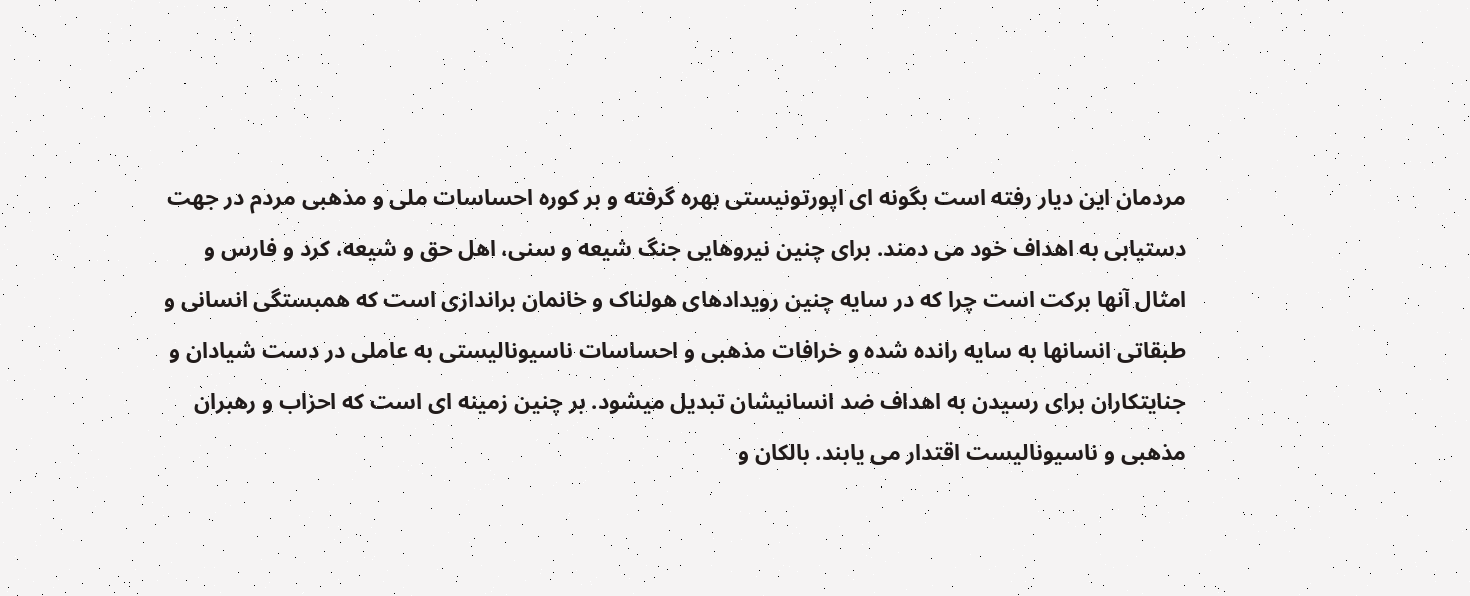مردمان این دیار رفته است بگونه ای اپورتونیستی بهره گرفته و بر کوره احساسات ملی و مذهبی مردم در جهت دستیابی به اهداف خود می دمند. برای چنین نیروهایی جنگ شیعه و سنی، اهل حق و شیعه، کرد و فارس و امثال آنها برکت است چرا که در سایه چنین رویدادهای هولناک و خانمان براندازی است که همبستگی انسانی و طبقاتی انسانها به سایه رانده شده و خرافات مذهبی و احساسات ناسیونالیستی به عاملی در دست شیادان و جنایتکاران برای رسیدن به اهداف ضد انسانیشان تبدیل میشود. بر چنین زمینه ای است که احزاب و رهبران مذهبی و ناسیونالیست اقتدار می یابند. بالکان و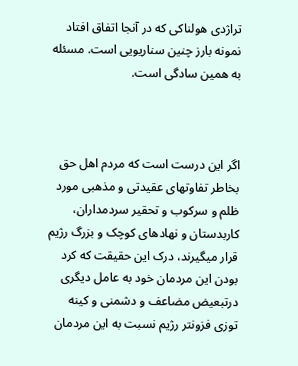تراژدی هولناکی که در آنجا اتفاق افتاد نمونه بارز چنین سناریویی است. مسئله به همین سادگی است.



اگر این درست است که مردم اهل حق بخاطر تفاوتهای عقیدتی و مذهبی مورد ظلم و سرکوب و تحقیر سردمداران، کاربدستان و نهادهای کوچک و بزرگ رژیم قرار میگیرند، درک این حقیقت که کرد بودن این مردمان خود به عامل دیگری درتبعیض مضاعف و دشمنی و کینه توزی فزونتر رژیم نسبت به این مردمان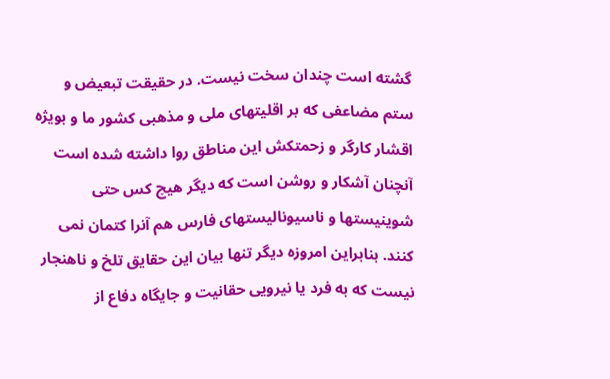گشته است چندان سخت نیست. در حقیقت تبعیض و ستم مضاعفی که بر اقلیتهای ملی و مذهبی کشور ما و بویژه اقشار کارگر و زحمتکش این مناطق روا داشته شده است آنچنان آشکار و روشن است که دیگر هیچ کس حتی شوینیستها و ناسیونالیستهای فارس هم آنرا کتمان نمی کنند. بنابراین امروزه دیگر تنها بیان این حقایق تلخ و ناهنجار نیست که به فرد یا نیرویی حقانیت و جایگاه دفاع از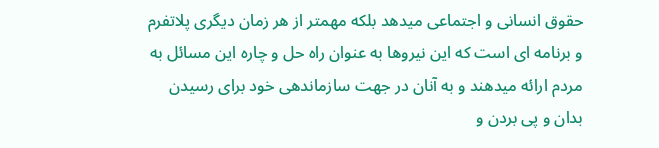حقوق انسانی و اجتماعی میدهد بلکه مهمتر از هر زمان دیگری پلاتفرم و برنامه ای است که این نیروها به عنوان راه حل و چاره این مسائل به مردم ارائه میدهند و به آنان در جهت سازماندهی خود برای رسیدن بدان و پی بردن و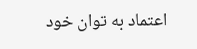اعتماد به توان خود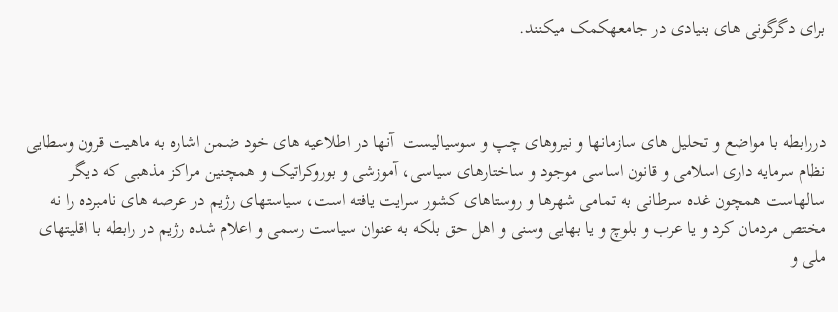برای دگرگونی های بنیادی در جامعهکمک میکنند.



دررابطه با مواضع و تحلیل های سازمانها و نیروهای چپ و سوسیالیست  آنها در اطلاعیه های خود ضمن اشاره به ماهیت قرون وسطایی نظام سرمایه داری اسلامی و قانون اساسی موجود و ساختارهای سیاسی، آموزشی و بوروکراتیک و همچنین مراکز مذهبی که دیگر سالهاست همچون غده سرطانی به تمامی شهرها و روستاهای کشور سرایت یافته است، سیاستهای رژیم در عرصه های نامبرده را نه مختص مردمان کرد و یا عرب و بلوچ و یا بهایی وسنی و اهل حق بلکه به عنوان سیاست رسمی و اعلام شده رژیم در رابطه با اقلیتهای ملی و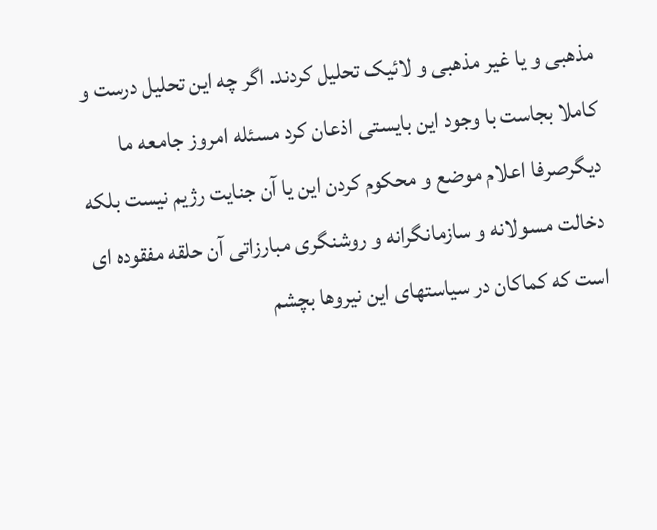مذهبی و یا غیر مذهبی و لائیک تحلیل کردند. اگر چه این تحلیل درست و کاملا بجاست با وجود این بایستی اذعان کرد مسئله امروز جامعه ما دیگرصرفا اعلام موضع و محکوم کردن این یا آن جنایت رژیم نیست بلکه دخالت مسولانه و سازمانگرانه و روشنگری مبارزاتی آن حلقه مفقوده ای است که کماکان در سیاستهای این نیروها بچشم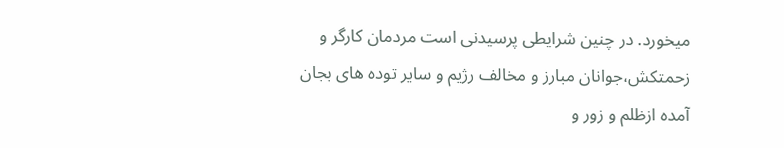میخورد. در چنین شرایطی پرسیدنی است مردمان کارگر و زحمتکش،جوانان مبارز و مخالف رژیم و سایر توده های بجان آمده ازظلم و زور و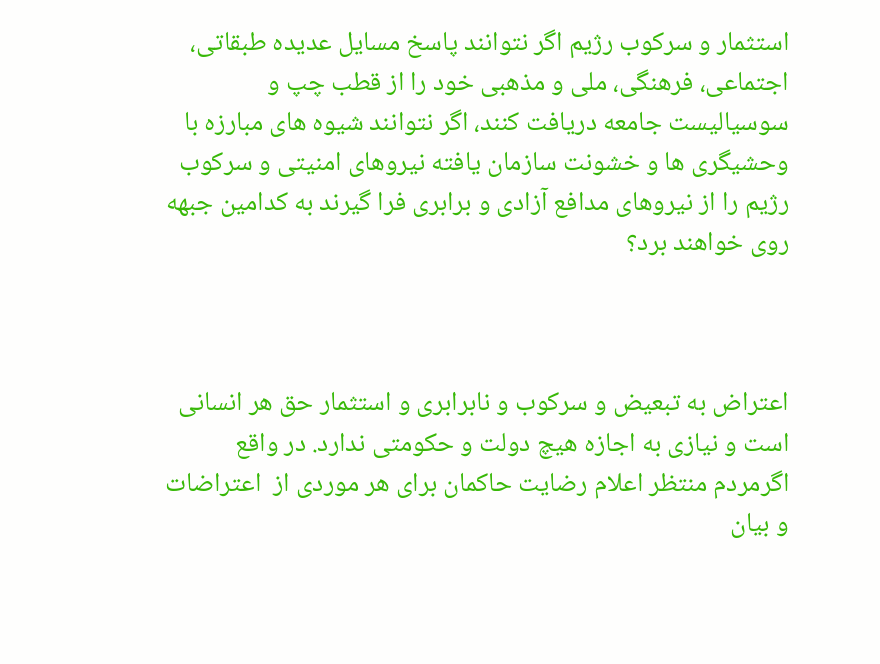استثمار و سرکوب رژیم اگر نتوانند پاسخ مسایل عدیده طبقاتی، اجتماعی، فرهنگی، ملی و مذهبی خود را از قطب چپ و سوسیالیست جامعه دریافت کنند، اگر نتوانند شیوه های مبارزه با وحشیگری ها و خشونت سازمان یافته نیروهای امنیتی و سرکوب رژیم را از نیروهای مدافع آزادی و برابری فرا گیرند به کدامین جبهه روی خواهند برد؟



اعتراض به تبعیض و سرکوب و نابرابری و استثمار حق هر انسانی است و نیازی به اجازه هیچ دولت و حکومتی ندارد. در واقع اگرمردم منتظر اعلام رضایت حاکمان برای هر موردی از  اعتراضات و بیان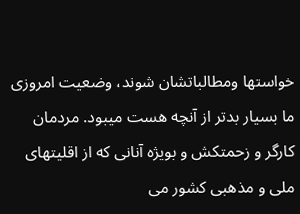خواستها ومطالباتشان شوند، وضعیت امروزی ما بسیار بدتر از آنچه هست میبود. مردمان کارگر و زحمتکش و بویژه آنانی که از اقلیتهای ملی و مذهبی کشور می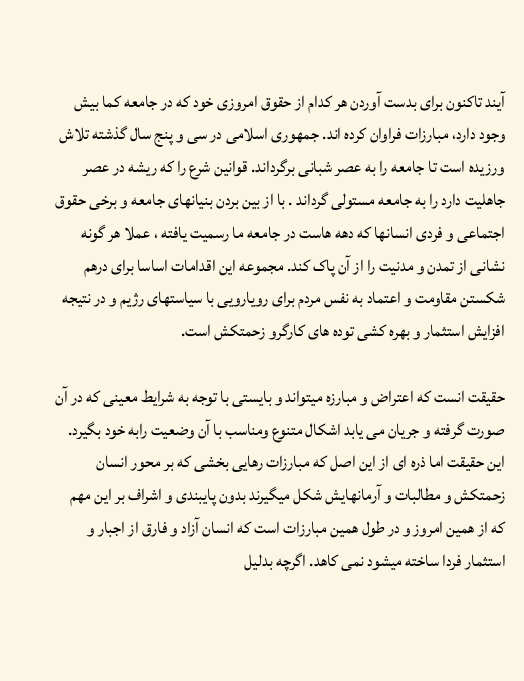آیند تاکنون برای بدست آوردن هر کدام از حقوق امروزی خود که در جامعه کما بیش وجود دارد، مبارزات فراوان کرده اند. جمهوری اسلامی در سی و پنج سال گذشته تلاش ورزیده است تا جامعه را به عصر شبانی برگرداند. قوانین شرع را که ریشه در عصر جاهلیت دارد را به جامعه مستولی گرداند . با از بین بردن بنیانهای جامعه و برخی حقوق اجتماعی و فردی انسانها که دهه هاست در جامعه ما رسمیت یافته ، عملا هر گونه نشانی از تمدن و مدنیت را از آن پاک کند. مجموعه این اقدامات اساسا برای درهم شکستن مقاومت و اعتماد به نفس مردم برای رویارویی با سیاستهای رژیم و در نتیجه افزایش استثمار و بهره کشی توده های کارگرو زحمتکش است.

حقیقت انست که اعتراض و مبارزه میتواند و بایستی با توجه به شرایط معینی که در آن صورت گرفته و جریان می یابد اشکال متنوع ومناسب با آن وضعیت رابه خود بگیرد. این حقیقت اما ذره ای از این اصل که مبارزات رهایی بخشی که بر محور انسان زحمتکش و مطالبات و آرمانهایش شکل میگیرند بدون پایبندی و اشراف بر این مهم که از همین امروز و در طول همین مبارزات است که انسان آزاد و فارق از اجبار و استثمار فردا ساخته میشود نمی کاهد. اگرچه بدلیل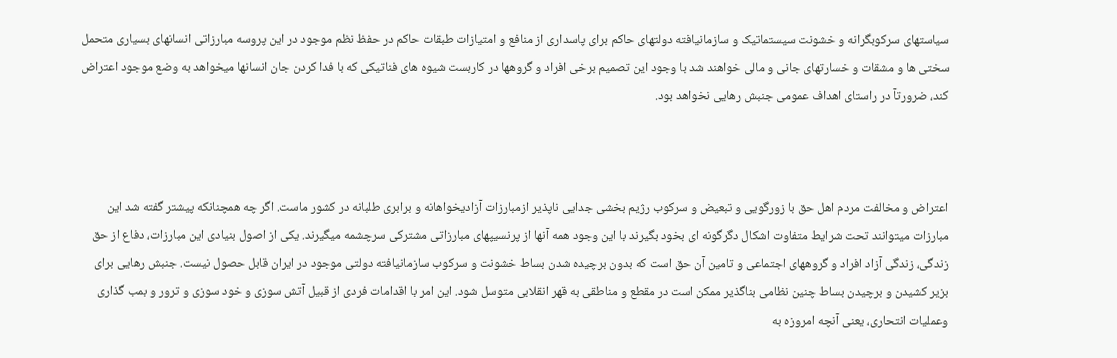سیاستهای سرکوبگرانه و خشونت سیستماتیک و سازمانیافته دولتهای حاکم برای پاسداری از منافع و امتیازات طبقات حاکم در حفظ نظم موجود در این پروسه مبارزاتی انسانهای بسیاری متحمل سختی ها و مشقات و خسارتهای جانی و مالی خواهند شد با وجود این تصمیم برخی افراد و گروهها در کاربست شیوه های فناتیکی که با فدا کردن جان انسانها میخواهد به وضع موجود اعتراض کند، ضرورتآ در راستای اهداف عمومی جنبش رهایی نخواهد بود.



اعتراض و مخالفت مردم اهل حق با زورگویی و تبعیض و سرکوب رژیم بخشی جدایی ناپذیر ازمبارزات آزادیخواهانه و برابری طلبانه در کشور ماست. اگر چه همچنانکه پیشتر گفته شد این مبارزات میتوانند تحت شرایط متفاوت اشکال دگرگونه ای بخود بگیرند با این وجود همه آنها از پرنسیپهای مبارزاتی مشترکی سرچشمه میگیرند. یکی از اصول بنیادی این مبارزات، دفاع از حق زندگی، زندگی آزاد افراد و گروههای اجتماعی و تامین آن حق است که بدون برچیده شدن بساط خشونت و سرکوب سازمانیافته دولتی موجود در ایران قابل حصول نیست. جنبش رهایی برای بزیر کشیدن و برچیدن بساط چنین نظامی بناگذیر ممکن است در مقطع و مناطقی به قهر انقلابی متوسل شود. این امر با اقدامات فردی از قبیل آتش سوزی و خود سوزی و ترور و بمب گذاری وعملیات انتحاری، یعنی آنچه امروزه به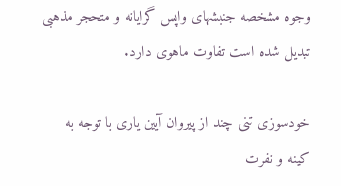وجوه مشخصه جنبشهای واپس گرایانه و متحجر مذهبی تبدیل شده است تفاوت ماهوی دارد.

خودسوزی تنی چند از پیروان آیین یاری با توجه به کینه و نفرت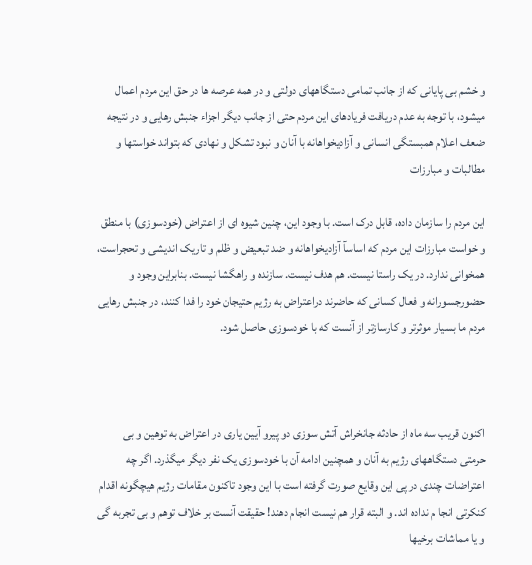و خشم بی پایانی که از جانب تمامی دستگاههای دولتی و در همه عرصه ها در حق این مردم اعمال میشود، با توجه به عدم دریافت فریادهای این مردم حتی از جانب دیگر اجزاء جنبش رهایی و در نتیجه ضعف اعلام همبستگی انسانی و آزادیخواهانه با آنان و نبود تشکل و نهادی که بتواند خواستها و مطالبات و مبارزات

این مردم را سازمان داده، قابل درک است. با وجود این، چنین شیوه ای از اعتراض (خودسوزی) با منطق و خواست مبارزات این مردم که اساسآ آزادیخواهانه و ضد تبعیض و ظلم و تاریک اندیشی و تحجراست، همخوانی ندارد. در یک راستا نیست. هم هدف نیست. سازنده و راهگشا نیست. بنابراین وجود و حضورجسورانه و فعال کسانی که حاضرند دراعتراض به رژیم حتیجان خود را فدا کنند، در جنبش رهایی مردم ما بسیار موثرتر و کارسازتر از آنست که با خودسوزی حاصل شود.



اکنون قریب سه ماه از حادثه جانخراش آتش سوزی دو پیرو آیین یاری در اعتراض به توهین و بی حرمتی دستگاههای رژیم به آنان و همچنین ادامه آن با خودسوزی یک نفر دیگر میگذرد. اگر چه اعتراضات چندی در پی این وقایع صورت گرفته است با این وجود تاکنون مقامات رژیم هیچگونه اقدام کنکرتی انجا م نداده اند. و البته قرار هم نیست انجام دهند! حقیقت آنست بر خلاف توهم و بی تجربه گی و یا مماشات برخیها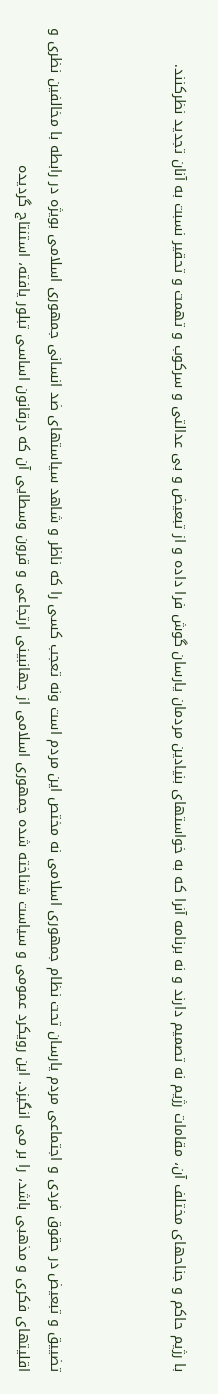با رژیم حاکم و جناحهای مختلف آن، مقامات رژیم نه تصمیم دارند و نه برنامه آنرا که به خواستهای بنیادین مردمان یارسان گوش فرا داده و از تبعیض و بی عدالتی و سرکوب و تهمت و تحقیر نسبت به آنان تجدید نظرکنند.



تضییق و تبعیض در حقوق فردی و اجتماعی مردم یارسان تحت نظام جمهوری اسلامی نه مختص این مردم است ونه تعجب کسی را که ناظر و شاهد سیاستهای ضد انسانی جمهوری اسلامی بویژه در رابطه با مخالفین نظری و اقلیتهای فکری و مذهبی باشد، را بر می انگیزد. این رویکرد عمومی و سیاست شناخته شده جمهوری اسلامی از جهانبینی ارتجاعی و قرون وسطایی آن که درقانون اساسی تبلور یافته، استنتاج گردیده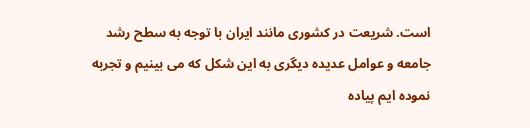است. شریعت در کشوری مانند ایران با توجه به سطح رشد جامعه و عوامل عدیده دیگری به این شکل که می بینیم و تجربه نموده ایم پیاده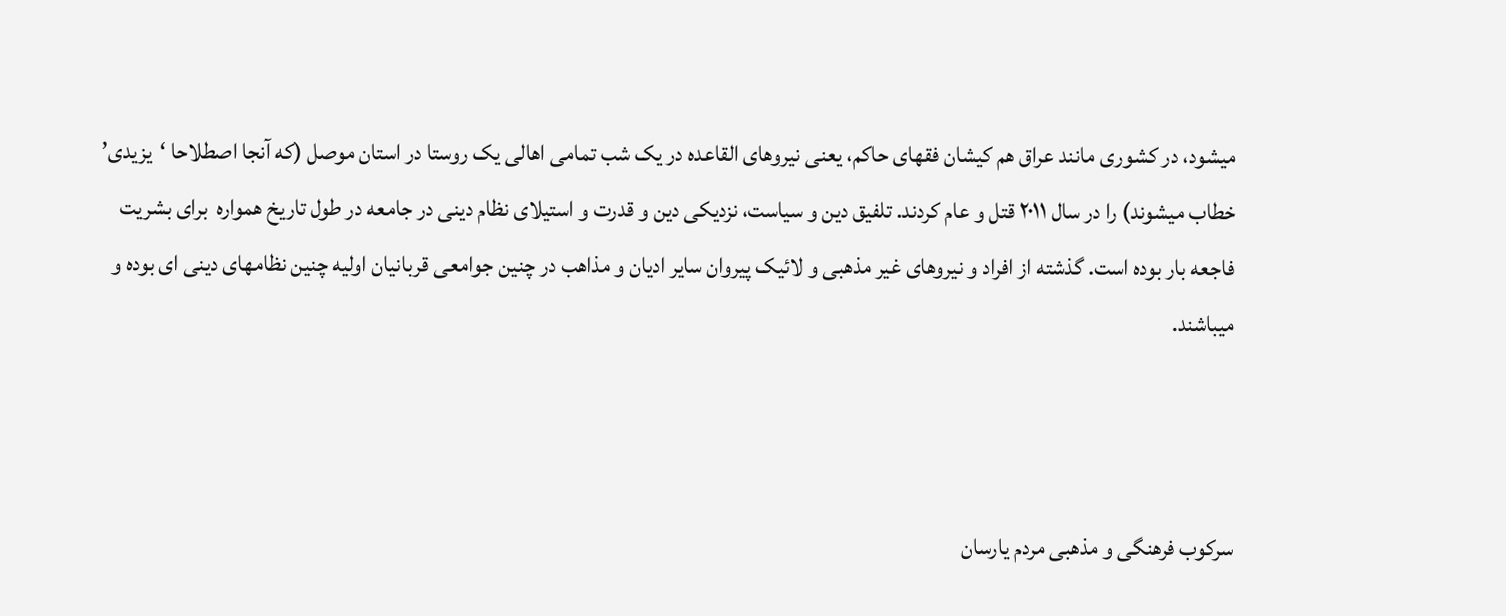میشود، در کشوری مانند عراق هم کیشان فقهای حاکم، یعنی نیروهای القاعده در یک شب تمامی اهالی یک روستا در استان موصل (که آنجا اصطلاحا ‘یزیدی’ خطاب میشوند) را در سال ٢٠١١ قتل و عام کردند. تلفیق دین و سیاست، نزدیکی دین و قدرت و استیلای نظام دینی در جامعه در طول تاریخ همواره  برای بشریت فاجعه بار بوده است. گذشته از افراد و نیروهای غیر مذهبی و لائیک پیروان سایر ادیان و مذاهب در چنین جوامعی قربانیان اولیه چنین نظامهای دینی ای بوده و میباشند.



سرکوب فرهنگی و مذهبی مردم یارسان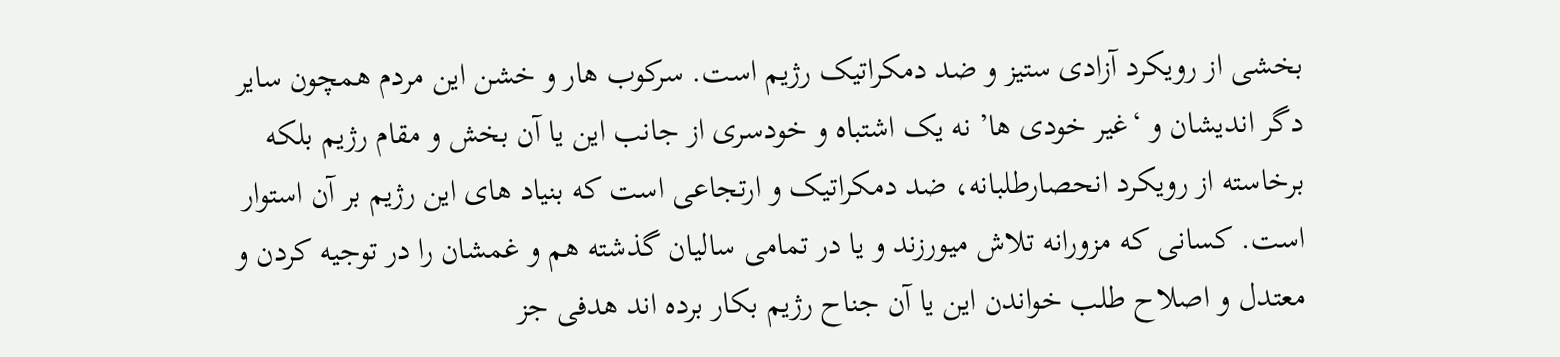بخشی از رویکرد آزادی ستیز و ضد دمکراتیک رژیم است. سرکوب هار و خشن این مردم همچون سایر دگر اندیشان و ‘غیر خودی ها’ نه یک اشتباه و خودسری از جانب این یا آن بخش و مقام رژیم بلکه برخاسته از رویکرد انحصارطلبانه، ضد دمکراتیک و ارتجاعی است که بنیاد های این رژیم بر آن استوار است. کسانی که مزورانه تلاش میورزند و یا در تمامی سالیان گذشته هم و غمشان را در توجیه کردن و معتدل و اصلاح طلب خواندن این یا آن جناح رژیم بکار برده اند هدفی جز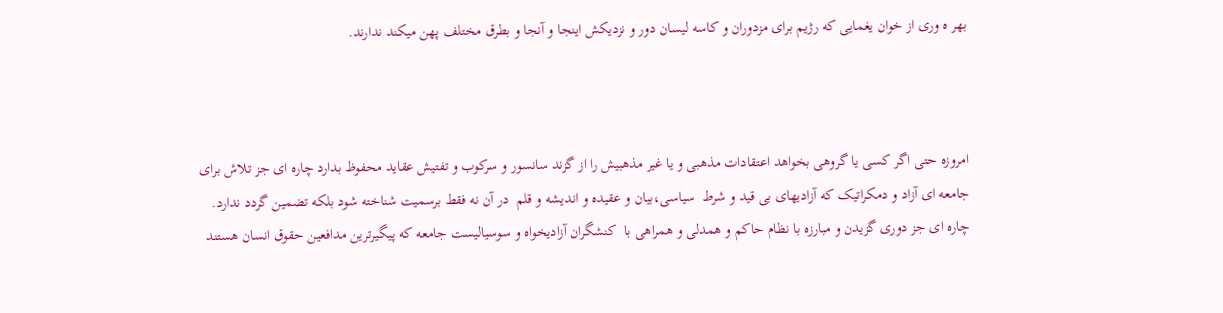بهر ه وری از خوان یغمایی که رژیم برای مزدوران و کاسه لیسان دور و نزدیکش اینجا و آنجا و بطرق مختلف پهن میکند ندارند.



امروزه حتی اگر کسی یا گروهی بخواهد اعتقادات مذهبی و یا غیر مذهبیش را از گزند سانسور و سرکوب و تفتیش عقاید محفوظ بدارد چاره ای جز تلاش برای جامعه ای آزاد و دمکراتیک که آزادیهای بی قید و شرط  سیاسی،بیان و عقیده و اندیشه و قلم  در آن نه فقط برسمیت شناخته شود بلکه تضمین گردد ندارد. چاره ای جز دوری گزیدن و مبارزه با نظام حاکم و همدلی و همراهی با  کنشگران آزادیخواه و سوسیالیست جامعه که پیگیرترین مدافعین حقوق انسان هستند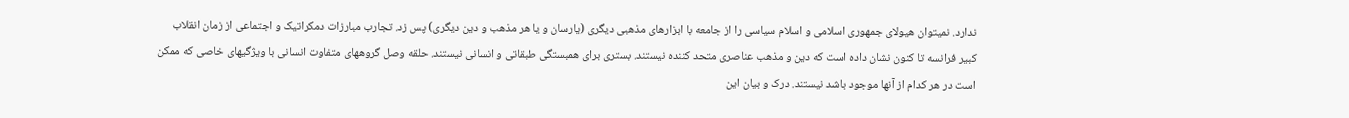ندارد. نمیتوان هیولای جمهوری اسلامی و اسلام سیاسی را از جامعه با ابزارهای مذهبی دیگری (یارسان و یا هر مذهب و دین دیگری) پس زد. تجارب مبارزات دمکراتیک و اجتماعی از زمان انقلاب کبیر فرانسه تا کنون نشان داده است که دین و مذهب عناصری متحد کننده نیستند. بستری برای همبستگی طبقاتی و انسانی نیستند. حلقه وصل گروههای متفاوت انسانی با ویژگیهای خاصی که ممکن است در هر کدام از آنها موجود باشد نیستند. درک و بیان این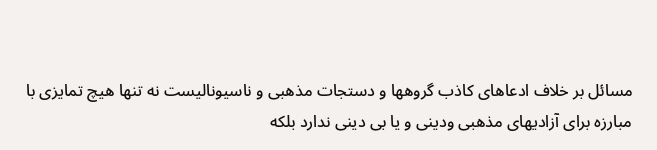مسائل بر خلاف ادعاهای کاذب گروهها و دستجات مذهبی و ناسیونالیست نه تنها هیچ تمایزی با مبارزه برای آزادیهای مذهبی ودینی و یا بی دینی ندارد بلکه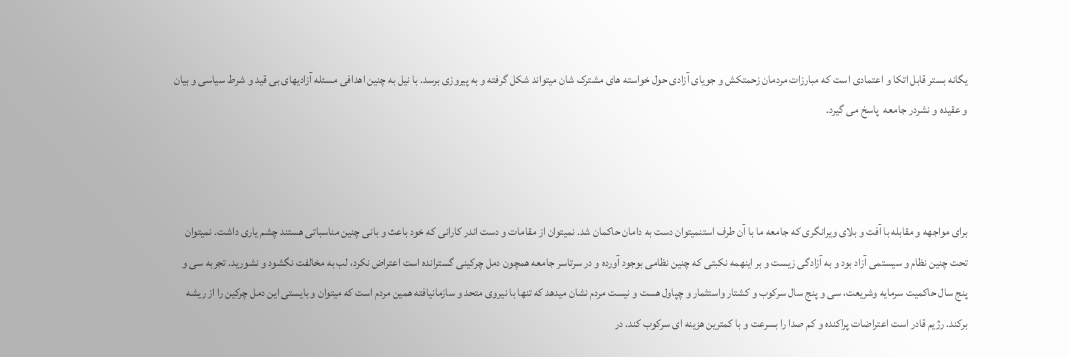یگانه بستر قابل اتکا و اعتمادی است که مبارزات مردمان زحمتکش و جویای آزادی حول خواسته های مشترک شان میتواند شکل گرفته و به پیروزی برسد. با نیل به چنین اهدافی مسئله آزادیهای بی قید و شرط سیاسی و بیان و عقیده و نشردر جامعه  پاسخ می گیرد.



برای مواجهه و مقابله با آفت و بلای ویرانگری که جامعه ما با آن طرف استنمیتوان دست به دامان حاکمان شد. نمیتوان از مقامات و دست اندر کارانی که خود باعث و بانی چنین مناسباتی هستند چشم یاری داشت. نمیتوان تحت چنین نظام و سیستمی آزاد بود و به آزادگی زیست و بر اینهمه نکبتی که چنین نظامی بوجود آورده و در سرتاسر جامعه همچون دمل چرکینی گسترانده است اعتراض نکرد، لب به مخالفت نگشود و نشورید. تجربه سی و پنج سال حاکمیت سرمایه وشریعت، سی و پنج سال سرکوب و کشتار واستثمار و چپاول هست و نیست مردم نشان میدهد که تنها با نیروی متحد و سازمانیافته همین مردم است که میتوان و بایستی این دمل چرکین را از ریشه برکند. رژیم قادر است اعتراضات پراکنده و کم صدا را بسرعت و با کمترین هزینه ای سرکوب کند. در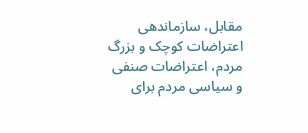مقابل، سازماندهی اعتراضات کوچک و بزرگ مردم، اعتراضات صنفی و سیاسی مردم برای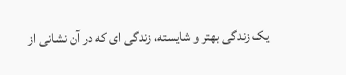یک زندگی بهتر و شایسته، زندگی ای که در آن نشانی از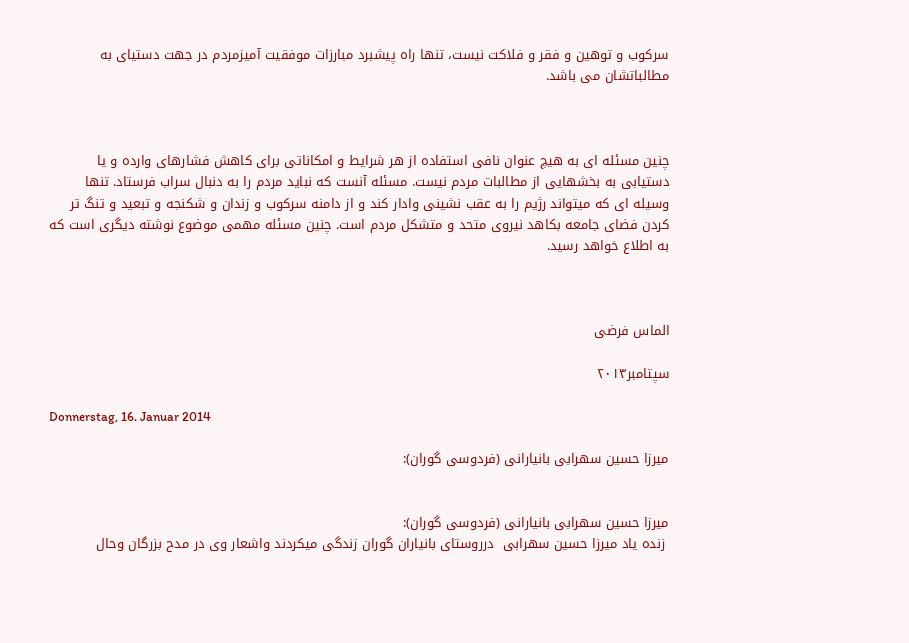سرکوب و توهین و فقر و فلاکت نیست، تنها راه پیشبرد مبارزات موفقیت آمیزمردم در جهت دستیای به مطالباتشان می باشد.



چنین مسئله ای به هیچ عنوان نافی استفاده از هر شرایط و امکاناتی برای کاهش فشارهای وارده و یا دستیابی به بخشهایی از مطالبات مردم نیست. مسئله آنست که نباید مردم را به دنبال سراب فرستاد. تنها وسیله ای که میتواند رژیم را به عقب نشینی وادار کند و از دامنه سرکوب و زندان و شکنجه و تبعید و تنگ تر کردن فضای جامعه بکاهد نیروی متحد و متشکل مردم است. چنین مسئله مهمی موضوع نوشته دیگری است که به اطلاع خواهد رسید.



الماس فرضی

سپتامبر٢٠١٣

Donnerstag, 16. Januar 2014

میرزا حسین سهرابی بانیارانی (فردوسی گوران):


میرزا حسین سهرابی بانیارانی (فردوسی گوران):
 زنده یاد میرزا حسین سهرابی  درروستای بانیاران گوران زندگی میکردند واشعار وی در مدح بزرگان وحال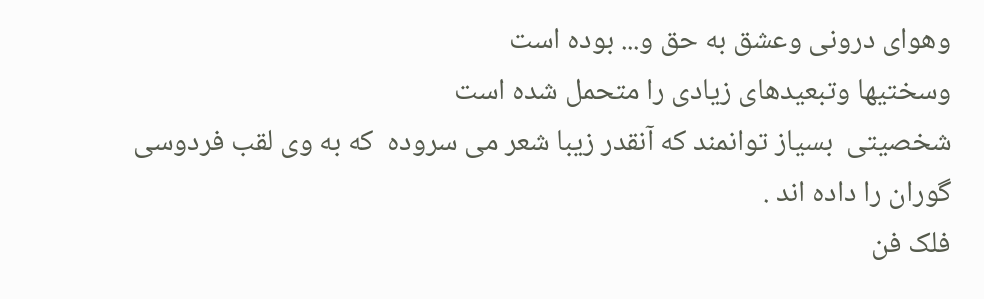وهوای درونی وعشق به حق و... بوده است
وسختیها وتبعیدهای زیادی را متحمل شده است
شخصیتی  بسیاز توانمند که آنقدر زیبا شعر می سروده  که به وی لقب فردوسی گوران را داده اند .
فلک فن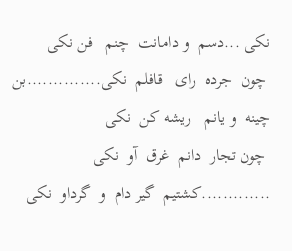نکی ...دسم  و دامانت  چنم   فن نکی
 چون  جرده  رای   قافلم  نکی..............بن چینه  و یانم   ریشه کن  نکی
 چون تجار  دانم  غرق  آو  نکی .............کشتیم  گیر دام  و  گرداو  نکی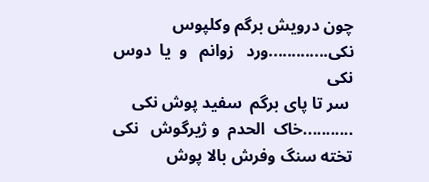چون درویش برگم وکلپوس نکی.............ورد   زوانم   و  یا  دوس  نکی
 سر تا پای برگم  سفید پوش نکی ...........خاک  الحدم  و ژیرگوش   نکی
تخته سنگ وفرش بالا پوش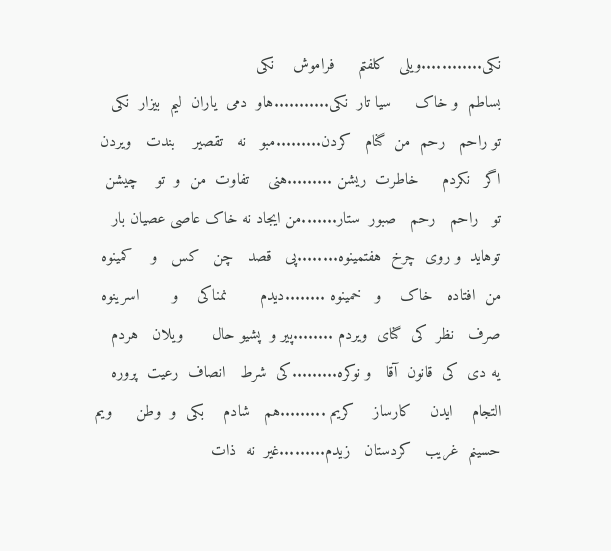نکی............ویلی   کلفتم     فراموش    نکی
بساطم  و خاک     سیا تار  نکی...........هاو  دمی  یاران  لیم  بیزار  نکی
تو راحم   رحم  من  گنام   کردن.........مبو   نه   تقصیر    بندت   ویردن
اگر   نکردم     خاطرت  ریشن .........هنی    تفاوت  من  و  تو    چیشن
تو   راحم   رحم   صبور  ستار.......من ایجاد نه خاک عاصی عصیان بار
توهاید  و روی  چرخ  هفتمینوه........پی   قصد   چن   کس   و    کمینوه
من  افتاده   خاک    و   خمینوه ........دیدم       نمناکی    و       اسرینوه
صرف   نظر  کی  گنای  ویردم ........پیر و  پشیو حال      ویلان   هردم
یه دی  کی  قانون  آقا   و نوکره.........کی  شرط   انصاف  رعیت  پروره
التجام    ایدن    کارساز    کریم .........هم   شادم    بکی  و  وطن     ویم
حسینم  غریب   کردستان   زیدم.........غیر  نه  ذات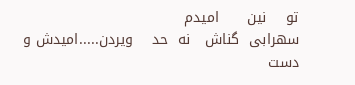تو    نین      امیدم
سهرابی  گناش   نه  حد    ویردن.....امیدش و دست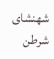شهنشای    شرطن